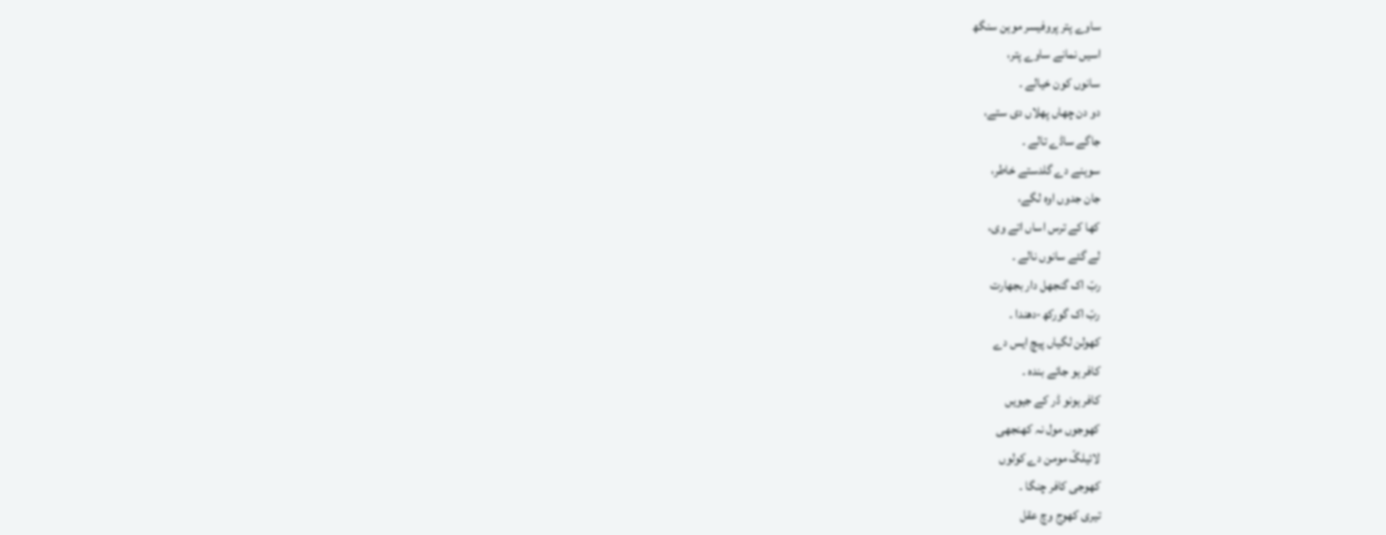ساوے پتر پروفیسر موہن سنگھ
اسیں نمانے ساوے پتر،
سانوں کون خیالے ۔
دو دن چھاں پھلاں دی ستے،
جاگے ساڈے تالے ۔
سوہنے دے گلدستے خاطر،
جان جدوں اوہ لگے،
کھا کے ترس اساں اتے وی،
لے گئے سانوں نالے ۔
ربّ اک گنجھل دار بجھارت
ربّ اک گورکھ-دھندا ۔
کھولن لگیاں پیچ ایس دے
کافر ہو جائے بندہ ۔
کافر ہونو ڈر کے جیویں
کھوجوں مول نہ کھنجھی
لائیلگّ مومن دے کولوں
کھوجی کافر چنگا ۔
تیری کھوج وچ عقل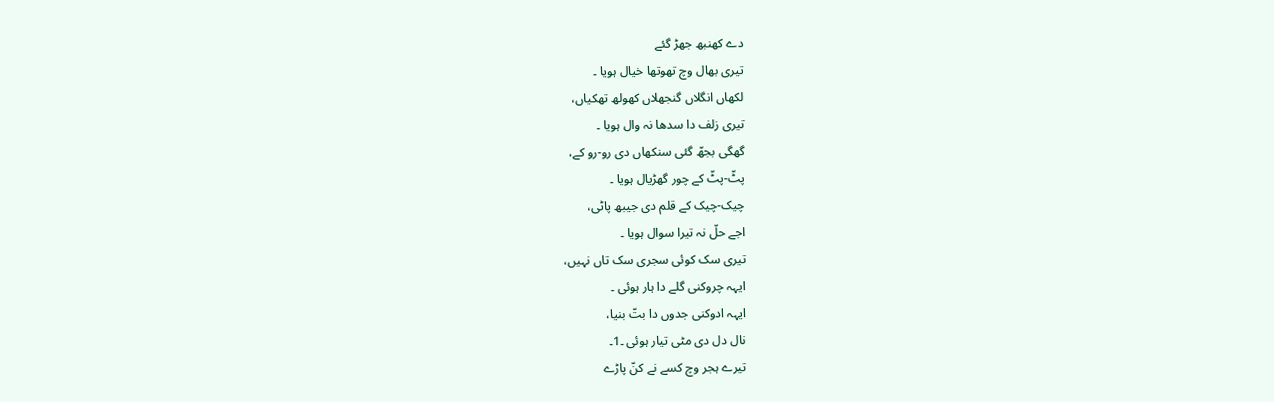دے کھنبھ جھڑ گئے
تیری بھال وچ تھوتھا خیال ہویا ۔
لکھاں انگلاں گنجھلاں کھولھ تھکیاں،
تیری زلف دا سدھا نہ وال ہویا ۔
گھگی بجھّ گئی سنکھاں دی رو-رو کے،
پٹّ-پٹّ کے چور گھڑیال ہویا ۔
چیک-چیک کے قلم دی جیبھ پاٹی،
اجے حلّ نہ تیرا سوال ہویا ۔
تیری سک کوئی سجری سک تاں نہیں،
ایہہ چروکنی گلے دا ہار ہوئی ۔
ایہہ ادوکنی جدوں دا بتّ بنیا،
نال دل دی مٹی تیار ہوئی ۔1۔
تیرے ہجر وچ کسے نے کنّ پاڑے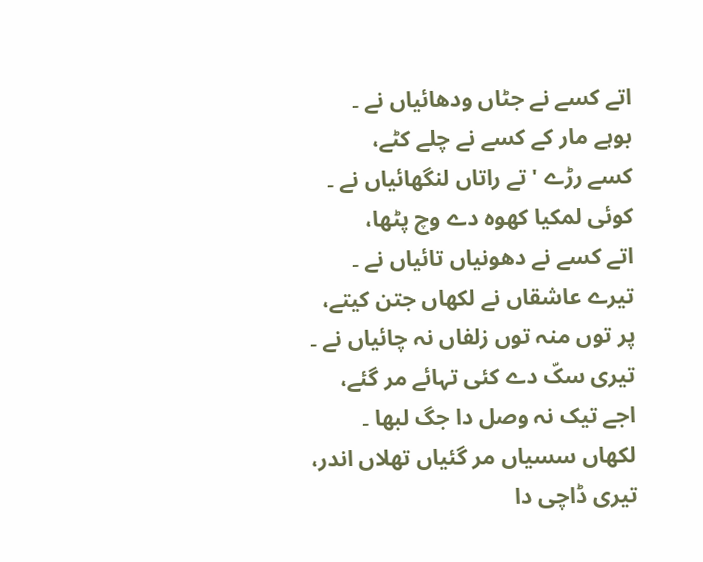اتے کسے نے جٹاں ودھائیاں نے ۔
بوہے مار کے کسے نے چلے کٹے،
کسے رڑے 'تے راتاں لنگھائیاں نے ۔
کوئی لمکیا کھوہ دے وچ پٹھا،
اتے کسے نے دھونیاں تائیاں نے ۔
تیرے عاشقاں نے لکھاں جتن کیتے،
پر توں منہ توں زلفاں نہ چائیاں نے ۔
تیری سکّ دے کئی تہائے مر گئے،
اجے تیک نہ وصل دا جگ لبھا ۔
لکھاں سسیاں مر گئیاں تھلاں اندر،
تیری ڈاچی دا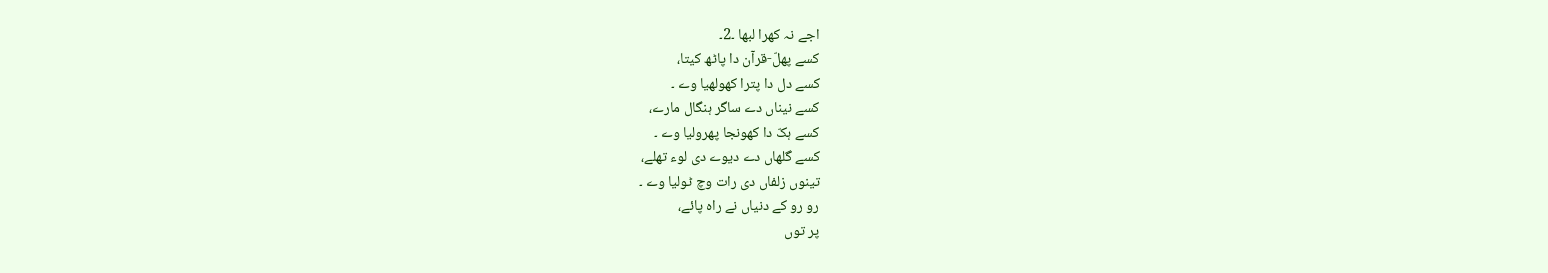اجے نہ کھرا لبھا ۔2۔
کسے پھلّ-قرآن دا پاٹھ کیتا،
کسے دل دا پترا کھولھیا وے ۔
کسے نیناں دے ساگر ہنگال مارے،
کسے ہکّ دا کھونجا پھرولیا وے ۔
کسے گلھاں دے دیوے دی لوء تھلے،
تینوں زلفاں دی رات وچ ٹولیا وے ۔
رو رو کے دنیاں نے راہ پائے،
پر توں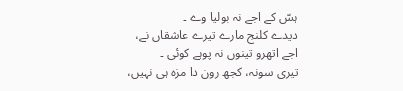ہسّ کے اجے نہ بولیا وے ۔
دیدے کلنج مارے تیرے عاشقاں نے،
اجے اتھرو تینوں نہ پوہے کوئی ۔
تیری سونہ، کجھ رون دا مزہ ہی نہیں،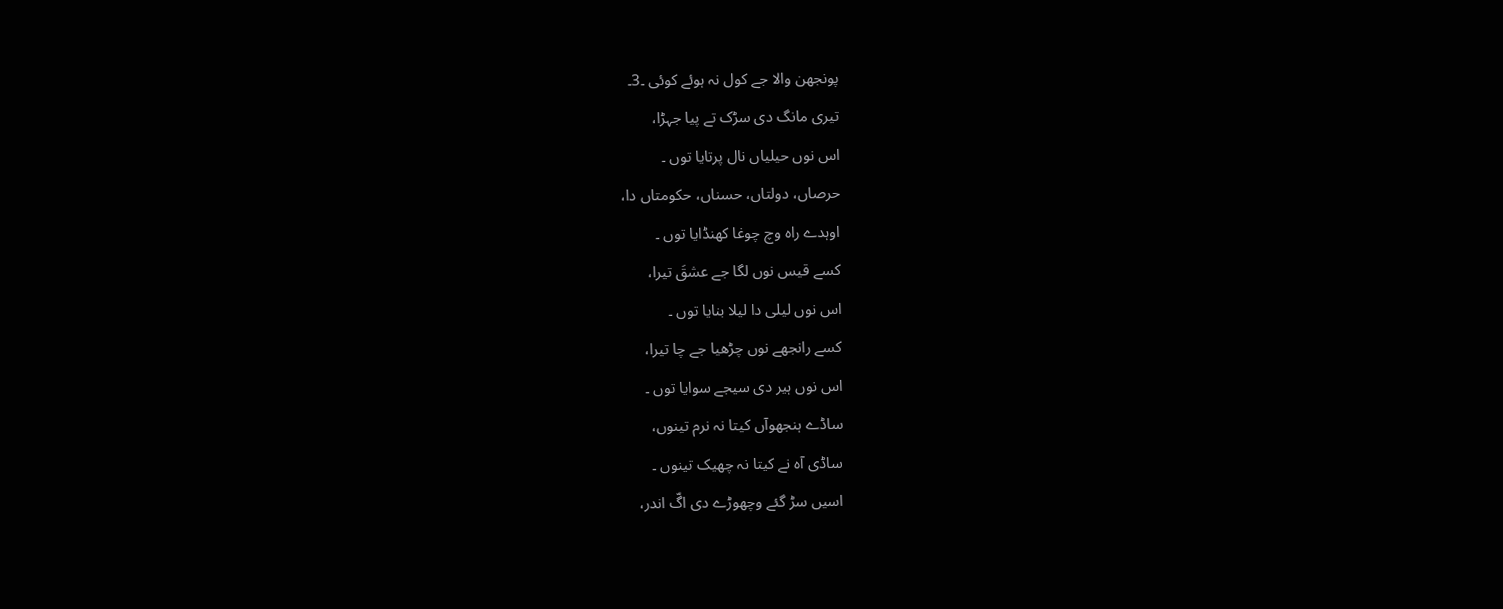پونجھن والا جے کول نہ ہوئے کوئی ۔3۔
تیری مانگ دی سڑک تے پیا جہڑا،
اس نوں حیلیاں نال پرتایا توں ۔
حرصاں، دولتاں، حسناں، حکومتاں دا،
اوہدے راہ وچ چوغا کھنڈایا توں ۔
کسے قیس نوں لگا جے عشقَ تیرا،
اس نوں لیلی دا لیلا بنایا توں ۔
کسے رانجھے نوں چڑھیا جے چا تیرا،
اس نوں ہیر دی سیجے سوایا توں ۔
ساڈے ہنجھوآں کیتا نہ نرم تینوں،
ساڈی آہ نے کیتا نہ چھیک تینوں ۔
اسیں سڑ گئے وچھوڑے دی اگّ اندر،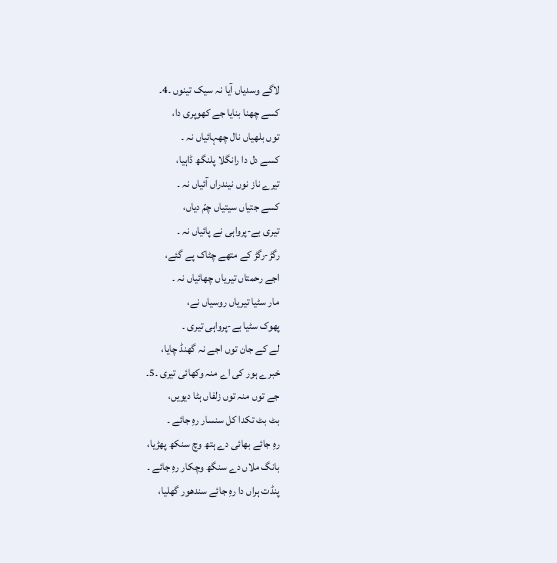لاگے وسدیاں آیا نہ سیک تینوں ۔4۔
کسے چھنا بنایا جے کھوپری دا،
توں بلھیاں نال چھہائیاں نہ ۔
کسے دل دا رانگلا پلنگھ ڈاہیا،
تیرے ناز نوں نیندراں آئیاں نہ ۔
کسے جتیاں سیتیاں چمّ دیاں،
تیری بے-پرواہی نے پائیاں نہ ۔
رگڑ-رگڑ کے متھے چٹاک پے گئے،
اجے رحمتاں تیریاں چھائیاں نہ ۔
مار سٹیا تیریاں روسیاں نے،
پھوک سٹیا بے-پرواہی تیری ۔
لے کے جان توں اجے نہ گھنڈ چایا،
خبرے ہور کی اے منہ وکھائی تیری ۔5۔
جے توں منہ توں زلفاں ہٹا دیویں،
بٹ بٹ تکدا کل سنسار رہِ جائے ۔
رہِ جائے بھائی دے ہتھ وچ سنکھ پھڑیا،
بانگ ملاں دے سنگھ وچکار رہِ جائے ۔
پنڈت ہراں دا رہِ جائے سندھور گھلیا،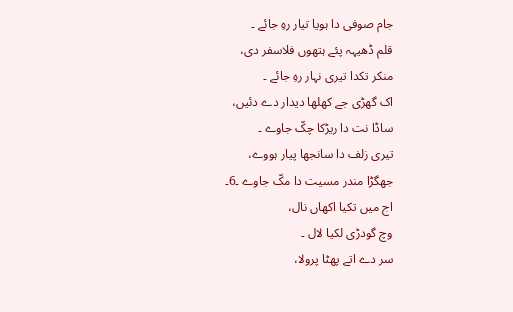جام صوفی دا ہویا تیار رہِ جائے ۔
قلم ڈھیہہ پئے ہتھوں فلاسفر دی،
منکر تکدا تیری نہار رہِ جائے ۔
اک گھڑی جے کھلھا دیدار دے دئیں،
ساڈا نت دا ریڑکا چکّ جاوے ۔
تیری زلف دا سانجھا پیار ہووے،
جھگڑا مندر مسیت دا مکّ جاوے ۔6۔
اج میں تکیا اکھاں نال،
وچ گودڑی لکیا لال ۔
سر دے اتے پھٹا پرولا،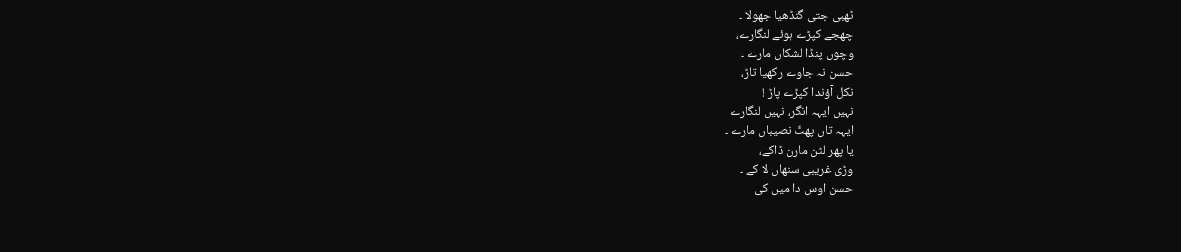ٹھبی جتی گنڈھیا جھولا ۔
چھجے کپڑے ہوئے لنگارے،
وچوں پنڈا لشکاں مارے ۔
حسن نہ جاوے رکھیا تاڑ،
نکل آؤندا کپڑے پاڑ !
نہیں ایہہ انگر، نہیں لنگارے
ایہہ تاں پھٹّ نصیباں مارے ۔
یا پھر لٹن مارن ڈاکے،
وڑی غریبی سنھاں لا کے ۔
حسن اوس دا میں کی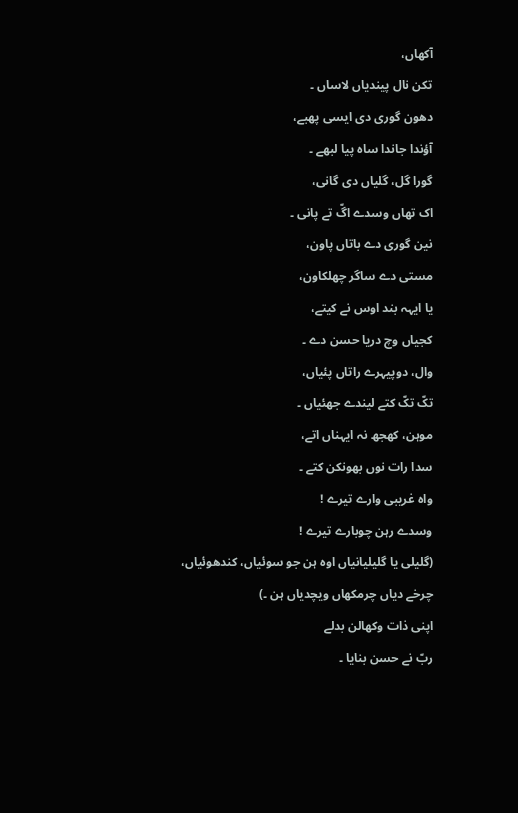آکھاں،
تکن نال پیندیاں لاساں ۔
دھون گوری دی ایسی پھبے،
آؤندا جاندا ساہ پیا لبھے ۔
گورا گل، گلیاں دی گانی،
اک تھاں وسدے اگّ تے پانی ۔
نین گوری دے باتاں پاون،
مستی دے ساگر چھلکاون،
یا ایہہ بند اوس نے کیتے،
کجیاں وچ دریا حسن دے ۔
وال، دوپیہرے راتاں پئیاں،
تکّ تکّ کتے لیندے جھئیاں ۔
موہن، کھجھ نہ ایہناں اتے،
سدا رات نوں بھونکن کتے ۔
واہ غریبی وارے تیرے !
وسدے رہن چوبارے تیرے !
(گلیلی یا گلیلیانیاں اوہ ہن جو سوئیاں، کندھوئیاں،
چرخے دیاں چرمکھاں ویچدیاں ہن ۔)
اپنی ذات وکھالن بدلے
ربّ نے حسن بنایا ۔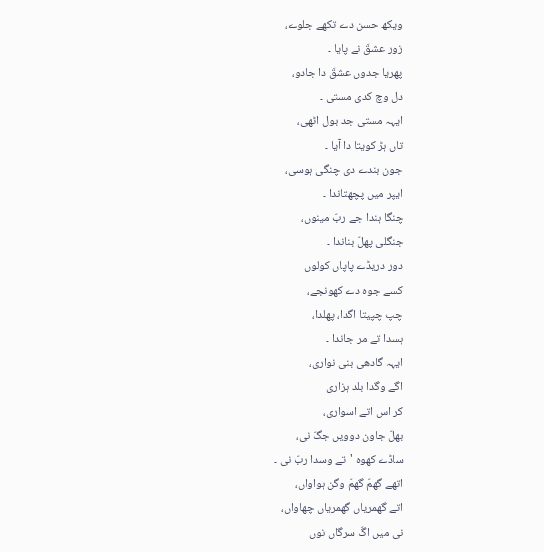ویکھ حسن دے تکھے جلوے،
زور عشقَ نے پایا ۔
پھریا جدوں عشقَ دا جادو،
دل وچ کدی مستی ۔
ایہہ مستی جد بول اٹھی،
تاں ہڑ کویتا دا آیا ۔
جون بندے دی چنگی ہوسی،
ایپر میں پچھتاندا ۔
چنگا ہندا جے ربّ مینوں،
جنگلی پھلّ بناندا ۔
دور دریڈے پاپاں کولوں
کسے جوہ دے کھونجے،
چپ چپیتا اگدا، پھلدا،
ہسدا تے مر جاندا ۔
ایہہ گادھی بنی نواری،
اگے وگدا بلد ہزاری
کر اس اتے اسواری،
بھلّ جاون دوویں جگّ نی،
ساڈے کھوہ 'تے وسدا ربّ نی ۔
اتھے گھمّ گھمّ وگن ہواواں،
اتے گھمریاں گھمریاں چھاواں،
نی میں اگّ سرگاں نوں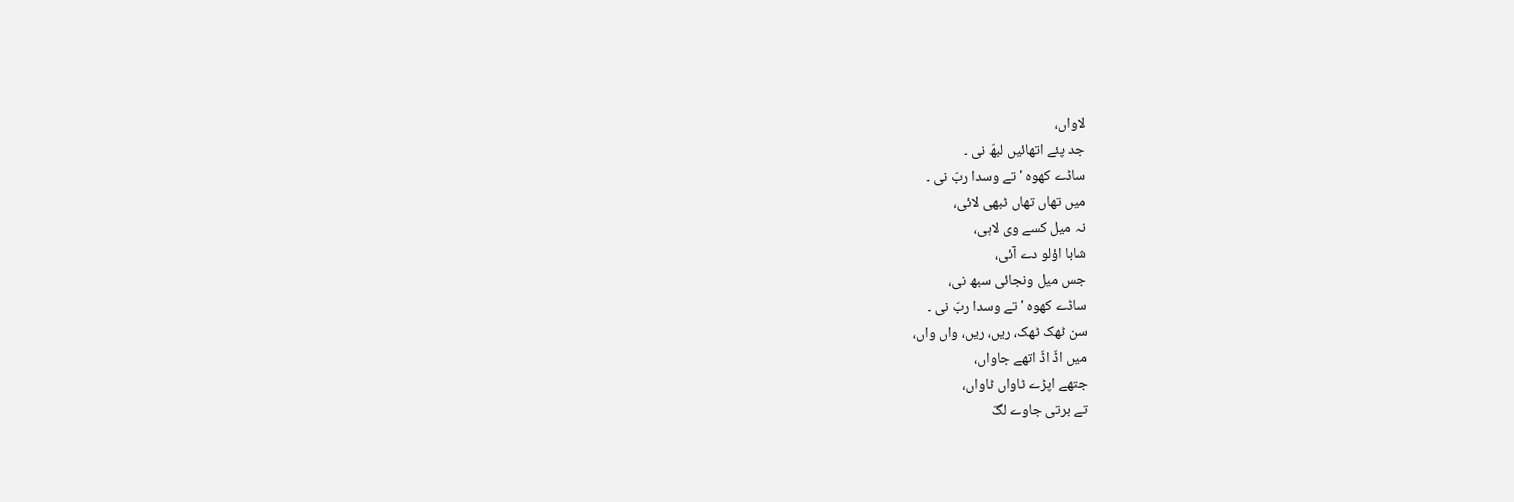لاواں،
جد پئے اتھائیں لبھّ نی ۔
ساڈے کھوہ 'تے وسدا ربّ نی ۔
میں تھاں تھاں ٹبھی لائی،
نہ میل کسے وی لاہی،
شابا اؤلو دے آئی،
جس میل ونجائی سبھ نی،
ساڈے کھوہ 'تے وسدا ربّ نی ۔
سن ٹھک ٹھک، ریں، ریں، واں واں،
میں اڈّ اڈّ اتھے جاواں،
جتھے اپڑے ٹاواں ٹاواں،
تے برتی جاوے لگّ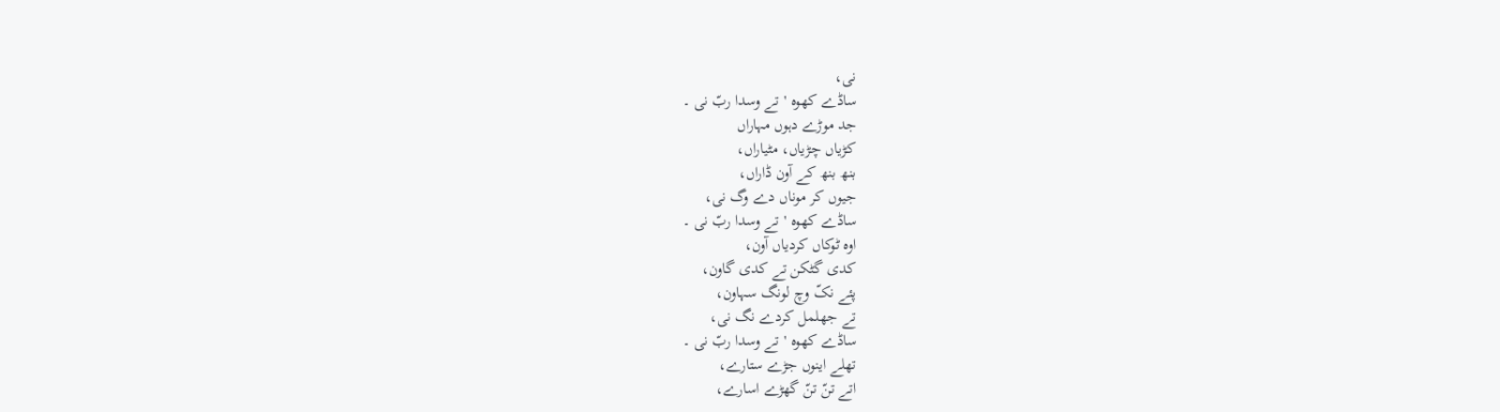نی،
ساڈے کھوہ 'تے وسدا ربّ نی ۔
جد موڑے دہوں مہاراں
کڑیاں چڑیاں، مٹیاراں،
بنھ بنھ کے آون ڈاراں،
جیوں کر موناں دے وگ نی،
ساڈے کھوہ 'تے وسدا ربّ نی ۔
اوہ ٹوکاں کردیاں آون،
کدی گٹکن تے کدی گاون،
پئے نکّ وچ لونگ سہاون،
تے جھلمل کردے نگ نی،
ساڈے کھوہ 'تے وسدا ربّ نی ۔
تھلے اینوں جڑے ستارے،
اتے تنّ تنّ گھڑے اسارے،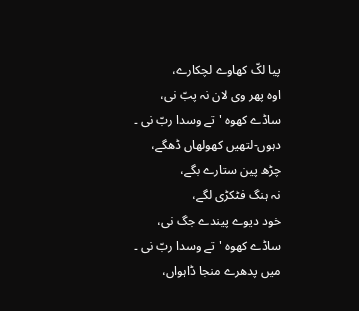پیا لکّ کھاوے لچکارے،
اوہ پھر وی لان نہ پبّ نی،
ساڈے کھوہ 'تے وسدا ربّ نی ۔
دہوں-لتھیں کھولھاں ڈھگے،
چڑھ پین ستارے بگے،
نہ ہنگ فٹکڑی لگے،
خود دیوے پیندے جگ نی،
ساڈے کھوہ 'تے وسدا ربّ نی ۔
میں پدھرے منجا ڈاہواں،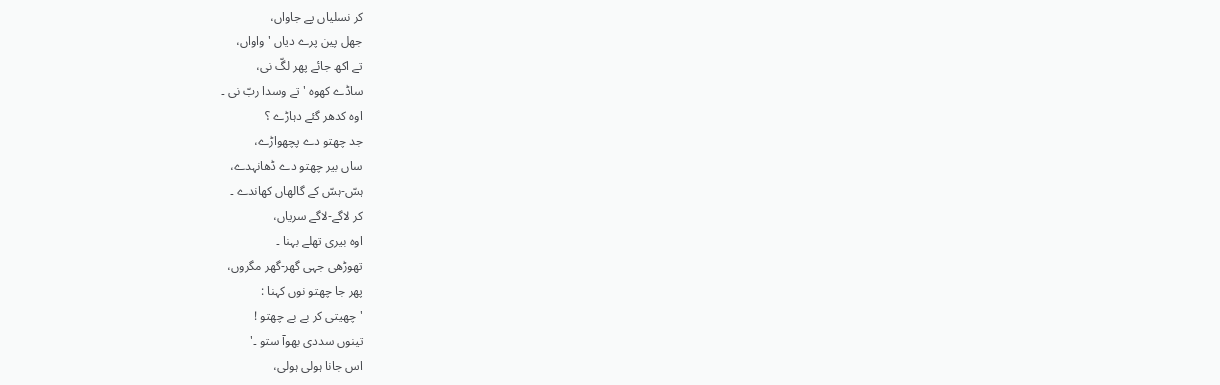کر نسلیاں پے جاواں،
جھل پین پرے دیاں 'واواں،
تے اکھ جائے پھر لگّ نی،
ساڈے کھوہ 'تے وسدا ربّ نی ۔
اوہ کدھر گئے دہاڑے ؟
جد چھتو دے پچھواڑے،
ساں بیر چھتو دے ڈھانہدے،
ہسّ-ہسّ کے گالھاں کھاندے ۔
کر لاگے-لاگے سریاں،
اوہ بیری تھلے بہنا ۔
تھوڑھی جہی گھر-گھر مگروں،
پھر جا چھتو نوں کہنا :
'چھیتی کر بے بے چھتو !
تینوں سددی بھوآ ستو ۔'
اس جانا ہولی ہولی،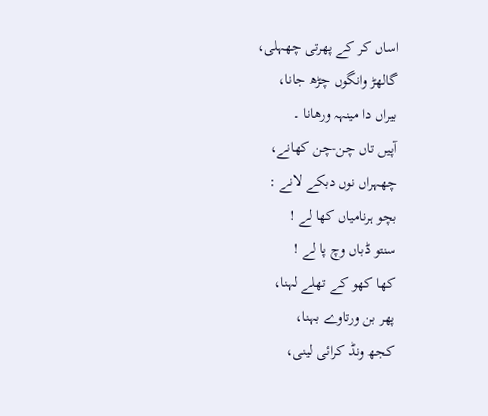اساں کر کے پھرتی چھہلی،
گالھڑ وانگوں چڑھ جانا،
بیراں دا مینہہ ورھانا ۔
آپیں تاں چن-چن کھانے،
چھہراں نوں دبکے لانے :
بچو ہرنامیاں کھا لے !
سنتو ڈباں وچ پا لے !
کھا کھو کے تھلے لہنا،
پھر بن ورتاوے بہنا،
کجھ ونڈ کرائی لینی،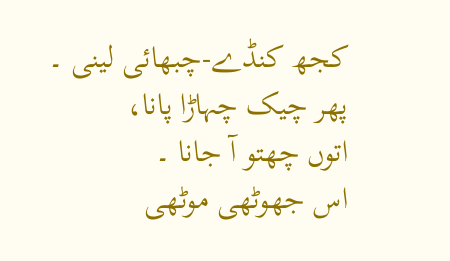کجھ کنڈے-چبھائی لینی ۔
پھر چیک چہاڑا پانا،
اتوں چھتو آ جانا ۔
اس جھوٹھی موٹھی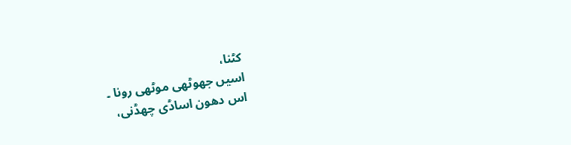کٹنا،
اسیں جھوٹھی موٹھی رونا ۔
اس دھون اساڈی چھڈنی،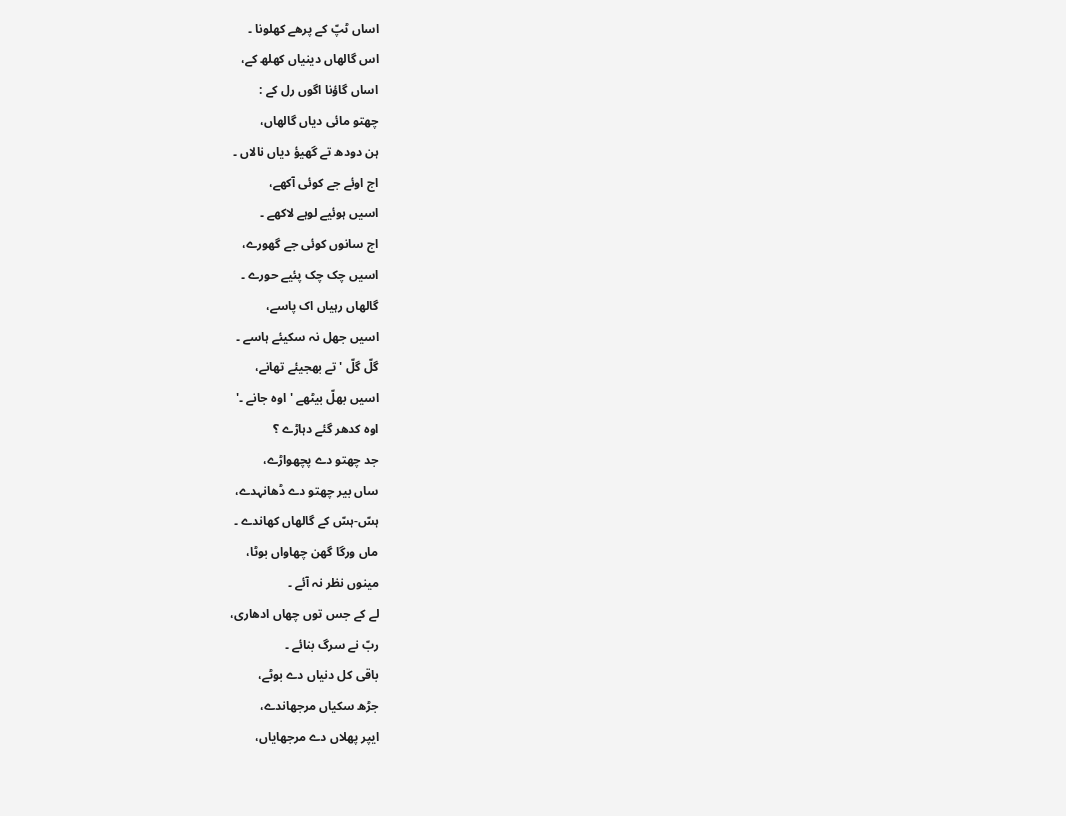اساں ٹپّ کے پرھے کھلونا ۔
اس گالھاں دینیاں کھلھ کے،
اساں گاؤنا اگوں رل کے :
چھتو مائی دیاں گالھاں،
ہن دودھ تے گھیؤ دیاں نالاں ۔
اج اوئے جے کوئی آکھے،
اسیں ہوئیے لوہے لاکھے ۔
اج سانوں کوئی جے گھورے،
اسیں چک چک پئیے حورے ۔
گالھاں رہیاں اک پاسے،
اسیں جھل نہ سکیئے ہاسے ۔
گلّ گلّ 'تے بھجیئے تھانے،
اسیں بھلّ بیٹھے 'اوہ جانے ۔'
اوہ کدھر گئے دہاڑے ؟
جد چھتو دے پچھواڑے،
ساں بیر چھتو دے ڈھانہدے،
ہسّ-ہسّ کے گالھاں کھاندے ۔
ماں ورگا گھن چھاواں بوٹا،
مینوں نظر نہ آئے ۔
لے کے جس توں چھاں ادھاری،
ربّ نے سرگ بنائے ۔
باقی کل دنیاں دے بوٹے،
جڑھ سکیاں مرجھاندے،
ایپر پھلاں دے مرجھایاں،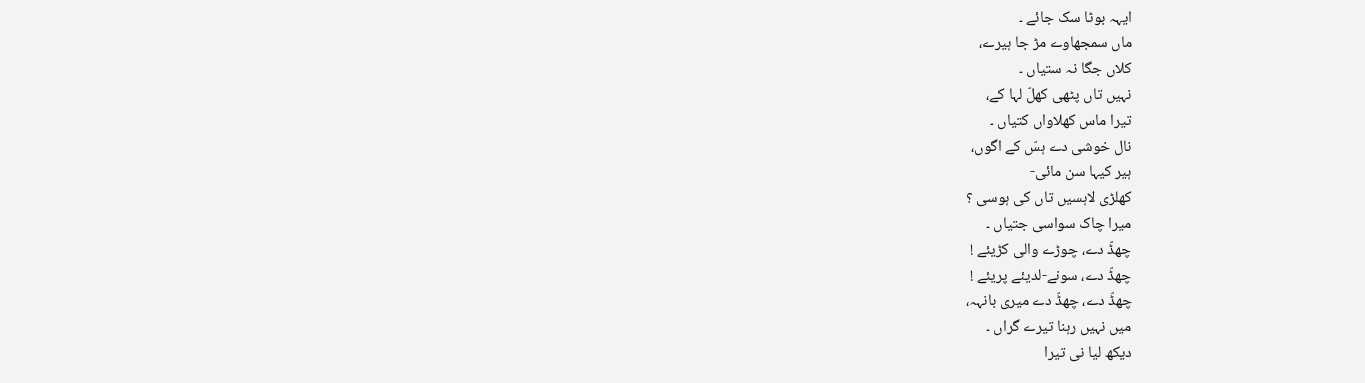ایہہ بوٹا سک جائے ۔
ماں سمجھاوے مڑ جا ہیرے،
کلاں جگا نہ ستیاں ۔
نہیں تاں پٹھی کھلّ لہا کے،
تیرا ماس کھلاواں کتیاں ۔
نال خوشی دے ہسّ کے اگوں،
ہیر کیہا سن مائی-
کھلڑی لاہسیں تاں کی ہوسی ؟
میرا چاک سواسی جتیاں ۔
چھڈّ دے، چوڑے والی کڑیئے !
چھڈّ دے، سونے-لدیئے پریئے !
چھڈّ دے، چھڈّ دے میری بانہہ،
میں نہیں رہنا تیرے گراں ۔
دیکھ لیا نی تیرا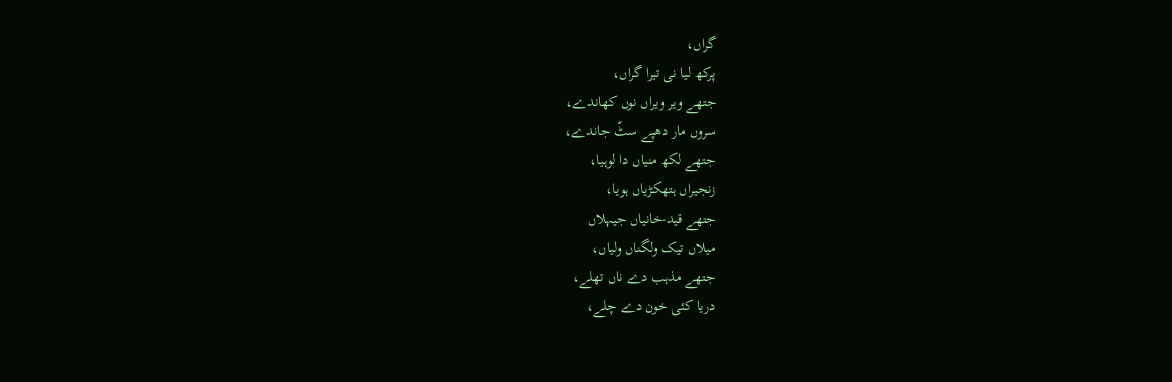گراں،
پرکھ لیا نی تیرا گراں،
جتھے ویر ویراں نوں کھاندے،
سروں مار دھپے سٹّ جاندے،
جتھے لکھ منیاں دا لوہیا،
زنجیراں ہتھکڑیاں ہویا،
جتھے قید-خانیاں جیہلاں
میلاں تیک ولگناں ولیاں،
جتھے مذہب دے ناں تھلے،
دریا کئی خون دے چلے،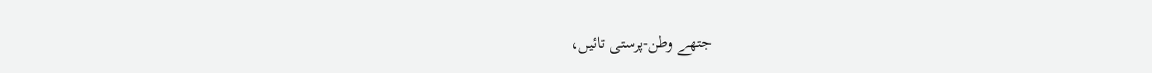جتھے وطن-پرستی تائیں،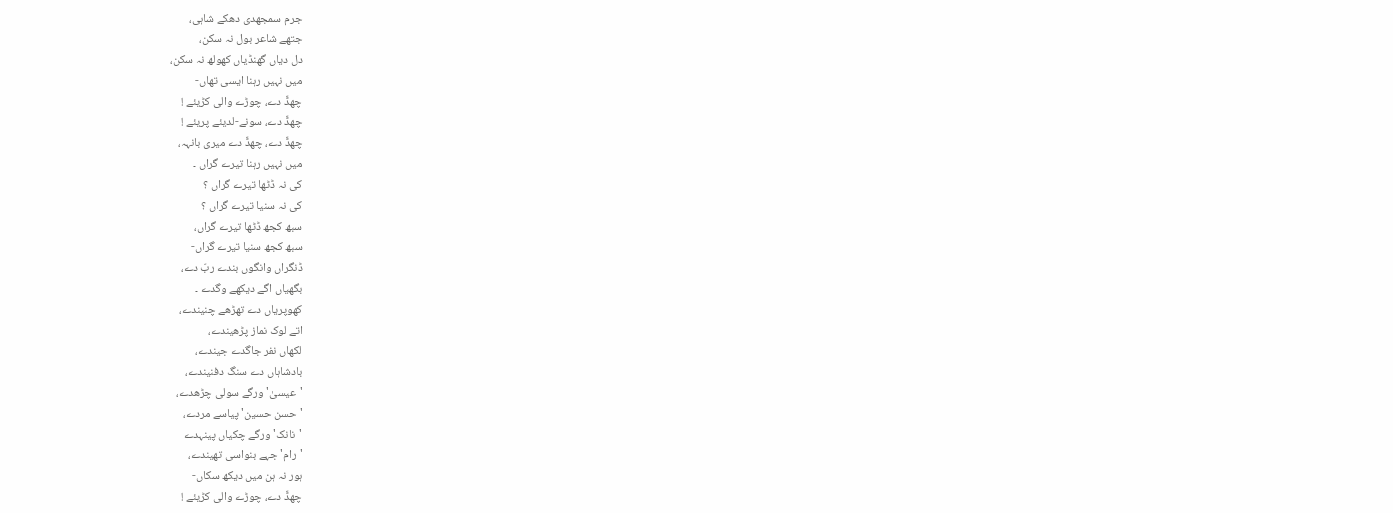جرم سمجھدی دھکے شاہی،
جتھے شاعر بول نہ سکن،
دل دیاں گھنڈیاں کھولھ نہ سکن،
میں نہیں رہنا ایسی تھاں-
چھڈّ دے، چوڑے والی کڑیئے !
چھڈّ دے، سونے-لدیئے پریئے !
چھڈّ دے، چھڈّ دے میری بانہہ،
میں نہیں رہنا تیرے گراں ۔
کی نہ ڈٹھا تیرے گراں ؟
کی نہ سنیا تیرے گراں ؟
سبھ کجھ ڈٹھا تیرے گراں،
سبھ کجھ سنیا تیرے گراں-
ڈنگراں وانگوں بندے ربّ دے،
بگھیاں اگے دیکھے وگدے ۔
کھوپریاں دے تھڑھے چنیندے،
اتے لوک نماز پڑھیندے،
لکھاں نفر جاگدے جیندے،
بادشاہاں دے سنگ دفنیندے،
'عیسیٰ' ورگے سولی چڑھدے،
'حسن حسین' پیاسے مردے،
'نانک' ورگے چکیاں پینہدے
'رام' جہے بنواسی تھیندے،
ہور نہ ہن میں دیکھ سکاں-
چھڈّ دے، چوڑے والی کڑیئے !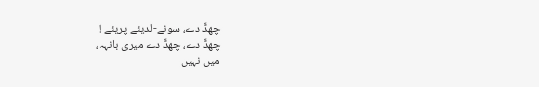چھڈّ دے، سونے-لدیئے پریئے !
چھڈّ دے، چھڈّ دے میری بانہہ،
میں نہیں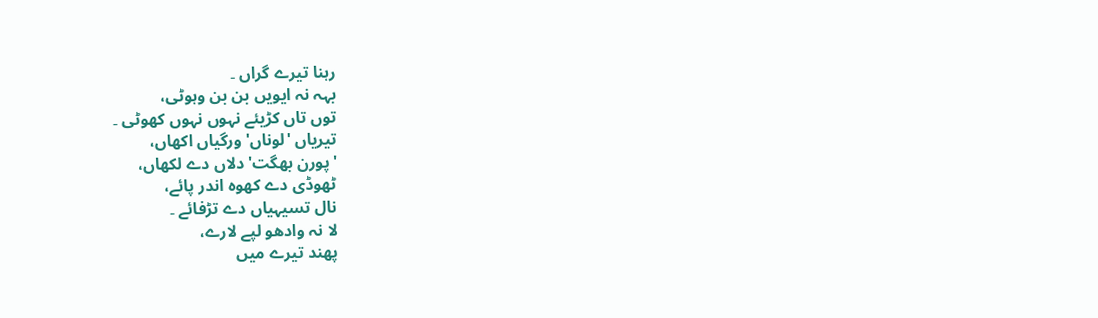رہنا تیرے گراں ۔
بہہ نہ ایویں بن بن وہوٹی،
توں تاں کڑیئے نہوں نہوں کھوٹی ۔
تیریاں 'لوناں' ورگیاں اکھاں،
'پورن بھگت' دلاں دے لکھاں،
ٹھوڈی دے کھوہ اندر پائے،
نال تسیہیاں دے تڑفائے ۔
لا نہ وادھو لپے لارے،
پھند تیرے میں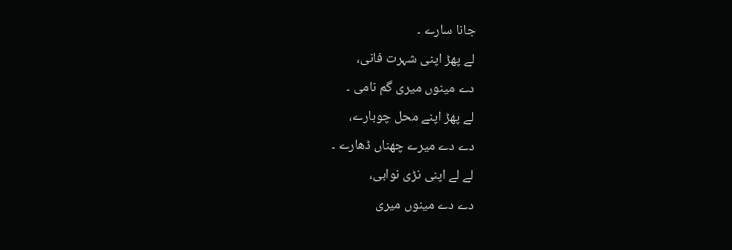جانا سارے ۔
لے پھڑ اپنی شہرت فانی،
دے مینوں میری گم نامی ۔
لے پھڑ اپنے محل چوبارے،
دے دے میرے چھناں ڈھارے ۔
لے لے اپنی نڑی نوابی،
دے دے مینوں میری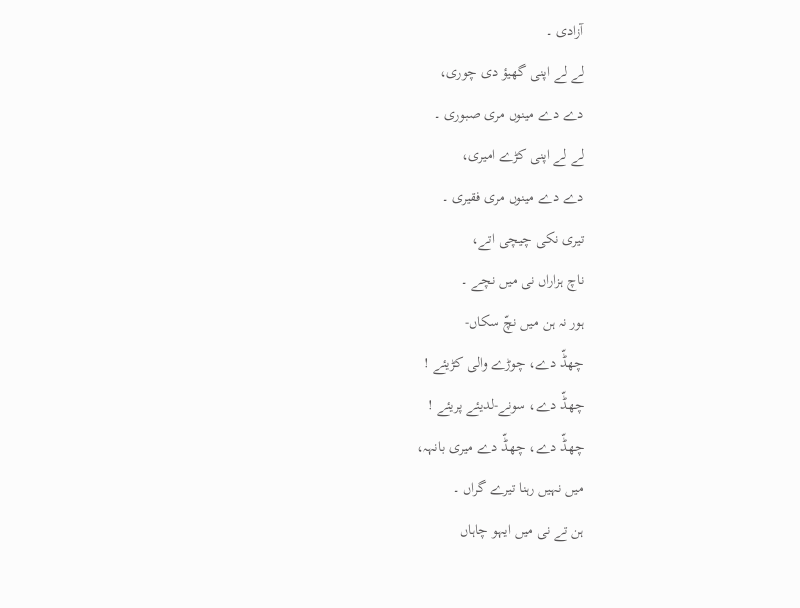آزادی ۔
لے لے اپنی گھیؤ دی چوری،
دے دے مینوں مری صبوری ۔
لے لے اپنی کڑے امیری،
دے دے مینوں مری فقیری ۔
تیری نکی چیچی اتے،
ناچ ہزاراں نی میں نچے ۔
ہور نہ ہن میں نچّ سکاں-
چھڈّ دے، چوڑے والی کڑیئے !
چھڈّ دے، سونے-لدیئے پریئے !
چھڈّ دے، چھڈّ دے میری بانہہ،
میں نہیں رہنا تیرے گراں ۔
ہن تے نی میں ایہو چاہاں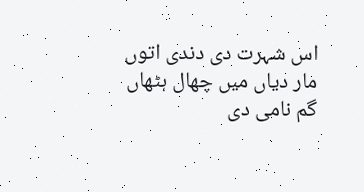اس شہرت دی دندی اتوں
مار دیاں میں چھال ہٹھاں
گم نامی دی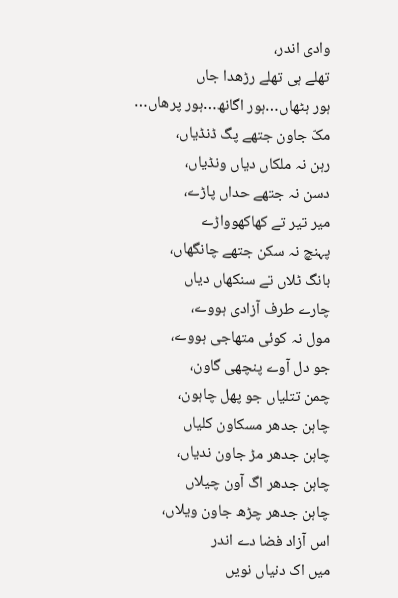وادی اندر،
تھلے ہی تھلے رڑھدا جاں
ہور ہٹھاں…ہور اگانھ…ہور پرھاں…
مکّ جاون جتھے پگ ڈنڈیاں،
رہن نہ ملکاں دیاں ونڈیاں،
دسن نہ جتھے حداں پاڑے،
میر تیر تے کھاکھوواڑے
پہنچ نہ سکن جتھے چانگھاں،
بانگ ٹلاں تے سنکھاں دیاں
چارے طرف آزادی ہووے،
مول نہ کوئی متھاجی ہووے،
جو دل آوے پنچھی گاون،
چمن تتلیاں جو پھل چاہون،
چاہن جدھر مسکاون کلیاں
چاہن جدھر مڑ جاون ندیاں،
چاہن جدھر اگ آون چیلاں
چاہن جدھر چڑھ جاون ویلاں،
اس آزاد فضا دے اندر
میں اک دنیاں نویں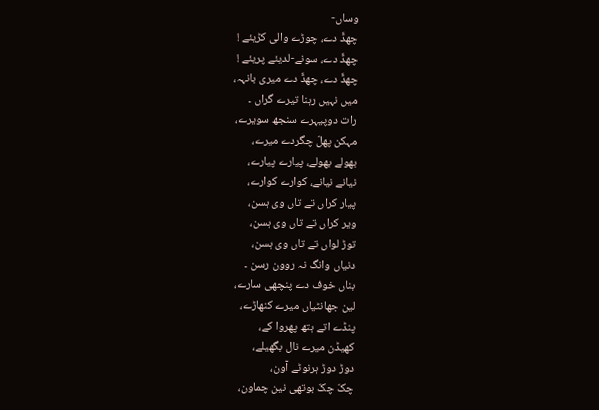وساں-
چھڈّ دے، چوڑے والی کڑیئے !
چھڈّ دے، سونے-لدیئے پریئے !
چھڈّ دے، چھڈّ دے میری بانہہ،
میں نہیں رہنا تیرے گراں ۔
رات دوپیہرے سنجھ سویرے،
مہکن پھلّ چگردے میرے،
بھولے بھولے، پیارے پیارے،
نیانے نیانے، کوارے کوارے،
پیار کراں تے تاں وی ہسن،
ویر کراں تے تاں وی ہسن،
توڑ لواں تے تاں وی ہسن،
دنیاں وانگ نہ روون رسن ۔
بناں خوف دے پنچھی سارے،
لین جھانٹیاں میرے کنھاڑے،
پنڈے اتے ہتھ پھروا کے،
کھیڈن میرے نال بگھیلے،
دوڑ دوڑ ہرنوٹے آون،
چکّ چکّ بوتھی نین چماون،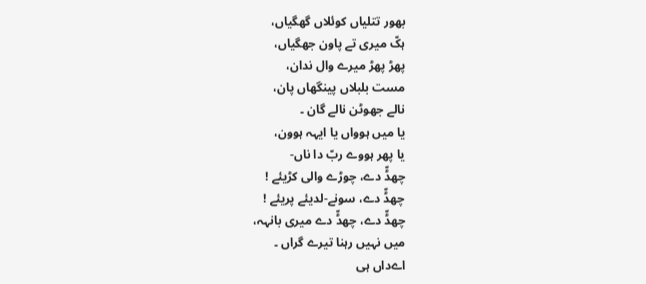بھور تتلیاں کوئلاں گھگیاں،
ہکّ میری تے پاون جھگیاں،
پھڑ پھڑ میرے وال ندان،
مست بلبلاں پینگھاں پان،
نالے جھوٹن نالے گان ۔
یا میں ہوواں یا ایہہ ہوون،
یا پھر ہووے ربّ دا ناں-
چھڈّ دے، چوڑے والی کڑیئے !
چھڈّ دے، سونے-لدیئے پریئے !
چھڈّ دے، چھڈّ دے میری بانہہ،
میں نہیں رہنا تیرے گراں ۔
اےداں ہی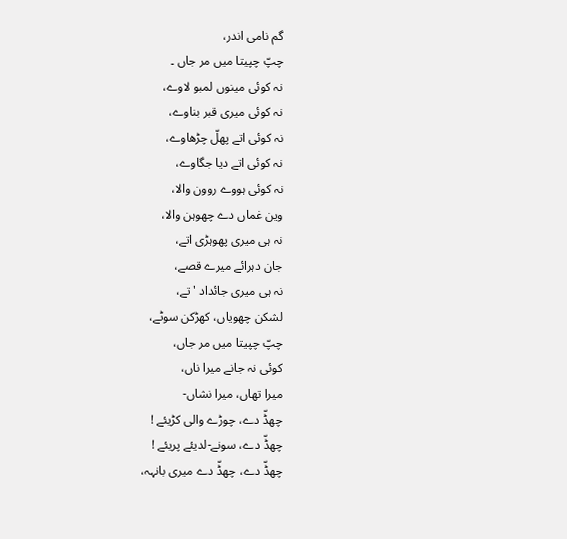گم نامی اندر،
چپّ چپیتا میں مر جاں ۔
نہ کوئی مینوں لمبو لاوے،
نہ کوئی میری قبر بناوے،
نہ کوئی اتے پھلّ چڑھاوے،
نہ کوئی اتے دیا جگاوے،
نہ کوئی ہووے روون والا،
وین غماں دے چھوہن والا،
نہ ہی میری پھوہڑی اتے،
جان دہرائے میرے قصے،
نہ ہی میری جائداد 'تے،
لشکن چھویاں، کھڑکن سوٹے،
چپّ چپیتا میں مر جاں،
کوئی نہ جانے میرا ناں،
میرا تھاں، میرا نشاں-
چھڈّ دے، چوڑے والی کڑیئے !
چھڈّ دے، سونے-لدیئے پریئے !
چھڈّ دے، چھڈّ دے میری بانہہ،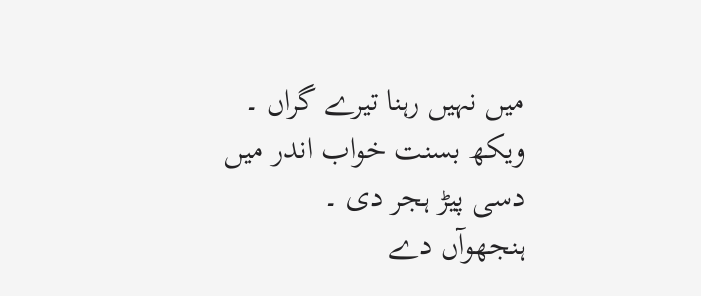میں نہیں رہنا تیرے گراں ۔
ویکھ بسنت خواب اندر میں
دسی پیڑ ہجر دی ۔
ہنجھوآں دے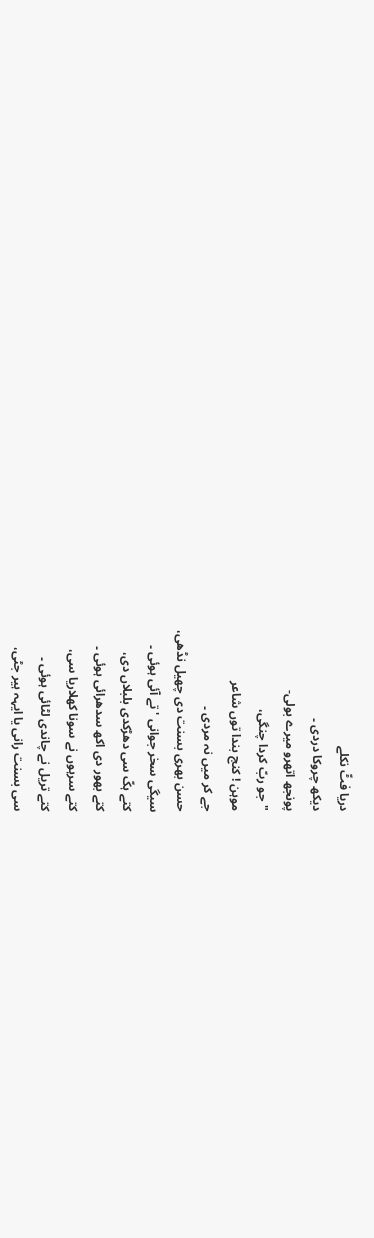دریا فٹّ نکلے
دیکھ چروکا دردی ۔
پونجھ اتھرو میرے بولی-
"جو ربّ کردا چنگی،
موہن ! کنج بندا توں شاعر
جے کر میں نہ مردی ۔
حسن بھری بسنت دی چھیل نڈھی،
سیگی سخر جوانی 'تے آئی ہوئی ۔
کتے ہکّ سی دھڑکدی بلبلاں دی،
کتے بھور دی اکھ سدھرائی ہوئی ۔
کتے سرہوں نے سونا کھلاریا سی،
کتے تریل نے چاندی لٹائی ہوئی ۔
سی بسنت رانی یا ایہہ ہیر جٹی،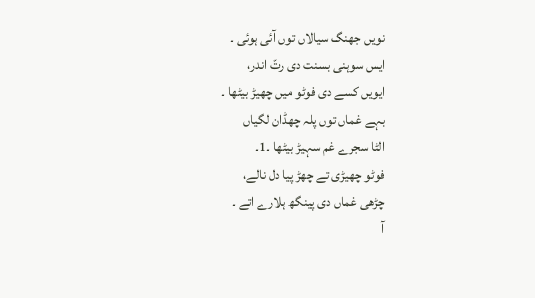نویں جھنگ سیالاں توں آئی ہوئی ۔
ایس سوہنی بسنت دی رتّ اندر،
ایویں کسے دی فوٹو میں چھیڑ بیٹھا ۔
بہے غماں توں پلہ چھڈان لگیاں
الٹا سجرے غم سہیڑ بیٹھا ۔1۔
فوٹو چھیڑی تے چھڑ پیا دل نالے،
چڑھی غماں دی پینگھ ہلارے اتے ۔
آ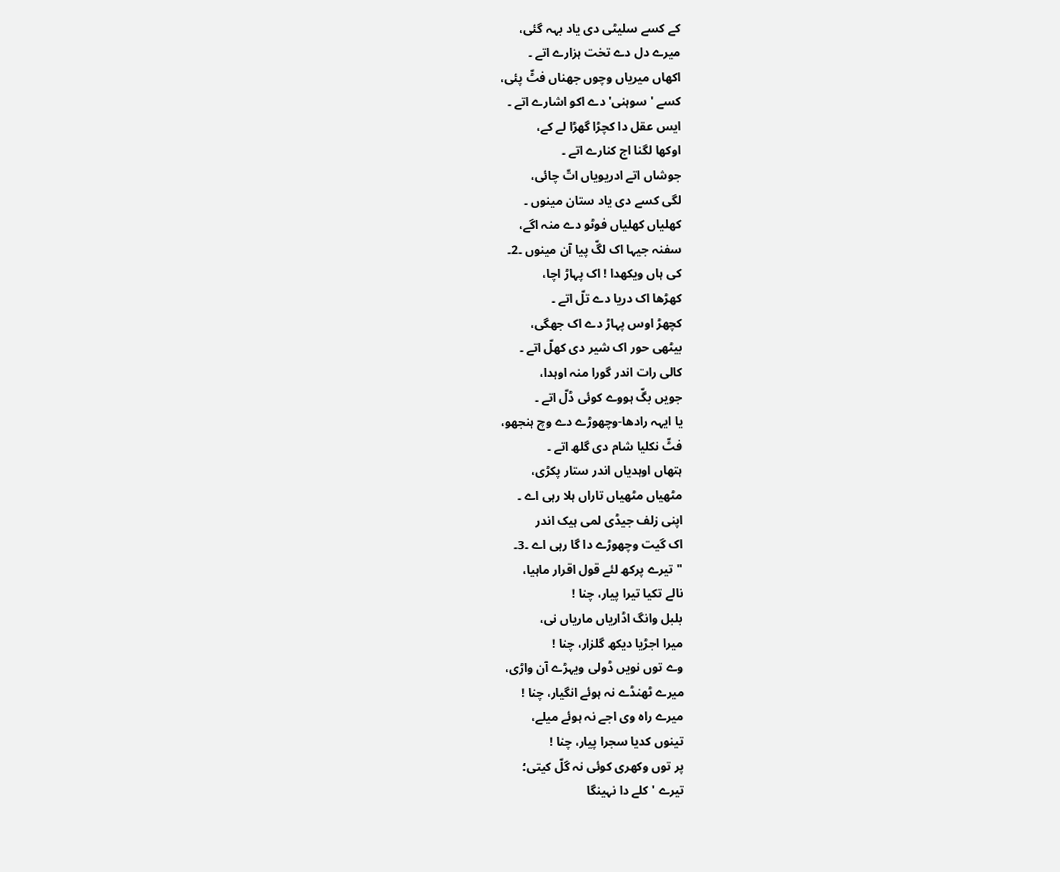کے کسے سلیٹی دی یاد بہہ گئی،
میرے دل دے تخت ہزارے اتے ۔
اکھاں میریاں وچوں جھناں فٹّ پئی،
کسے 'سوہنی' دے اکو اشارے اتے ۔
ایس عقل دا کچڑا گھڑا لے کے،
اوکھا لگنا اج کنارے اتے ۔
جوشاں اتے ادریویاں اتّ چائی،
لگی کسے دی یاد ستان مینوں ۔
کھلیاں کھلیاں فوٹو دے منہ اگے،
سفنہ جیہا اک لگّ پیا آن مینوں ۔2۔
کی ہاں ویکھدا ! اک پہاڑ اچا،
کھڑھا اک دریا دے تلّ اتے ۔
کچھڑ اوس پہاڑ دے اک جھگی،
بیٹھی حور اک شیر دی کھلّ اتے ۔
کالی رات اندر گورا منہ اوہدا،
جویں بگّ ہووے کوئی ڈلّ اتے ۔
یا ایہہ رادھا-وچھوڑے دے وچ ہنجھو،
فٹّ نکلیا شام دی گلھ اتے ۔
ہتھاں اوہدیاں اندر ستار پکڑی،
مٹھیاں مٹھیاں تاراں ہلا رہی اے ۔
اپنی زلف جیڈی لمی ہیک اندر
اک گیت وچھوڑے دا گا رہی اے ۔3۔
"تیرے پرکھ لئے قول اقرار ماہیا،
نالے تکیا تیرا پیار، چنا !
بلبل وانگ اڈاریاں ماریاں نی،
میرا اجڑیا دیکھ گلزار، چنا !
وے توں نویں ڈولی ویہڑے آن واڑی،
میرے ٹھنڈے نہ ہوئے انگیار، چنا !
میرے راہ وی اجے نہ ہوئے میلے،
تینوں کدیا سجرا پیار، چنا !
پر توں وکھری کوئی نہ گلّ کیتی؛
تیرے 'کلے دا نہینگا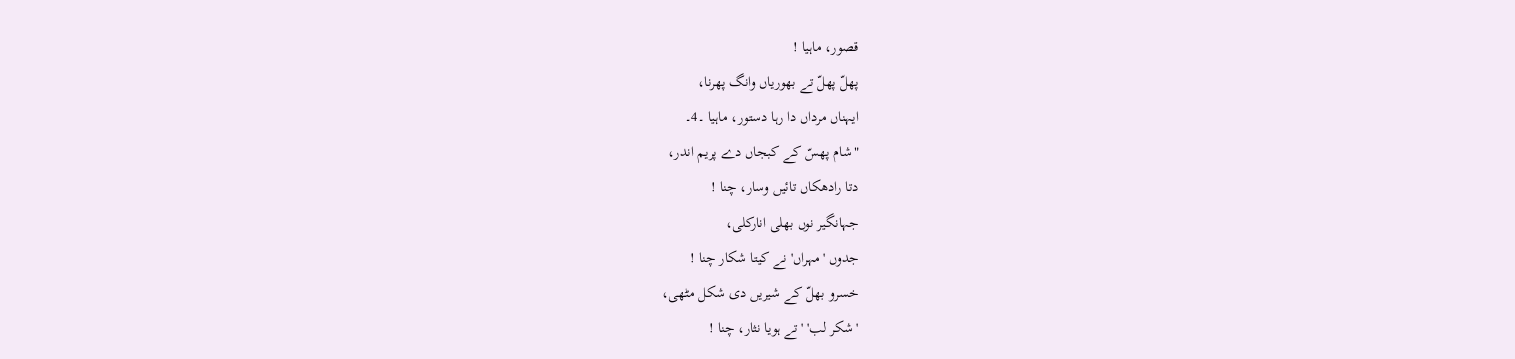قصور، ماہیا !
پھلّ پھلّ تے بھوریاں وانگ پھرنا،
ایہناں مرداں دا رہا دستور، ماہیا ۔4۔
"شام پھسّ کے کبجاں دے پریم اندر،
دتا رادھکاں تائیں وسار، چنا !
جہانگیر نوں بھلی انارکلی،
جدوں 'مہراں' نے کیتا شکار چنا !
خسرو بھلّ کے شیریں دی شکل مٹھی،
'شکر لب' 'تے ہویا نثار، چنا !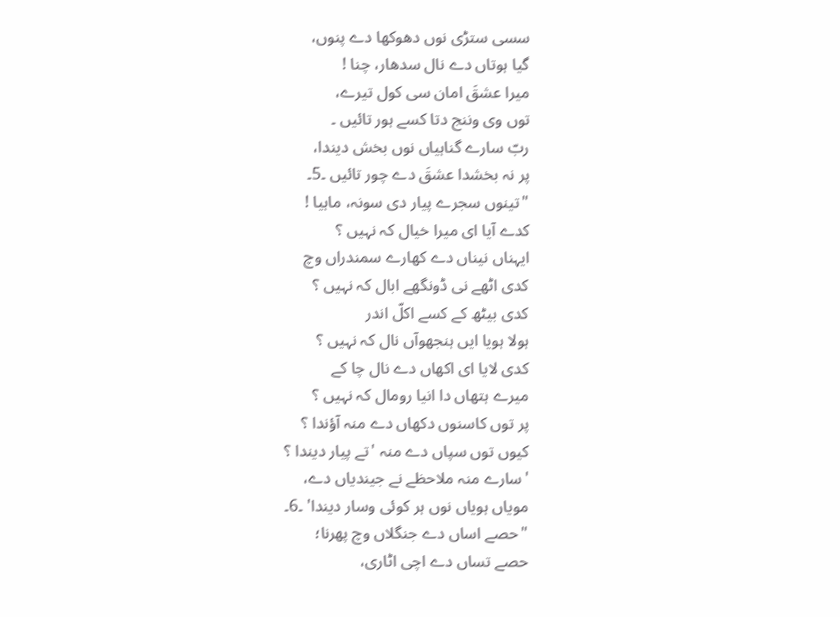سسی ستڑی نوں دھوکھا دے پنوں،
گیا ہوتاں دے نال سدھار، چنا !
میرا عشقَ امان سی کول تیرے،
توں وی وننج دتا کسے ہور تائیں ۔
ربّ سارے گناہیاں نوں بخش دیندا،
پر نہ بخشدا عشقَ دے چور تائیں ۔5۔
"تینوں سجرے پیار دی سونہ، ماہیا !
کدے آیا ای میرا خیال کہ نہیں ؟
ایہناں نیناں دے کھارے سمندراں وچ
کدی اٹھے نی ڈونگھے ابال کہ نہیں ؟
کدی بیٹھ کے کسے اکلّ اندر
ہولا ہویا ایں ہنجھوآں نال کہ نہیں ؟
کدی لایا ای اکھاں دے نال چا کے
میرے ہتھاں دا انیا رومال کہ نہیں ؟
پر توں کاسنوں دکھاں دے منہ آؤندا ؟
کیوں توں سپاں دے منہ 'تے پیار دیندا ؟
'سارے منہ ملاحظے نے جیندیاں دے،
مویاں ہویاں نوں ہر کوئی وسار دیندا' ۔6۔
"حصے اساں دے جنگلاں وچ پھرنا؛
حصے تساں دے اچی اٹاری،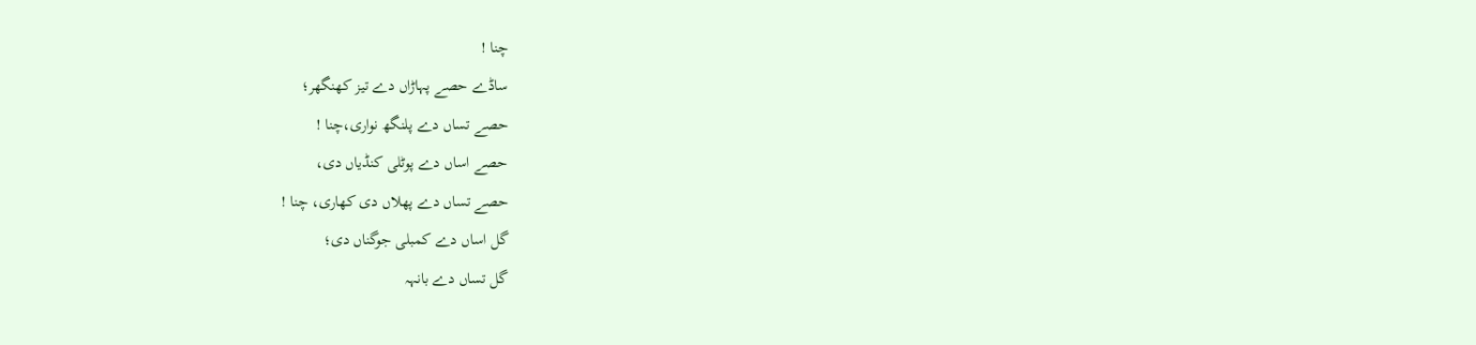چنا !
ساڈے حصے پہاڑاں دے تیز کھنگھر؛
حصے تساں دے پلنگھ نواری،چنا !
حصے اساں دے پوٹلی کنڈیاں دی،
حصے تساں دے پھلاں دی کھاری، چنا !
گل اساں دے کمبلی جوگناں دی؛
گل تساں دے بانہہ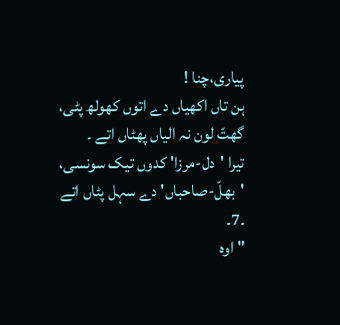پیاری،چنا !
ہن تاں اکھیاں دے اتوں کھولھ پٹی،
گھتّ لون نہ الیاں پھٹاں اتے ۔
تیرا 'دل-مرزا' کدوں تیک سونسی،
'بھلّ-صاحباں' دے سہل پٹاں اتے ۔7۔
" اوہ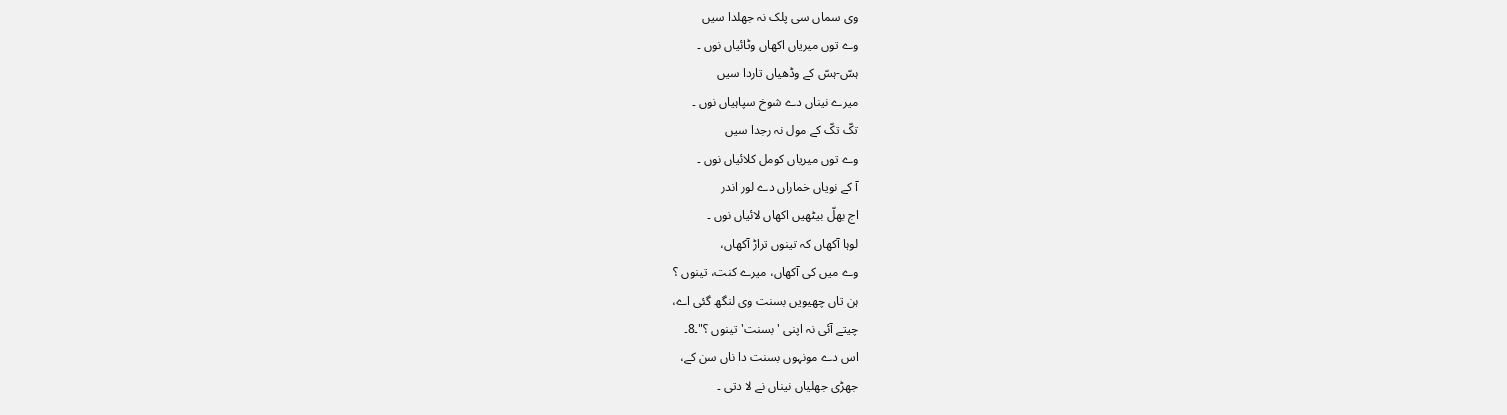وی سماں سی پلک نہ جھلدا سیں
وے توں میریاں اکھاں وٹائیاں نوں ۔
ہسّ-ہسّ کے وڈھیاں تاردا سیں
میرے نیناں دے شوخ سپاہیاں نوں ۔
تکّ تکّ کے مول نہ رجدا سیں
وے توں میریاں کومل کلائیاں نوں ۔
آ کے نویاں خماراں دے لور اندر
اج بھلّ بیٹھیں اکھاں لائیاں نوں ۔
لوہا آکھاں کہ تینوں تراڑ آکھاں،
وے میں کی آکھاں، میرے کنت، تینوں ؟
ہن تاں چھیویں بسنت وی لنگھ گئی اے،
چیتے آئی نہ اپنی 'بسنت' تینوں ؟"۔8۔
اس دے مونہوں بسنت دا ناں سن کے،
جھڑی جھلیاں نیناں نے لا دتی ۔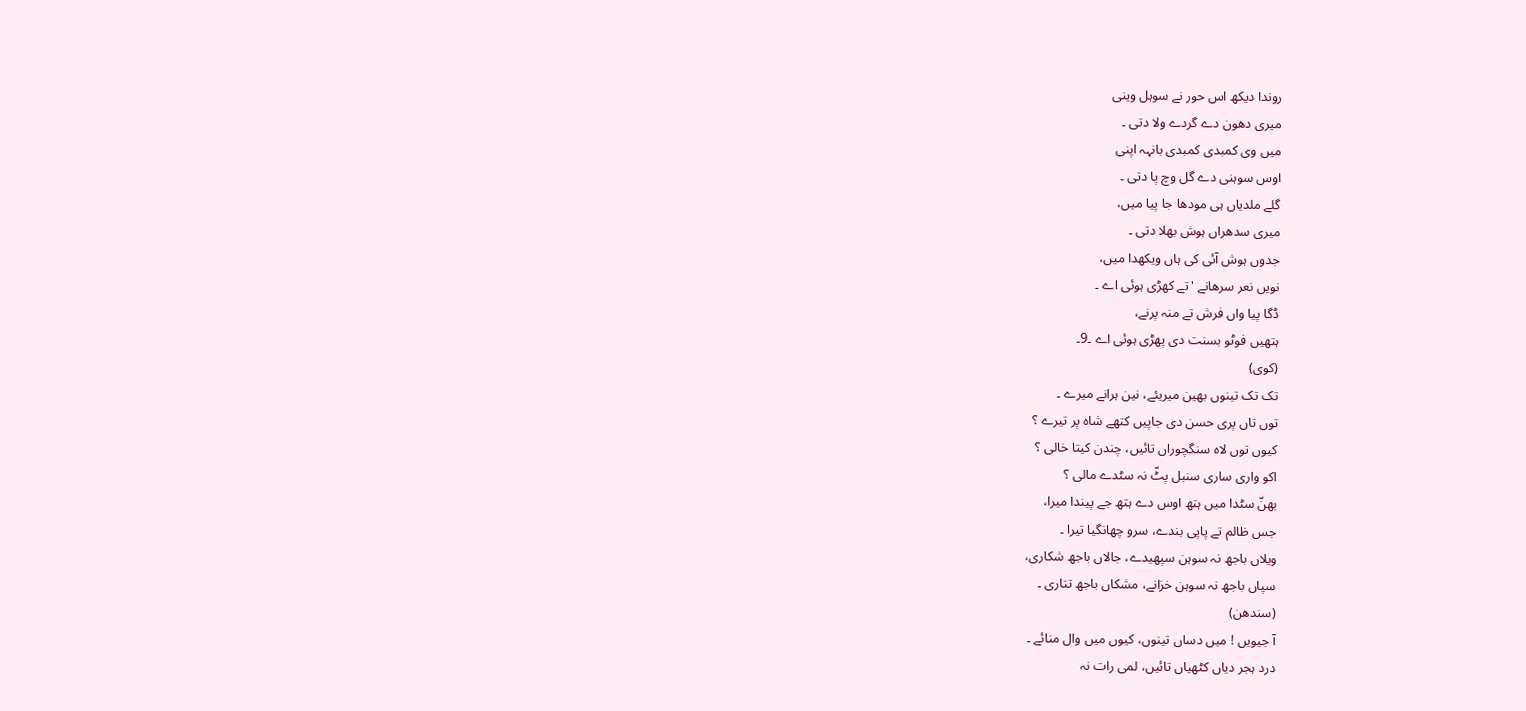روندا دیکھ اس حور نے سوہل وینی
میری دھون دے گردے ولا دتی ۔
میں وی کمبدی کمبدی بانہہ اپنی
اوس سوہنی دے گل وچ پا دتی ۔
گلے ملدیاں ہی مودھا جا پیا میں،
میری سدھراں ہوش بھلا دتی ۔
جدوں ہوش آئی کی ہاں ویکھدا میں،
نویں نعر سرھانے 'تے کھڑی ہوئی اے ۔
ڈگا پیا واں فرش تے منہ پرنے،
ہتھیں فوٹو بسنت دی پھڑی ہوئی اے ۔9۔
(کوی)
تک تک تینوں بھین میریئے، نین ہرانے میرے ۔
توں تاں پری حسن دی جاپیں کتھے شاہ پر تیرے ؟
کیوں توں لاہ سنگچوراں تائیں، چندن کیتا خالی ؟
اکو واری ساری سنبل پٹّ نہ سٹدے مالی ؟
بھنّ سٹدا میں ہتھ اوس دے ہتھ جے پیندا میرا،
جس ظالم تے پاپی بندے، سرو چھانگیا تیرا ۔
ویلاں باجھ نہ سوہن سپھیدے، جالاں باجھ شکاری،
سپاں باجھ نہ سوہن خزانے، مشکاں باجھ تتاری ۔
(سندھن)
آ جیویں ! میں دساں تینوں، کیوں میں وال منائے ۔
درد ہجر دیاں کٹھیاں تائیں، لمی رات نہ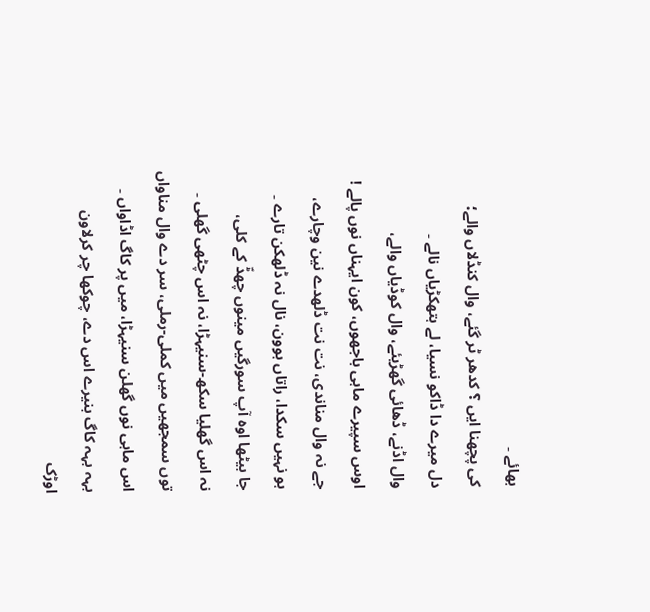بھائے ۔
کی پچھنا ایں ؟ کدھر ٹر گئے، وال کنڈلاں والے؛
دل میرے دا ڈاکو نسیا، لے ہتھکڑیاں نالے ۔
وال اڈنے، ڈھائی گھڑیئے، وال کوڈیاں والے،
اوس سپیرے ماہی باجھوں، کون ایہناں نوں پالے !
جے نہ وال مناندی، نت نت ڈلھدے نین وچارے،
ہو نہیں سکدا، راتاں ہوون، نال نہ ڈلھکن تارے ۔
جا بیٹھا اوہ آپ سورگیں مینوں چھڈّ کے کلی،
نہ اس گھلیا سکھ-سنیہڑا، نہ اس چٹھی گھلی ۔
توں سمجھیں میں کملی-رملی، سر دے وال مناواں
اس ماہی نوں گھلن سنیہڑا، میں پر کاگ اڈاواں ۔
بہہ بہہ کاگ بنیرے اس دے، چوکھا چر کرلاون
اوڑک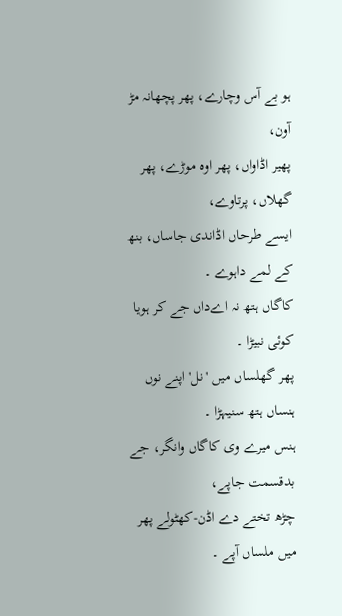ہو بے آس وچارے، پھر پچھانہ مڑ آون،
پھیر اڈاواں، پھر اوہ موڑے، پھر گھلاں، پرتاوے،
ایسے طرحاں اڈاندی جاساں، بنھ کے لمے داہوے ۔
کاگاں ہتھ نہ اےداں جے کر ہویا کوئی نبیڑا ۔
پھر گھلساں میں 'نل' اپنے نوں ہنساں ہتھ سنیہڑا ۔
ہنس میرے وی کاگاں وانگر، جے بدقسمت جاپے،
چڑھ تختے دے اڈن-کھٹولے پھر میں ملساں آپے ۔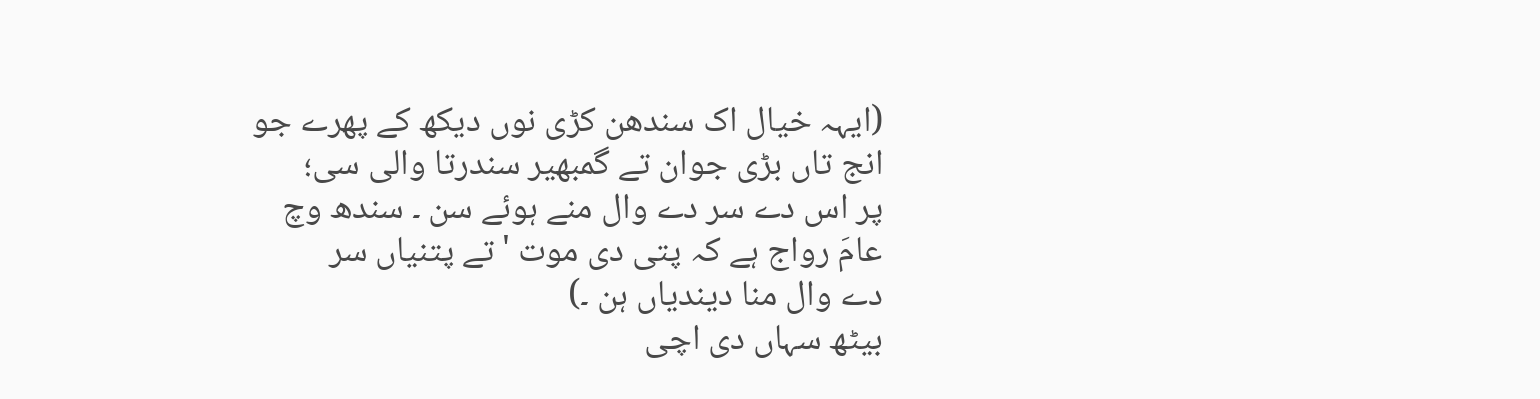(ایہہ خیال اک سندھن کڑی نوں دیکھ کے پھرے جو
انج تاں بڑی جوان تے گمبھیر سندرتا والی سی؛
پر اس دے سر دے وال منے ہوئے سن ۔ سندھ وچ
عامَ رواج ہے کہ پتی دی موت 'تے پتنیاں سر
دے وال منا دیندیاں ہن ۔)
بیٹھ سہاں دی اچی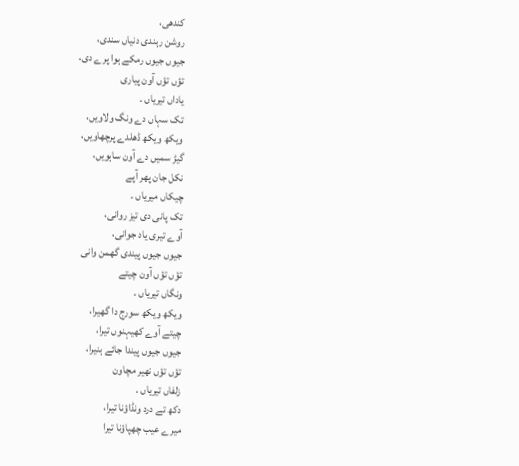کندھی،
روشن رہندی دنیاں سندی،
جیوں جیوں رمکے ہوا پرے دی،
تؤں تؤں آون پیاری
یاداں تیریاں ۔
تک سہاں دے ونگ ولاویں،
ویکھ ویکھ ڈھلدے پرچھاویں،
گیڑ سمیں دے آون ساہویں،
نکل جان پھر آپے
چیکاں میریاں ۔
تک پانی دی تیز روانی،
آوے تیری یاد جوانی،
جیوں جیوں پیندی گھمن وانی
تؤں تؤں آون چیتے
ونگاں تیریاں ۔
ویکھ ویکھ سورج دا گھیرا،
چیتے آوے کھیہنوں تیرا،
جیوں جیوں پیندا جائے ہنیرا،
تؤں تؤں نھیر مچاون
زلفاں تیریاں ۔
دکھ تے درد ونڈاؤنا تیرا،
میرے عیب چھپاؤنا تیرا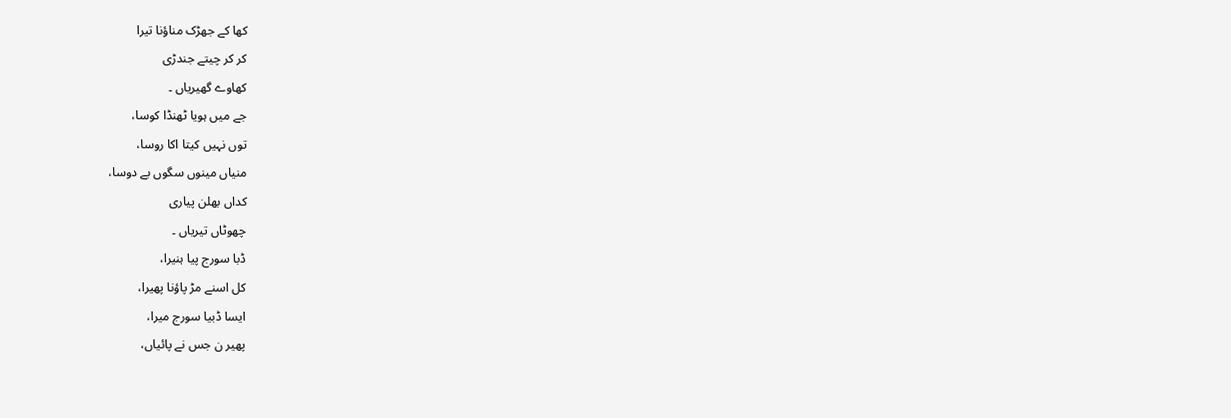کھا کے جھڑک مناؤنا تیرا
کر کر چیتے جندڑی
کھاوے گھیریاں ۔
جے میں ہویا ٹھنڈا کوسا،
توں نہیں کیتا اکا روسا،
منیاں مینوں سگوں بے دوسا،
کداں بھلن پیاری
چھوٹاں تیریاں ۔
ڈبا سورج پیا ہنیرا،
کل اسنے مڑ پاؤنا پھیرا،
ایسا ڈبیا سورج میرا،
پھیر ن جس نے پائیاں،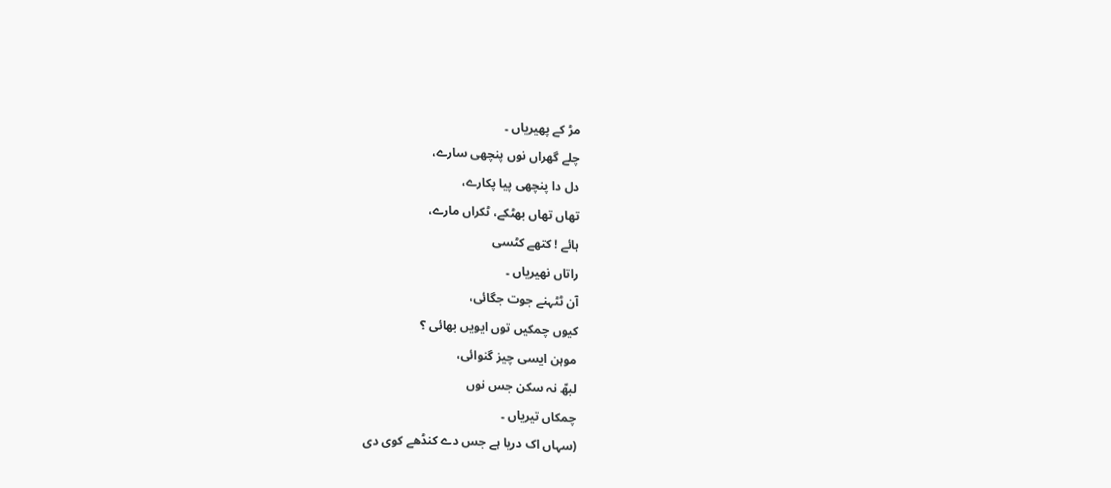مڑ کے پھیریاں ۔
چلے گھراں نوں پنچھی سارے،
دل دا پنچھی پیا پکارے،
تھاں تھاں بھٹکے، ٹکراں مارے،
ہائے ! کتھے کٹسی
راتاں نھیریاں ۔
آن ٹٹہنے جوت جگائی،
کیوں چمکیں توں ایویں بھائی ؟
موہن ایسی چیز گنوائی،
لبھّ نہ سکن جس نوں
چمکاں تیریاں ۔
(سہاں اک دریا ہے جس دے کنڈھے کوی دی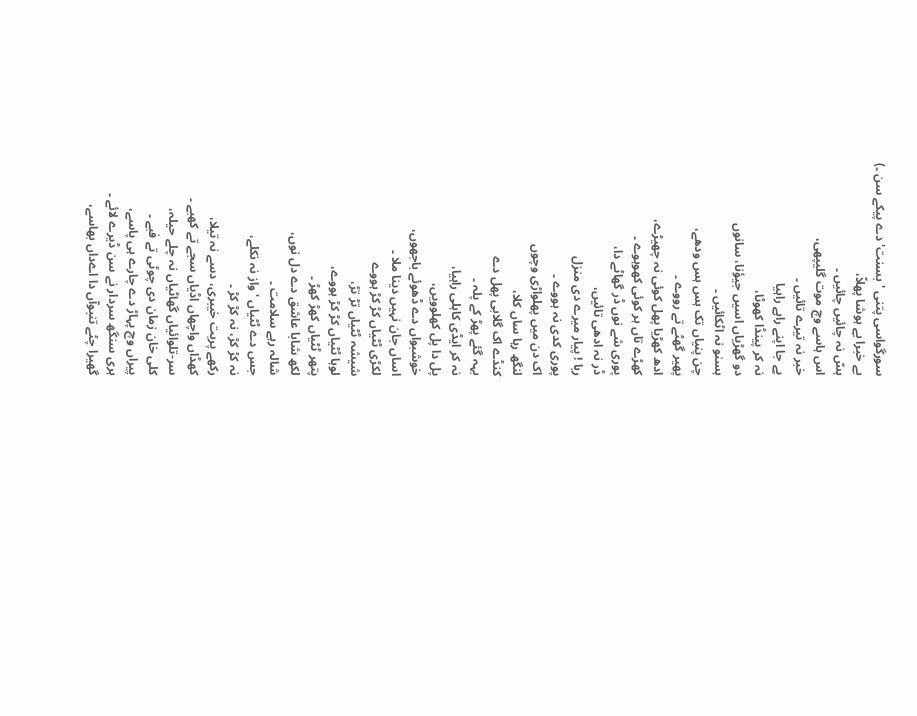سورگواسی پتنی 'بسنت' دے پیکے سن ۔)
بے خبرا بے ہوشا پھلاّ،
ہسّ نہ چائیں چائیں ۔
اس ہاسے وچ موت گلیپھی،
خبر نہ تیرے تائیں ۔
پے جا اپنے راہے راہیا
نہ کر پینڈا کھوٹا،
دو گھڑیاں اسیں جیؤنا، سانوں
ہسنو نہ اٹکائیں ۔
چن پنیاں تک ہس ہس ودھے،
پھیر گھٹے تے رووے ۔
ادھ کھڑیا پھل کوئی نہ چھیڑے،
کھڑے تاں ہر کوئی کھوہوے ۔
پوری شے نوں ڈر گھاٹے دا،
ڈر نہ ادھی تائیں،
ربا ! پیار میرے دی منزل
پوری کدی نہ ہووے ۔
اک دن میں پھلواڑی وچوں
لنگھ رہا ساں کلا،
کنڈے اک گلابی پھل دے
بہہ گئے پھڑ کے پلہ ۔
نہ کر ایڈی کاہلی راہیا،
پل دا پل کھلوویں،
خوشبواں دے ڈھوئے باجھوں،
اساں جان نہیں دینا ملا ۔
لکڑی ٹٹیاں کڑ کڑ ہووے
شیشہ ٹٹیاں تڑ تڑ،
لوہا ٹٹیاں کڑ کڑ ہووے،
پتھر ٹٹیاں کھڑ کھڑ ۔
لکھ شابا عاشق دے دل نوں،
شالہ رہے سلامت ۔
جس دے ٹٹیاں 'واز نہ نکلے،
نہ کڑ کڑ، نہ کڑ کڑ ۔
رکھے پربت خیبری، دسے نہ تیلا،
کھڈاں واچھاں اڈیاں سجے تے کھبے ۔
سر-تلوائیاں گھاٹیاں نہ چلے حیلہ،
کلی خان زمان دی چوٹی تے فبے ۔
پیراں وچ پہاڑ دے چارے ہی پاسے،
ہری سنگھ سردار نے سن ڈیرے لائے ۔
گھیرا چٹے تنبوآں دا اےداں بھاسے،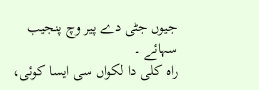جیوں جٹی دے پیر وچ پنجیب سہائے ۔
راہ کلی دا لکواں سی ایسا کوئی،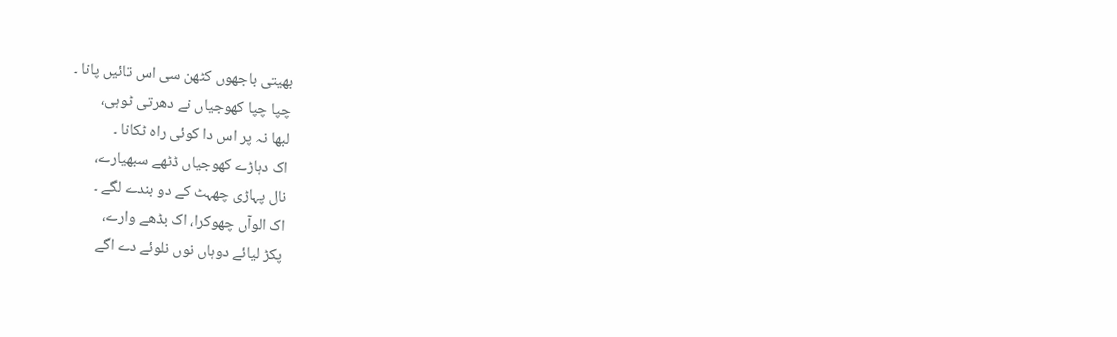بھیتی باجھوں کٹھن سی اس تائیں پانا ۔
چپا چپا کھوجیاں نے دھرتی ٹوہی،
لبھا نہ پر اس دا کوئی راہ ٹکانا ۔
اک دہاڑے کھوجیاں ڈٹھے سبھیارے،
نال پہاڑی چھہٹ کے دو بندے لگے ۔
اک الوآں چھوکرا، اک بڈھے وارے،
پکڑ لیائے دوہاں نوں نلوئے دے اگے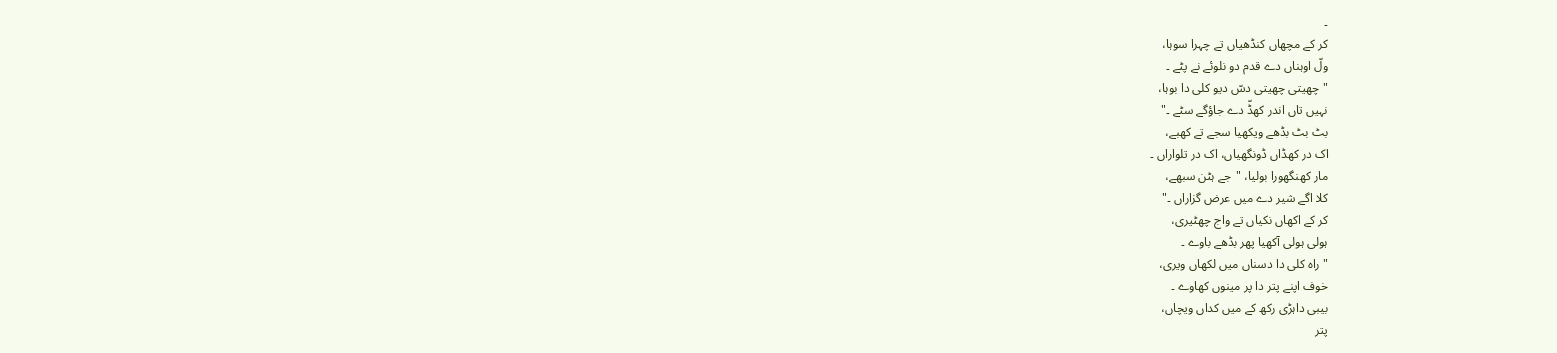۔
کر کے مچھاں کنڈھیاں تے چہرا سوہا،
ولّ اوہناں دے قدم دو نلوئے نے پٹے ۔
"چھیتی چھیتی دسّ دیو کلی دا بوہا،
نہیں تاں اندر کھڈّ دے جاؤگے سٹے ۔"
بٹ بٹ بڈھے ویکھیا سجے تے کھبے،
اک در کھڈاں ڈونگھیاں، اک در تلواراں ۔
مار کھنگھورا بولیا، "جے ہٹن سبھے،
کلا اگے شیر دے میں عرض گزاراں ۔"
کر کے اکھاں نکیاں تے واج چھٹیری،
ہولی ہولی آکھیا پھر بڈھے باوے ۔
"راہ کلی دا دسناں میں لکھاں ویری،
خوف اپنے پتر دا پر مینوں کھاوے ۔
بیبی داہڑی رکھ کے میں کداں ویچاں،
پتر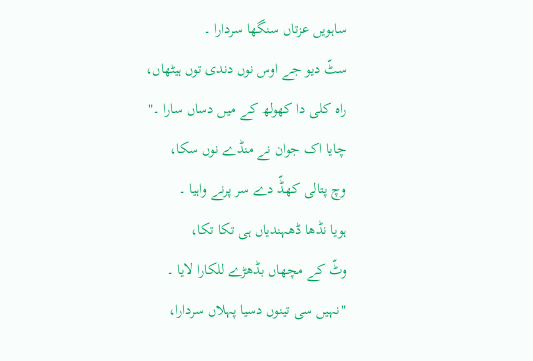ساہویں عزتاں سنگھا سردارا ۔
سٹّ دیو جے اوس نوں دندی توں ہیٹھاں،
راہ کلی دا کھولھ کے میں دساں سارا ۔"
چایا اک جوان نے منڈے نوں سکا،
وچ پتالی کھڈّ دے سر پرنے واہیا ۔
ہویا نڈھا ڈھہندیاں ہی تکا تکا،
وٹّ کے مچھاں بڈھڑے للکارا لایا ۔
"نہیں سی تینوں دسیا پہلاں سردارا،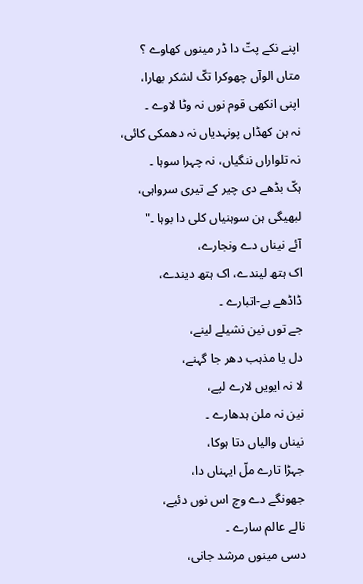اپنے نکے پتّ دا ڈر مینوں کھاوے ؟
متاں الوآں چھوکرا تکّ لشکر بھارا،
اپنی انکھی قوم نوں نہ وٹا لاوے ۔
نہ ہن کھڈاں پونہدیاں نہ دھمکی کائی،
نہ تلواراں ننگیاں، نہ چہرا سوہا ۔
ہکّ بڈھے دی چیر کے تیری سرواہی،
لبھیگی ہن سوہنیاں کلی دا بوہا ۔"
آئے نیناں دے ونجارے،
اک ہتھ لیندے، اک ہتھ دیندے،
ڈاڈھے بے-اتبارے ۔
جے توں نین نشیلے لینے،
دل یا مذہب دھر جا گہنے،
لا نہ ایویں لارے لپے،
نین نہ ملن ہدھارے ۔
نیناں والیاں دتا ہوکا،
جہڑا تارے ملّ ایہناں دا،
جھونگے دے وچ اس نوں دئیے،
نالے عالم سارے ۔
دسی مینوں مرشد جانی،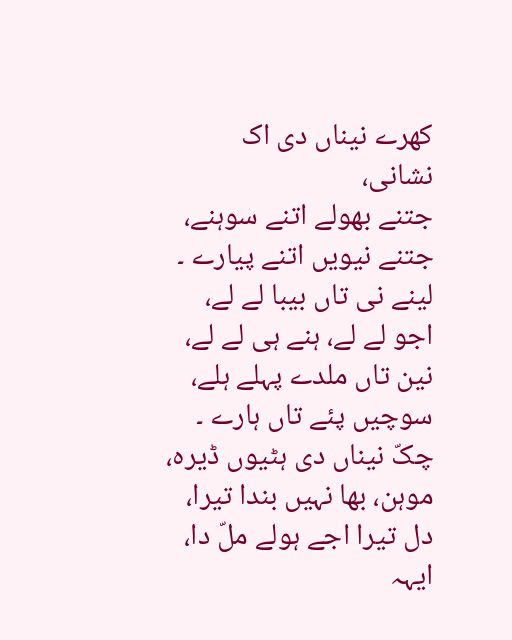کھرے نیناں دی اک نشانی،
جتنے بھولے اتنے سوہنے،
جتنے نیویں اتنے پیارے ۔
لینے نی تاں بیبا لے لے،
اجو لے لے، ہنے ہی لے لے،
نین تاں ملدے پہلے ہلے،
سوچیں پئے تاں ہارے ۔
چکّ نیناں دی ہٹیوں ڈیرہ،
موہن، بھا نہیں بندا تیرا،
دل تیرا اجے ہولے ملّ دا،
ایہہ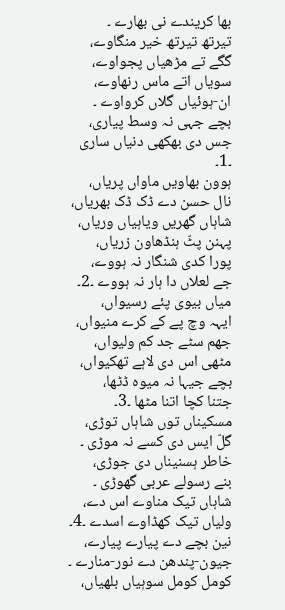بھا کریندے نی بھارے ۔
تیرتھ تیرتھ خیر منگاوے،
گگے تے مڑھیاں پجواوے،
سویاں اتے ماس رنھاوے،
ان-ہوئیاں گلاں کرواوے ۔
بچے جہی نہ وسط پیاری،
جس دی بھکھی دنیاں ساری ۔1۔
ہوون بھاویں ماواں پریاں،
نال حسن دے ڈک ڈک بھریاں،
شاہاں گھریں ویاہیاں وریاں،
پہنن پٹّ ہنڈھاون زریاں،
پورا کدی شنگار نہ ہووے،
جے لعلاں دا ہار نہ ہووے ۔2۔
میاں بیوی پئے رسیواں،
ایہہ وچ پے کے کرے منیواں،
جھم سٹے جد کم ولیواں،
مٹھی اس دی لاہے تھکیواں،
بچے جیہا نہ میوہ ڈٹھا،
جتنا کچا اتنا مٹھا ۔3۔
مسکیناں توں شاہاں توڑی،
گلّ ایس دی کسے نہ موڑی ۔
خاطر ہسنیناں دی جوڑی،
بنے رسولے عربی گھوڑی ۔
شاہاں تیک مناوے اس دے،
ولیاں تیک کھڈاوے اسدے ۔4۔
نین بچے دے پیارے پیارے،
جیون-پندھن دے نور-منارے ۔
کومل کومل سوہیاں بلھیاں،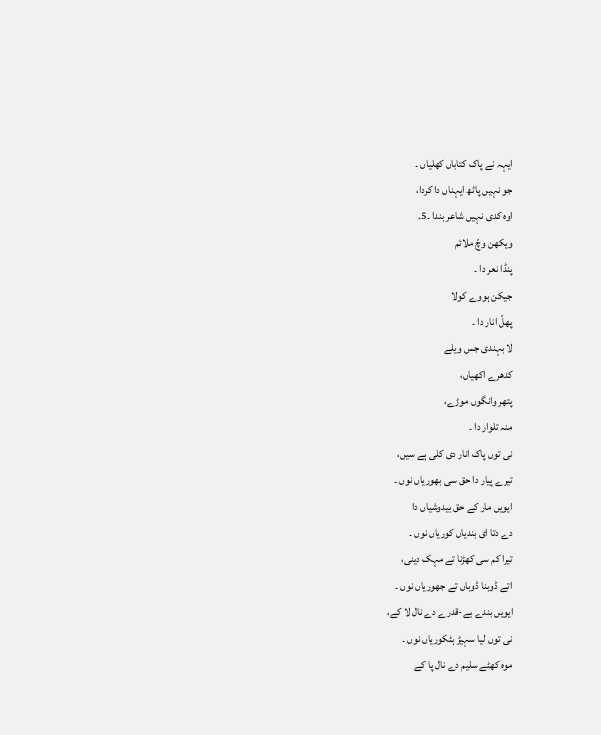ایہہ نے پاک کتاباں کھلیاں ۔
جو نہیں پاٹھ ایہناں دا کردا،
اوہ کدی نہیں شاعر بندا ۔5۔
ویکھن وچّ ملائم
پنڈا نعر دا ۔
جیکن ہووے کولا
پھلّ انار دا ۔
لا بہندی جس ویلے
کدھرے اکھیاں،
پتھر وانگوں موڑے،
منہ تلوار دا ۔
نی توں پاک انار دی کلی ہے سیں،
تیرے پیار دا حق سی بھوریاں نوں ۔
ایویں مار کے حق بیدوشیاں دا
دے دتا ای بندیاں کوریاں نوں ۔
تیرا کم سی کھڑنا تے مہک دینی،
اتے ڈوبنا ڈوباں تے جھوریاں نوں ۔
ایویں بندے بے-قدرے دے نال لا کے،
نی توں لیا سہیڑ ہٹکوریاں نوں ۔
موہ کھٹے سلیم دے نال پا کے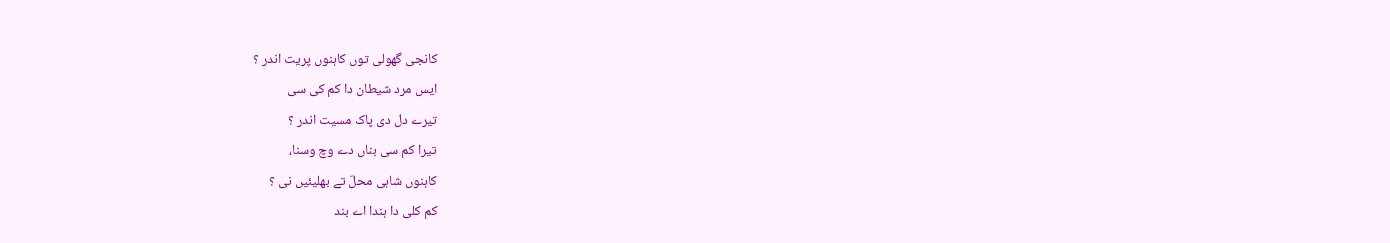کانجی گھولی توں کاہنوں پریت اندر ؟
ایس مرد شیطان دا کم کی سی
تیرے دل دی پاک مسیت اندر ؟
تیرا کم سی بناں دے وچ وسنا،
کاہنوں شاہی محلّ تے بھلیئیں نی ؟
کم کلی دا ہندا اے بند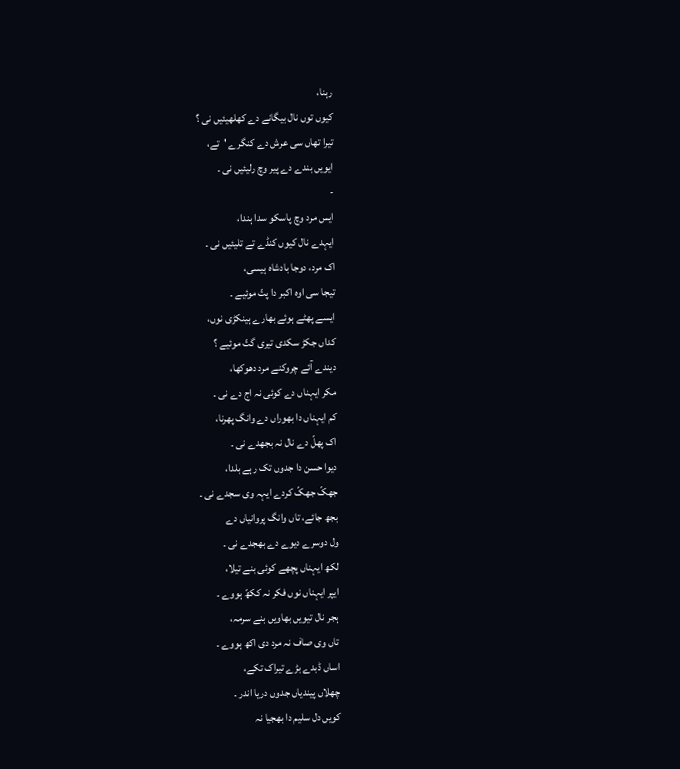رہنا،
کیوں توں نال بیگانے دے کھلھیئیں نی ؟
تیرا تھاں سی عرش دے کنگرے 'تے،
ایویں بندے دے پیر وچ رلیئیں نی ۔
-
ایس مرد وچ پاسکو سدا ہندا،
ایہدے نال کیوں کنڈے تے تلیئیں نی ۔
اک مرد، دوجا بادشاہ ہیسی،
تیجا سی اوہ اکبر دا پتّ موئیے ۔
ایسے پھٹے ہوئے بھارے ہینکڑی نوں،
کداں جکڑ سکدی تیری گتّ موئیے ؟
دیندے آئے چروکنے مرد دھوکھا،
مکر ایہناں دے کوئی نہ اج دے نی ۔
کم ایہناں دا بھوراں دے وانگ پھرنا،
اک پھلّ دے نال نہ بجھدے نی ۔
دیوا حسن دا جدوں تک رہے بلدا،
جھکّ جھکّ کردے ایہہ وی سجدے نی ۔
بجھ جائے، تاں وانگ پروانیاں دے
ول دوسرے دیوے دے بھجدے نی ۔
لکھ ایہناں پچھے کوئی بنے تیلا،
ایپر ایہناں نوں فکر نہ ککھّ ہووے ۔
ہجر نال تیویں بھاویں بنے سرمہ،
تاں وی صاف نہ مرد دی اکھ ہووے ۔
اساں ڈبدے بڑے تیراک تکے،
چھلاں پیندیاں جدوں دریا اندر ۔
کویں دل سلیم دا بھجیا نہ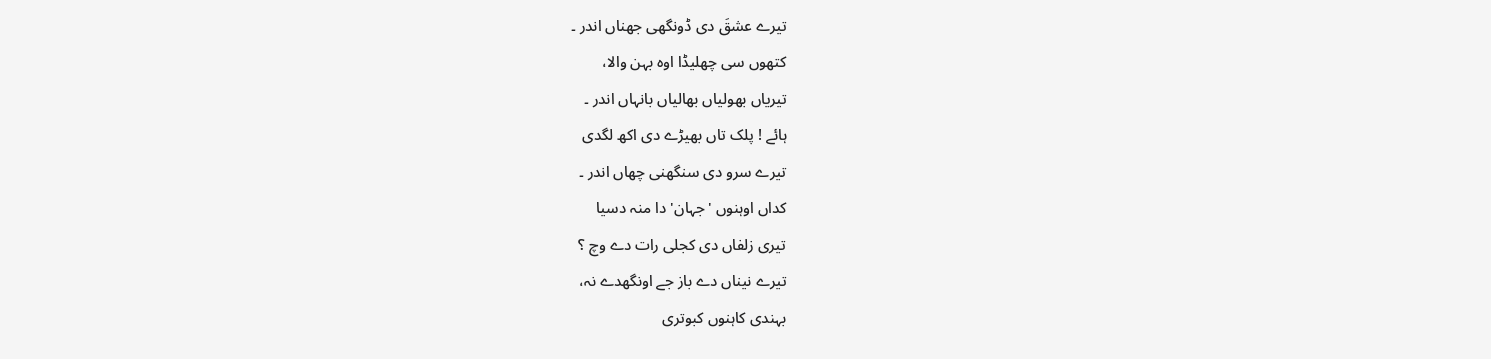تیرے عشقَ دی ڈونگھی جھناں اندر ۔
کتھوں سی چھلیڈا اوہ بہن والا،
تیریاں بھولیاں بھالیاں بانہاں اندر ۔
ہائے ! پلک تاں بھیڑے دی اکھ لگدی
تیرے سرو دی سنگھنی چھاں اندر ۔
کداں اوہنوں 'جہان' دا منہ دسیا
تیری زلفاں دی کجلی رات دے وچ ؟
تیرے نیناں دے باز جے اونگھدے نہ،
بہندی کاہنوں کبوتری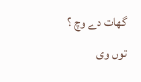گھات دے وچ ؟
توں وی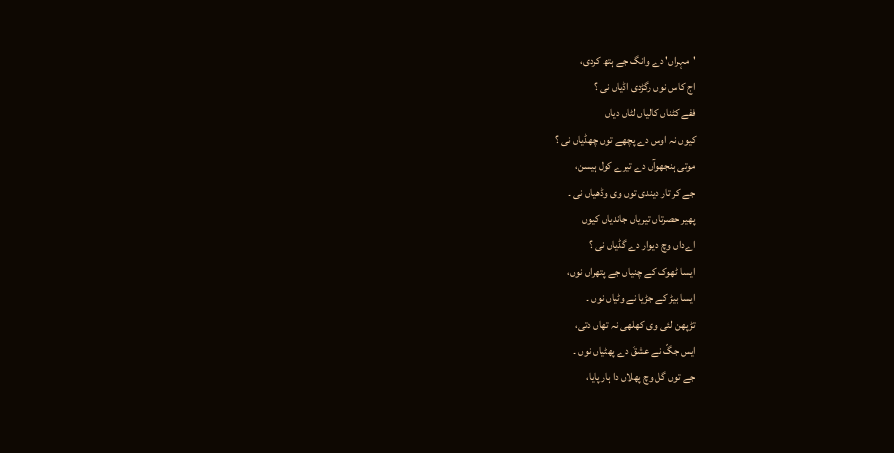'مہراں' دے وانگ جے ہتھ کردی،
اج کاس نوں رگڑدی اڈیاں نی ؟
ففے کٹناں کالیاں لٹاں دیاں
کیوں نہ اوس دے پچھے توں چھڈیاں نی ؟
موتی ہنجھوآں دے تیرے کول ہیسن،
جے کر تار دیندی توں وی وڈھیاں نی ۔
پھیر حصرتاں تیریاں جاندیاں کیوں
اےداں وچ دیوار دے گڈیاں نی ؟
ایسا ٹھوک کے چنیاں جے پتھراں نوں،
ایسا بیڑ کے جڑیا نے وٹیاں نوں ۔
تڑپھن لئی وی کھلھی نہ تھاں دتی،
ایس جگّ نے عشقَ دے پھٹیاں نوں ۔
جے توں گل وچ پھلاں دا ہار پایا،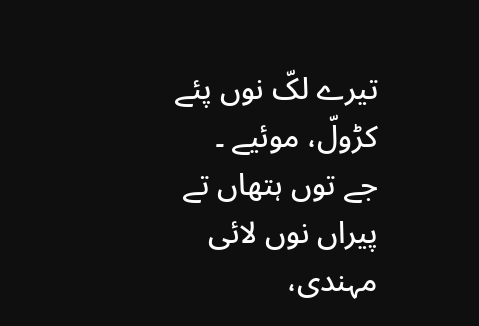تیرے لکّ نوں پئے کڑولّ، موئیے ۔
جے توں ہتھاں تے پیراں نوں لائی مہندی،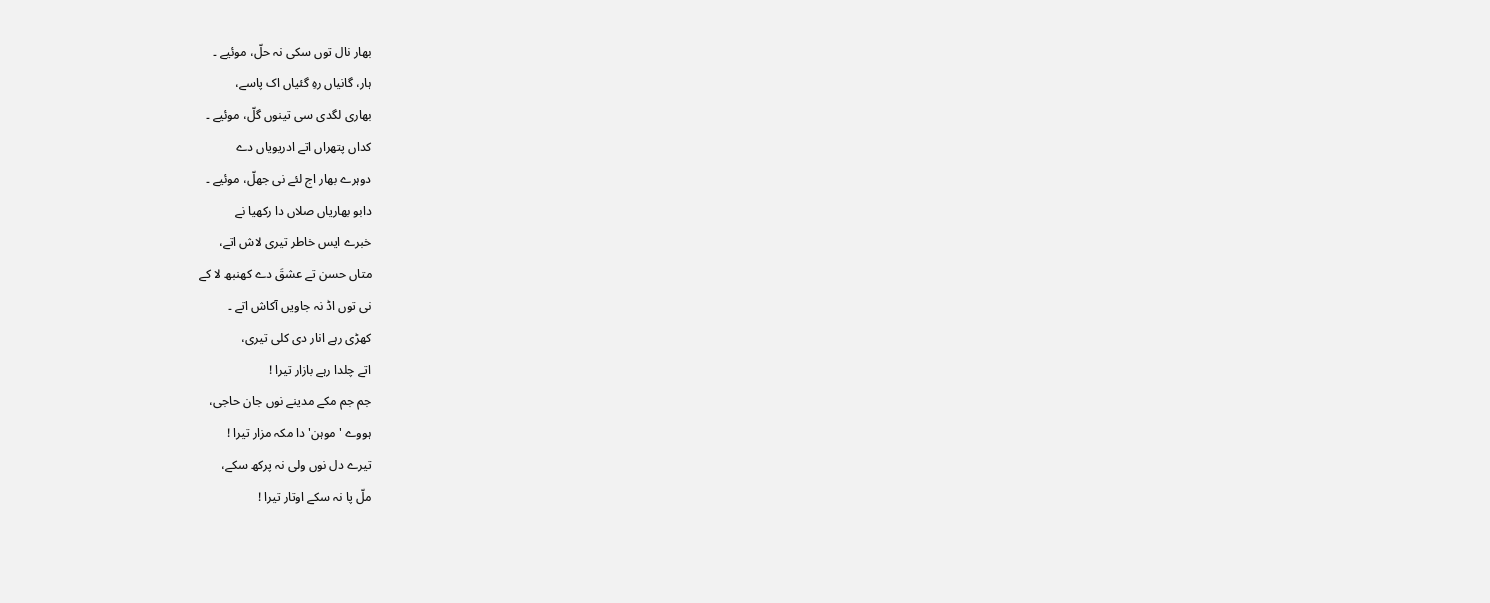بھار نال توں سکی نہ حلّ، موئیے ۔
ہار، گانیاں رہِ گئیاں اک پاسے،
بھاری لگدی سی تینوں گلّ، موئیے ۔
کداں پتھراں اتے ادریویاں دے
دوہرے بھار اج لئے نی جھلّ، موئیے ۔
دابو بھاریاں صلاں دا رکھیا نے
خبرے ایس خاطر تیری لاش اتے،
متاں حسن تے عشقَ دے کھنبھ لا کے
نی توں اڈ نہ جاویں آکاش اتے ۔
کھڑی رہے انار دی کلی تیری،
اتے چلدا رہے بازار تیرا !
جم جم مکے مدینے نوں جان حاجی،
ہووے 'موہن' دا مکہ مزار تیرا !
تیرے دل نوں ولی نہ پرکھ سکے،
ملّ پا نہ سکے اوتار تیرا !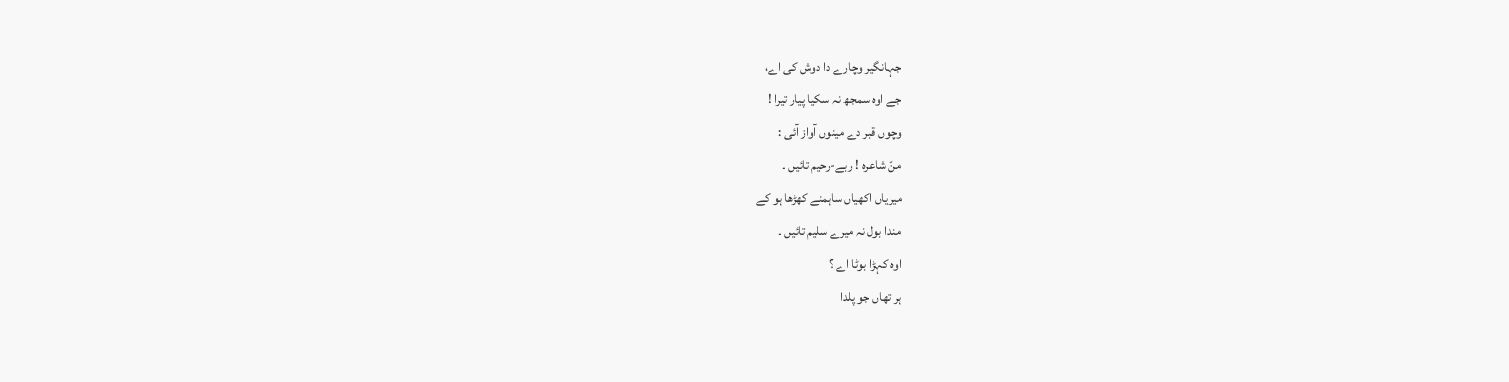جہانگیر وچارے دا دوش کی اے،
جے اوہ سمجھ نہ سکیا پیار تیرا !
وچوں قبر دے مینوں آواز آئی :
منّ شاعرہ ! ربے-رحیم تائیں ۔
میریاں اکھیاں ساہمنے کھڑھا ہو کے
مندا بول نہ میرے سلیم تائیں ۔
اوہ کہڑا بوٹا اے ؟
ہر تھاں جو پلدا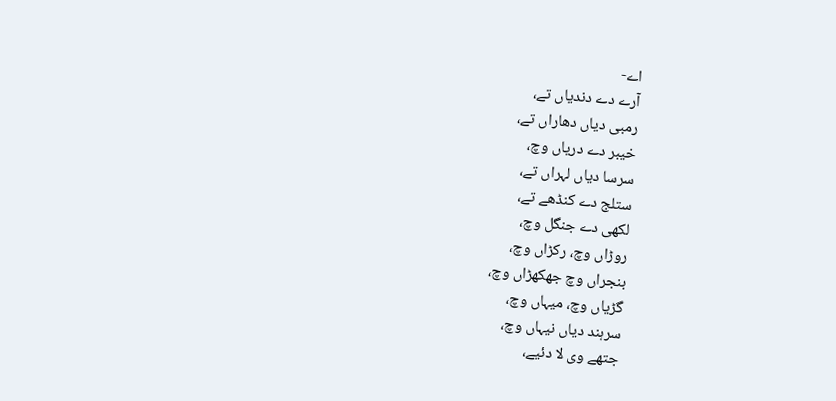اے-
آرے دے دندیاں تے،
رمبی دیاں دھاراں تے،
خیبر دے دریاں وچ،
سرسا دیاں لہراں تے،
ستلج دے کنڈھے تے،
لکھی دے جنگل وچ،
روڑاں وچ، رکڑاں وچ،
بنجراں وچ جھکھڑاں وچ،
گڑیاں وچ، میہاں وچ،
سرہند دیاں نیہاں وچ،
جتھے وی لا دئیے،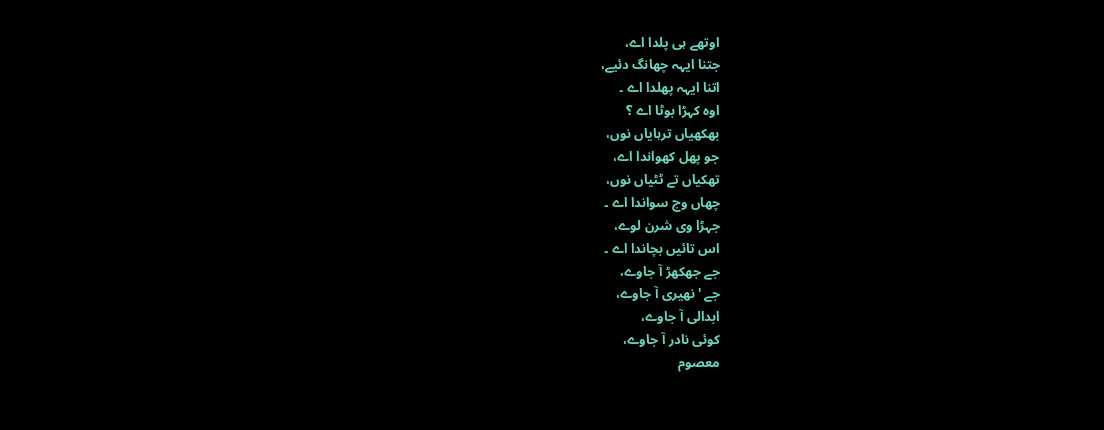اوتھے ہی پلدا اے،
جتنا ایہہ چھانگ دئیے،
اتنا ایہہ پھلدا اے ۔
اوہ کہڑا بوٹا اے ؟
بھکھیاں ترہایاں نوں،
جو پھل کھواندا اے،
تھکیاں تے ٹٹیاں نوں،
چھاں وچ سواندا اے ۔
جہڑا وی شرن لوے،
اس تائیں بچاندا اے ۔
جے جھکھڑ آ جاوے،
جے 'نھیری آ جاوے،
ابدالی آ جاوے،
کوئی نادر آ جاوے،
معصوم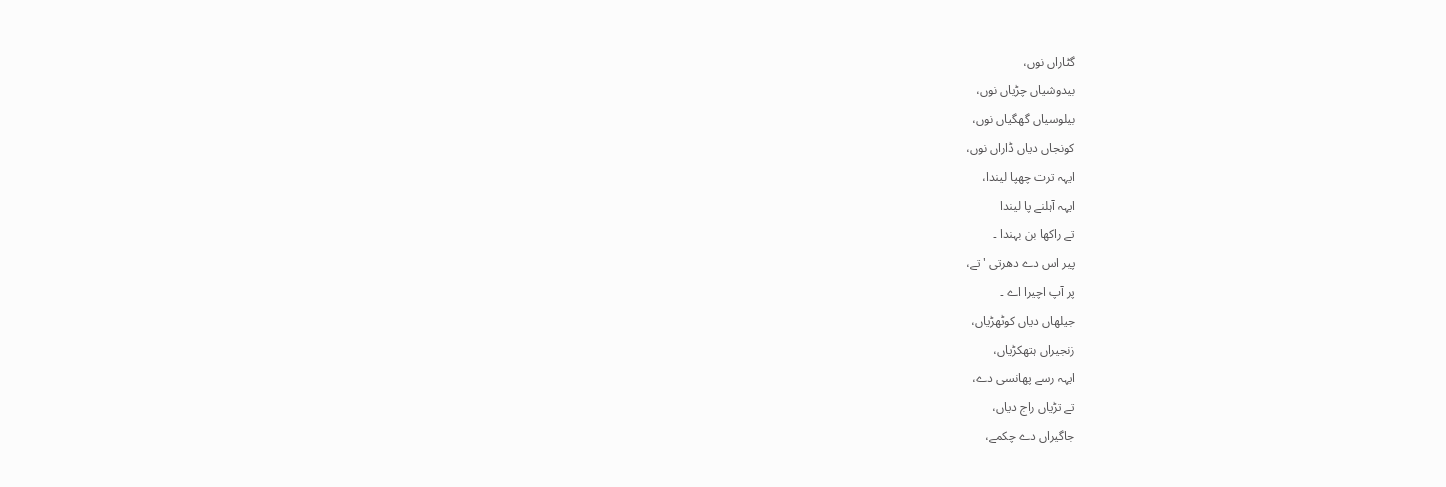گٹاراں نوں،
بیدوشیاں چڑیاں نوں،
بیلوسیاں گھگیاں نوں،
کونجاں دیاں ڈاراں نوں،
ایہہ ترت چھپا لیندا،
ایہہ آہلنے پا لیندا
تے راکھا بن بہندا ۔
پیر اس دے دھرتی 'تے،
پر آپ اچیرا اے ۔
جیلھاں دیاں کوٹھڑیاں،
زنجیراں ہتھکڑیاں،
ایہہ رسے پھانسی دے،
تے تڑیاں راج دیاں،
جاگیراں دے چکمے،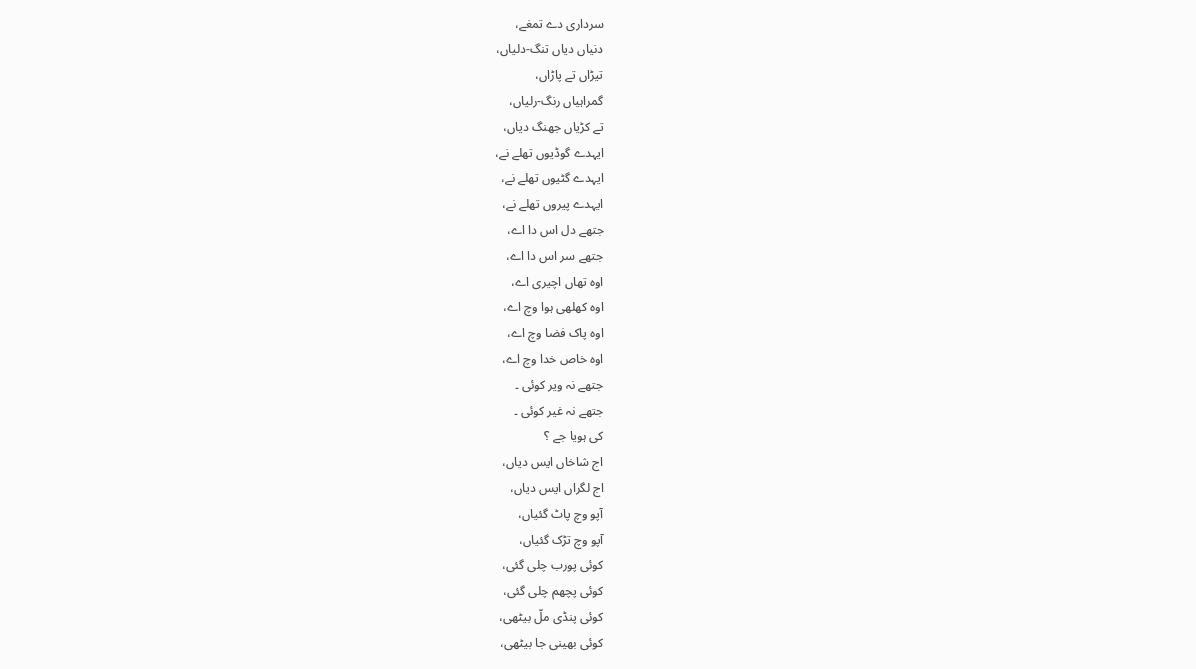سرداری دے تمغے،
دنیاں دیاں تنگ-دلیاں،
تیڑاں تے پاڑاں،
گمراہیاں رنگ-رلیاں،
تے کڑیاں جھنگ دیاں،
ایہدے گوڈیوں تھلے نے،
ایہدے گٹیوں تھلے نے،
ایہدے پیروں تھلے نے،
جتھے دل اس دا اے،
جتھے سر اس دا اے،
اوہ تھاں اچیری اے،
اوہ کھلھی ہوا وچ اے،
اوہ پاک فضا وچ اے،
اوہ خاص خدا وچ اے،
جتھے نہ ویر کوئی ۔
جتھے نہ غیر کوئی ۔
کی ہویا جے ؟
اج شاخاں ایس دیاں،
اج لگراں ایس دیاں،
آپو وچ پاٹ گئیاں،
آپو وچ تڑک گئیاں،
کوئی پورب چلی گئی،
کوئی پچھم چلی گئی،
کوئی پنڈی ملّ بیٹھی،
کوئی بھینی جا بیٹھی،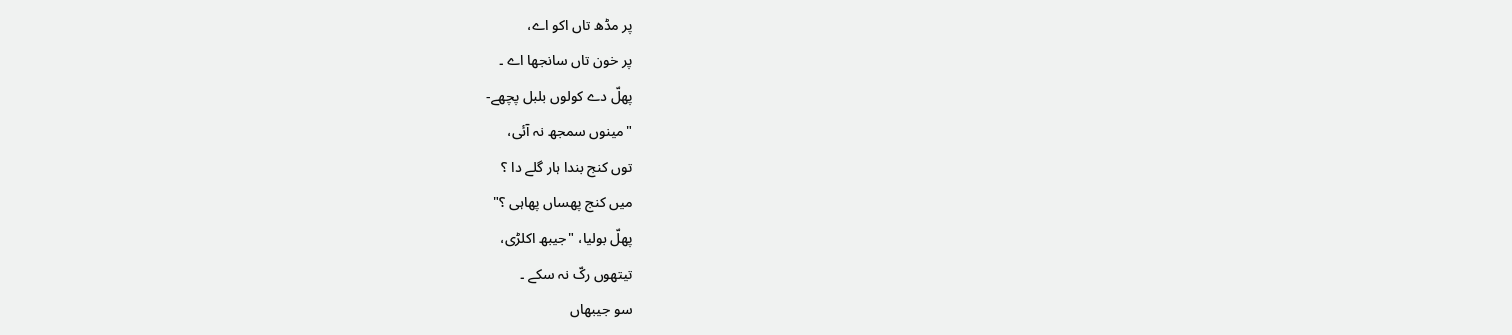پر مڈھ تاں اکو اے،
پر خون تاں سانجھا اے ۔
پھلّ دے کولوں بلبل پچھے-
"مینوں سمجھ نہ آئی،
توں کنج بندا ہار گلے دا ؟
میں کنج پھساں پھاہی ؟"
پھلّ بولیا، "جیبھ اکلڑی،
تیتھوں رکّ نہ سکے ۔
سو جیبھاں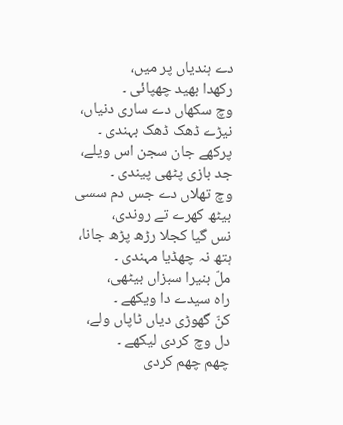دے ہندیاں پر میں،
رکھدا بھید چھپائی ۔
وچ سکھاں دے ساری دنیاں،
نیڑے ڈھک ڈھک بہندی ۔
پرکھے جان سجن اس ویلے،
جد بازی پٹھی پیندی ۔
وچ تھلاں دے جس دم سسی
بیٹھ کھرے تے روندی،
نس گیا کجلا رڑھ پڑھ جانا،
ہتھ نہ چھڈیا مہندی ۔
ملّ بنیرا سبزاں بیٹھی،
راہ سیدے دا ویکھے ۔
کنّ گھوڑی دیاں ٹاپاں ولے،
دل وچ کردی لیکھے ۔
چھم چھم کردی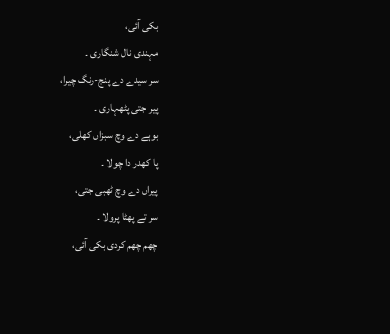بکی آئی،
مہندی نال شنگاری ۔
سر سیدے دے پنج-رنگ چیرا،
پیر جتی پٹھہاری ۔
بوہے دے وچ سبزاں کھلی،
پا کھدر دا چولا ۔
پیراں دے وچ ٹھبی جتی،
سر تے پھٹا پرولا ۔
چھم چھم کردی بکی آئی،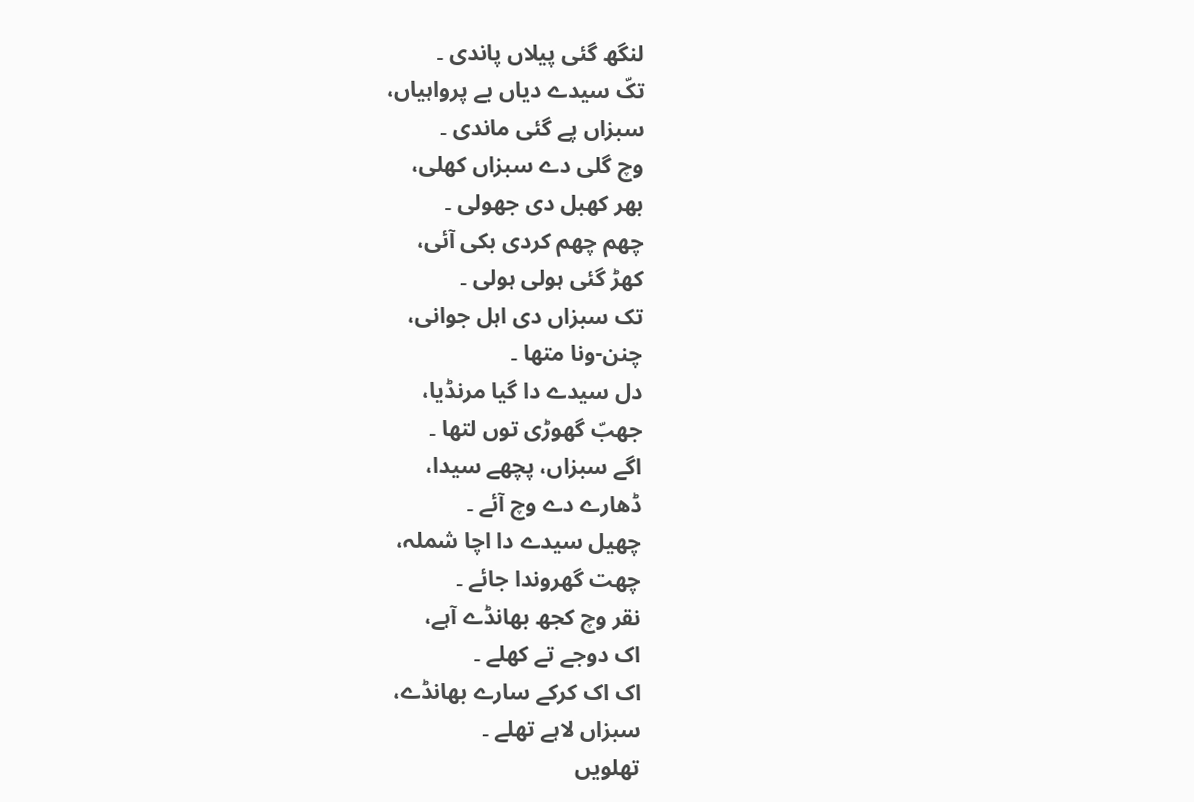لنگھ گئی پیلاں پاندی ۔
تکّ سیدے دیاں بے پرواہیاں،
سبزاں پے گئی ماندی ۔
وچ گلی دے سبزاں کھلی،
بھر کھبل دی جھولی ۔
چھم چھم کردی بکی آئی،
کھڑ گئی ہولی ہولی ۔
تک سبزاں دی اہل جوانی،
چنن-ونا متھا ۔
دل سیدے دا گیا مرنڈیا،
جھبّ گھوڑی توں لتھا ۔
اگے سبزاں، پچھے سیدا،
ڈھارے دے وچ آئے ۔
چھیل سیدے دا اچا شملہ،
چھت گھروندا جائے ۔
نقر وچ کجھ بھانڈے آہے،
اک دوجے تے کھلے ۔
اک اک کرکے سارے بھانڈے،
سبزاں لاہے تھلے ۔
تھلویں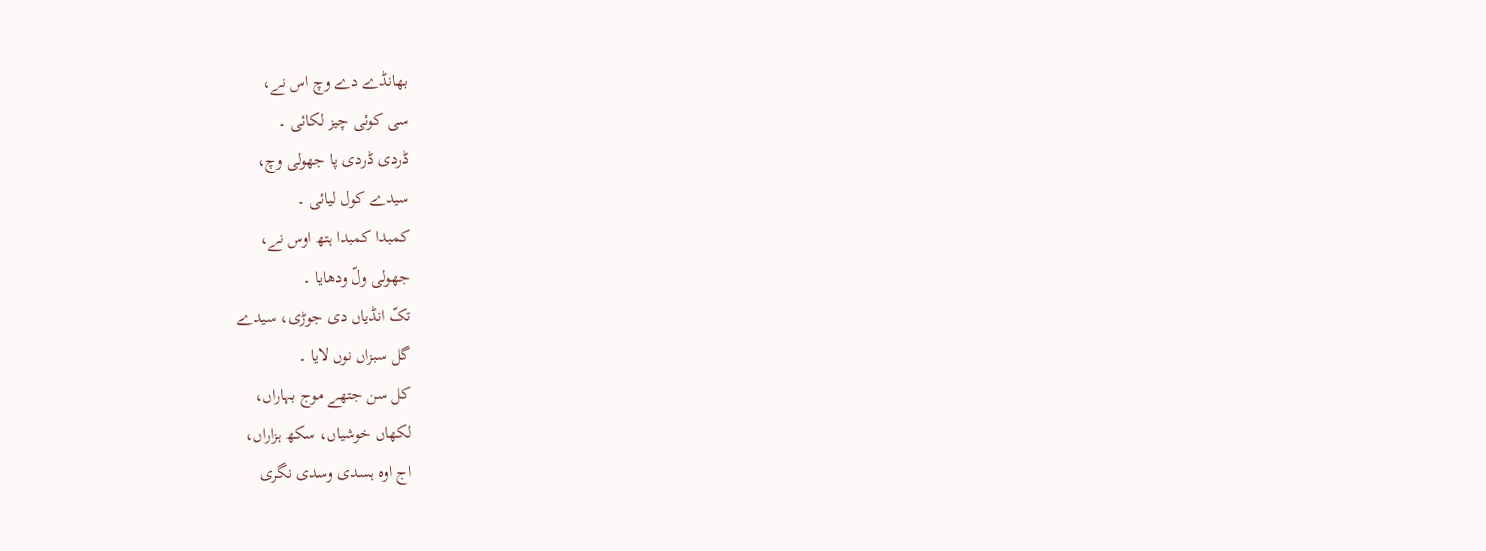بھانڈے دے وچ اس نے،
سی کوئی چیز لکائی ۔
ڈردی ڈردی پا جھولی وچ،
سیدے کول لیائی ۔
کمبدا کمبدا ہتھ اوس نے،
جھولی ولّ ودھایا ۔
تکّ انڈیاں دی جوڑی، سیدے
گل سبزاں نوں لایا ۔
کل سن جتھے موج بہاراں،
لکھاں خوشیاں، سکھ ہزاراں،
اج اوہ ہسدی وسدی نگری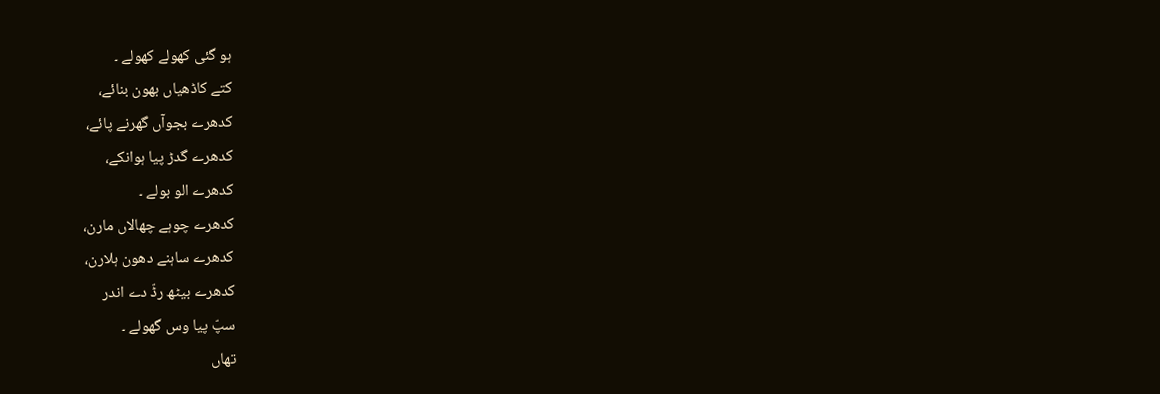ہو گئی کھولے کھولے ۔
کتے کاڈھیاں بھون بنائے،
کدھرے بجوآں گھرنے پائے،
کدھرے گدڑ پیا ہوانکے،
کدھرے الو بولے ۔
کدھرے چوہے چھالاں مارن،
کدھرے ساہنے دھون ہلارن،
کدھرے بیٹھ رڈّ دے اندر
سپّ پیا وس گھولے ۔
تھاں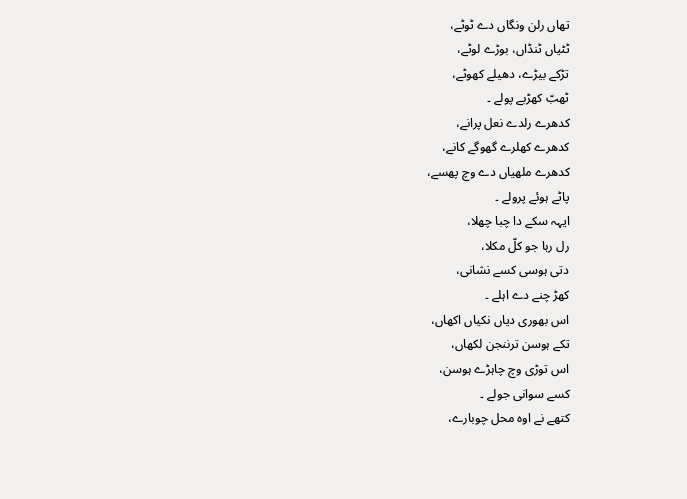تھاں رلن ونگاں دے ٹوٹے،
ٹٹیاں ٹنڈاں، بوڑے لوٹے،
تڑکے بیڑے، دھیلے کھوٹے،
ٹھبّ کھڑبے پولے ۔
کدھرے رلدے نعل پرانے،
کدھرے کھلرے گھوگے کانے،
کدھرے ملھیاں دے وچ پھسے،
پاٹے ہوئے پرولے ۔
ایہہ سکے دا چبا چھلا،
رل رہا جو کلّ مکلا،
دتی ہوسی کسے نشانی،
کھڑ چنے دے اہلے ۔
اس بھوری دیاں نکیاں اکھاں،
تکے ہوسن ترننجن لکھاں،
اس توڑی وچ چاہڑے ہوسن،
کسے سوانی جولے ۔
کتھے نے اوہ محل چوبارے،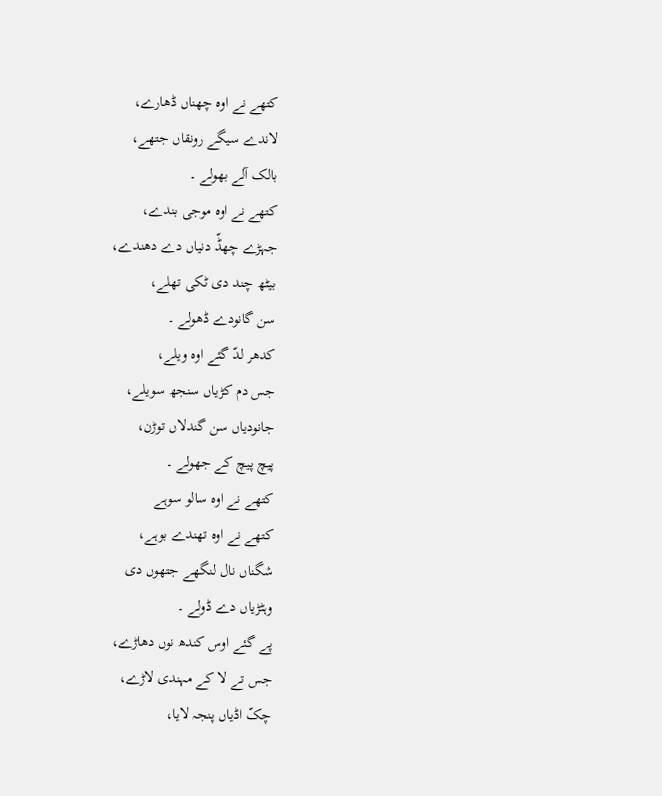کتھے نے اوہ چھناں ڈھارے،
لاندے سیگے رونقاں جتھے،
بالک آلے بھولے ۔
کتھے نے اوہ موجی بندے،
جہڑے چھڈّ دنیاں دے دھندے،
بیٹھ چند دی ٹکی تھلے،
سن گانودے ڈھولے ۔
کدھر لدّ گئے اوہ ویلے،
جس دم کڑیاں سنجھ سویلے،
جانودیاں سن گندلاں توڑن،
پیچ پیچ کے جھولے ۔
کتھے نے اوہ سالو سوہے
کتھے نے اوہ تھندے بوہے،
شگناں نال لنگھے جتھوں دی
وہٹڑیاں دے ڈولے ۔
پے گئے اوس کندھ نوں دھاڑے،
جس تے لا کے مہندی لاڑے،
چکّ اڈیاں پنجہ لایا،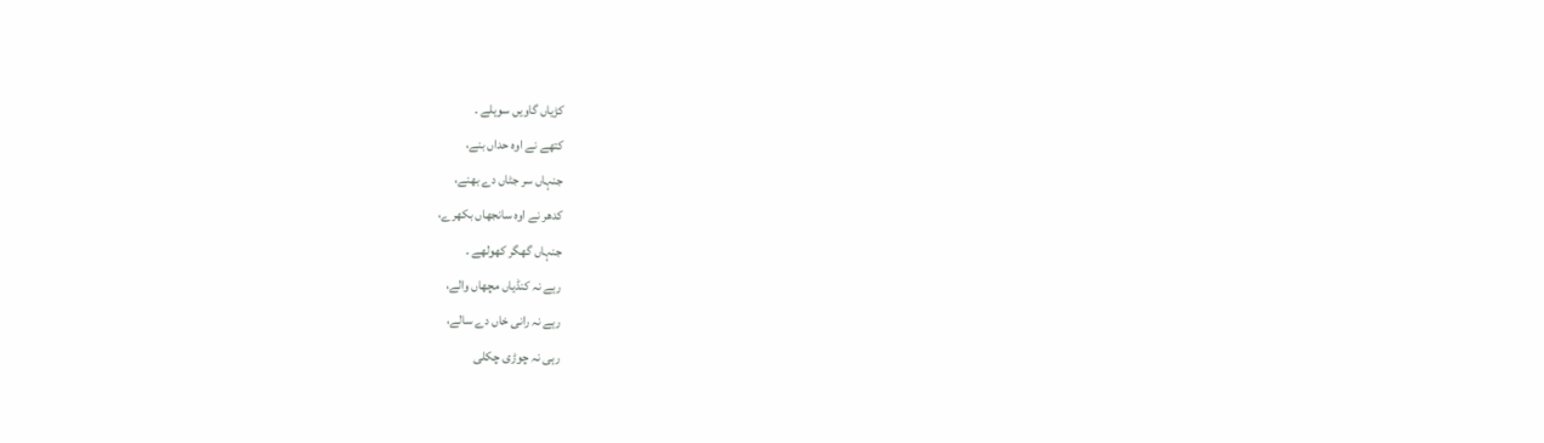کڑیاں گاویں سوہلے ۔
کتھے نے اوہ حداں بنے،
جنہاں سر جٹاں دے بھنے،
کدھر نے اوہ سانجھاں بکھرے،
جنہاں گھگر کھولھے ۔
رہے نہ کنڈیاں مچھاں والے،
رہے نہ رانی خاں دے سالے،
رہی نہ چوڑی چکلی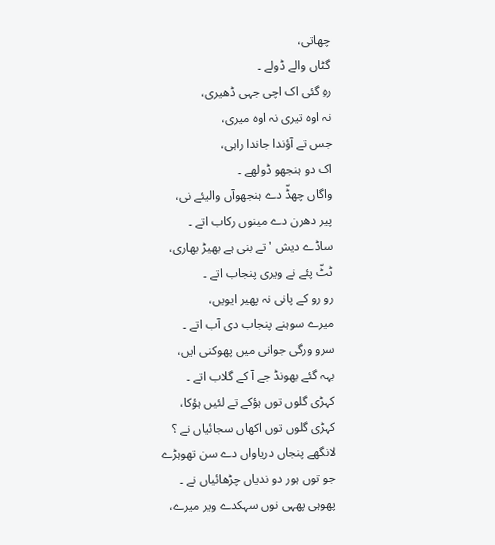چھاتی،
گٹاں والے ڈولے ۔
رہِ گئی اک اچی جہی ڈھیری،
نہ اوہ تیری نہ اوہ میری،
جس تے آؤندا جاندا راہی،
اک دو ہنجھو ڈولھے ۔
واگاں چھڈّ دے ہنجھوآں والیئے نی،
پیر دھرن دے مینوں رکاب اتے ۔
ساڈے دیش 'تے بنی ہے بھیڑ بھاری،
ٹٹّ پئے نے ویری پنجاب اتے ۔
رو رو کے پانی نہ پھیر ایویں،
میرے سوہنے پنجاب دی آب اتے ۔
سرو ورگی جوانی میں پھوکنی ایں،
بہہ گئے بھونڈ جے آ کے گلاب اتے ۔
کہڑی گلوں توں ہؤکے تے لئیں ہؤکا،
کہڑی گلوں توں اکھاں سجائیاں نے ؟
لانگھے پنجاں دریاواں دے سن تھوہڑے
جو توں ہور دو ندیاں چڑھائیاں نے ۔
پھوہی پھہی نوں سہکدے ویر میرے،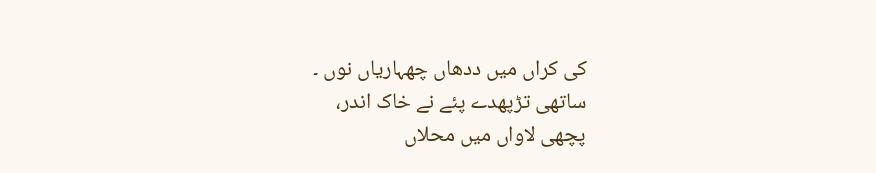کی کراں میں ددھاں چھہاریاں نوں ۔
ساتھی تڑپھدے پئے نے خاک اندر،
پچھی لاواں میں محلاں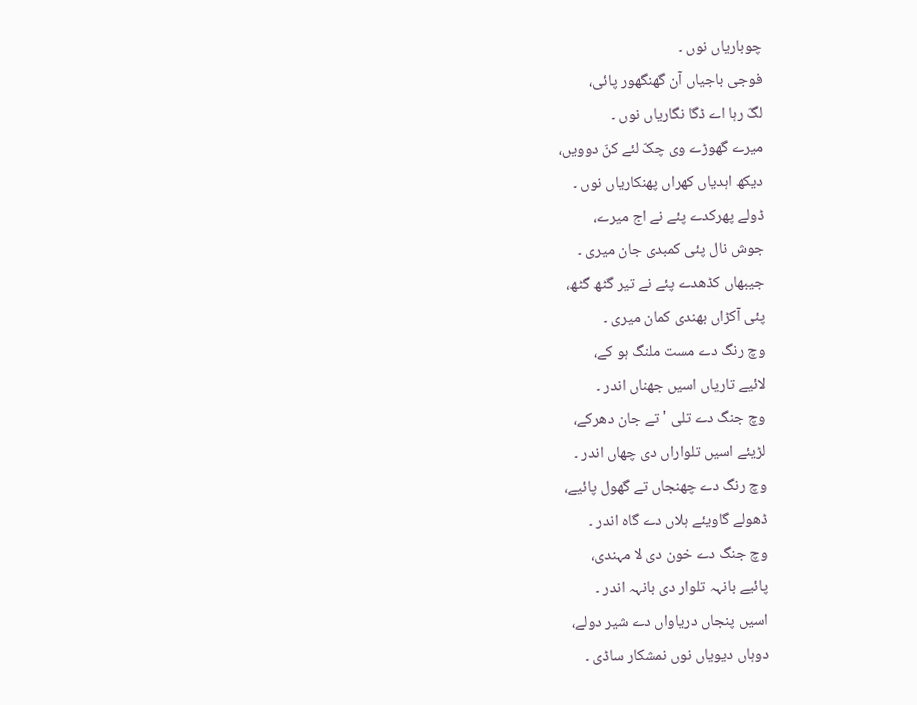چوباریاں نوں ۔
فوجی باجیاں آن گھنگھور پائی،
لگّ رہا اے ڈگا نگاریاں نوں ۔
میرے گھوڑے وی چکّ لئے کنّ دوویں،
دیکھ اہدیاں کھراں پھنکاریاں نوں ۔
ڈولے پھرکدے پئے نے اج میرے،
جوش نال پئی کمبدی جان میری ۔
جیبھاں کڈھدے پئے نے تیر گٹھ گٹھ،
پئی آکڑاں بھندی کمان میری ۔
وچ رنگ دے مست ملنگ ہو کے،
لائیے تاریاں اسیں جھناں اندر ۔
وچ جنگ دے تلی 'تے جان دھرکے،
لڑیئے اسیں تلواراں دی چھاں اندر ۔
وچ رنگ دے چھنجاں تے گھول پائیے،
ڈھولے گاویئے ہلاں دے گاہ اندر ۔
وچ جنگ دے خون دی لا مہندی،
پائیے بانہہ تلوار دی بانہہ اندر ۔
اسیں پنجاں دریاواں دے شیر دولے،
دوہاں دیویاں نوں نمشکار ساڈی ۔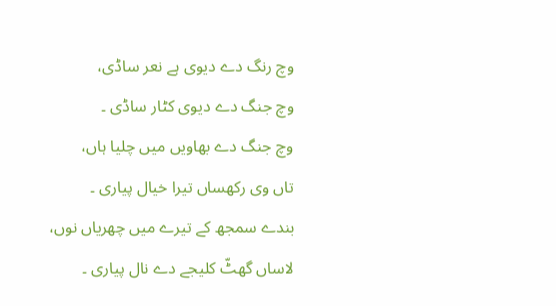وچ رنگ دے دیوی ہے نعر ساڈی،
وچ جنگ دے دیوی کٹار ساڈی ۔
وچ جنگ دے بھاویں میں چلیا ہاں،
تاں وی رکھساں تیرا خیال پیاری ۔
بندے سمجھ کے تیرے میں چھریاں نوں،
لاساں گھٹّ کلیجے دے نال پیاری ۔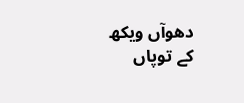دھوآں ویکھ کے توپاں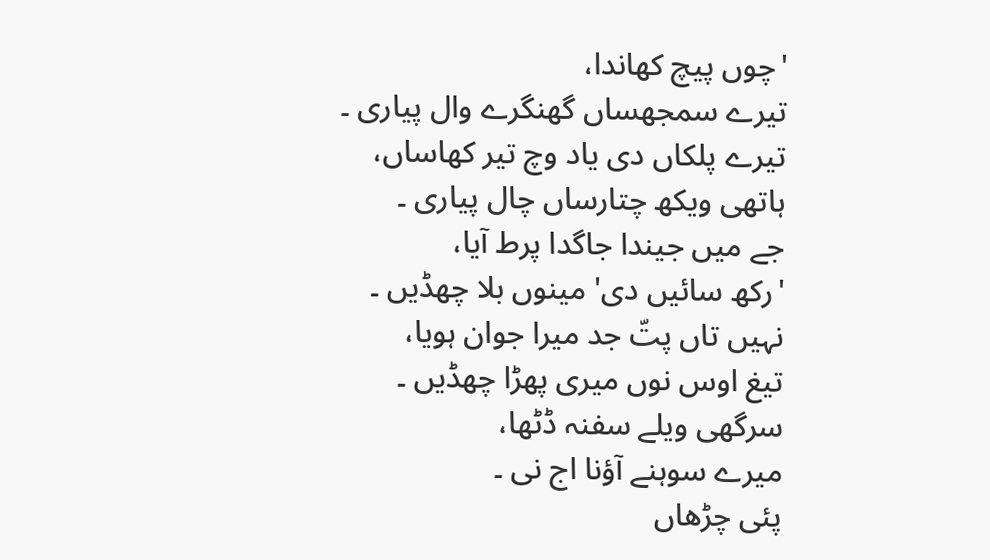'چوں پیچ کھاندا،
تیرے سمجھساں گھنگرے وال پیاری ۔
تیرے پلکاں دی یاد وچ تیر کھاساں،
ہاتھی ویکھ چتارساں چال پیاری ۔
جے میں جیندا جاگدا پرط آیا،
'رکھ سائیں دی' مینوں بلا چھڈیں ۔
نہیں تاں پتّ جد میرا جوان ہویا،
تیغ اوس نوں میری پھڑا چھڈیں ۔
سرگھی ویلے سفنہ ڈٹھا،
میرے سوہنے آؤنا اج نی ۔
پئی چڑھاں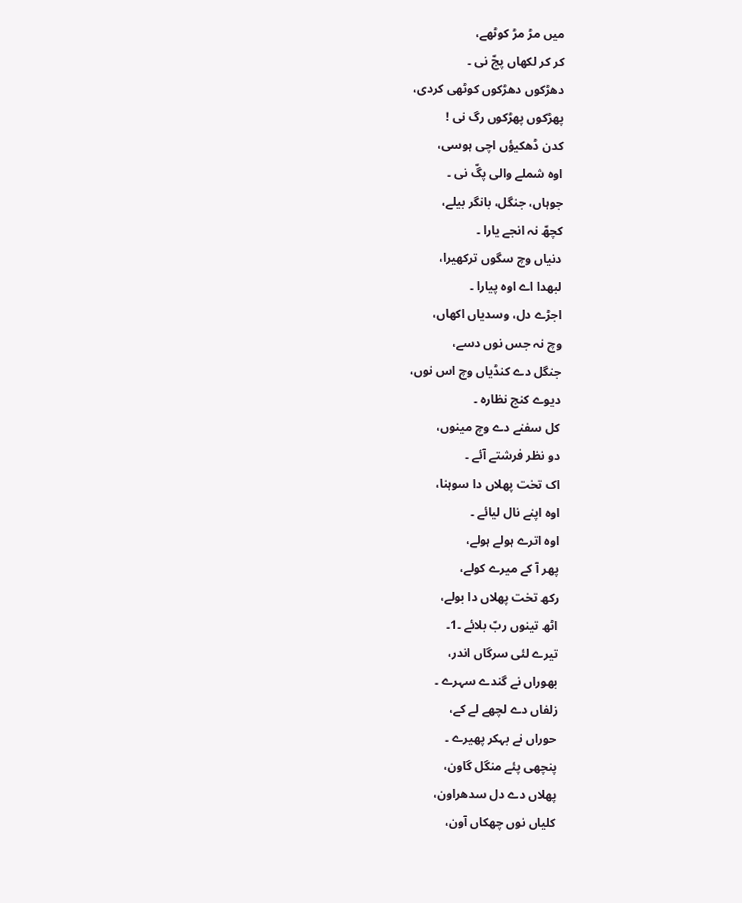میں مڑ مڑ کوٹھے،
کر کر لکھاں پجّ نی ۔
دھڑکوں دھڑکوں کوٹھی کردی،
پھڑکوں پھڑکوں رگ نی !
کدن ڈھکیؤں اچی ہوسی،
اوہ شملے والی پگّ نی ۔
جوہاں، جنگل، بانگر بیلے،
کچھّ نہ انجے یارا ۔
دنیاں وچ سگوں ترکھیرا،
لبھدا اے اوہ پیارا ۔
اجڑے دل، وسدیاں اکھاں،
وچ نہ جس نوں دسے،
جنگل دے کنڈیاں وچ اس نوں،
دیوے کنج نظارہ ۔
کل سفنے دے وچ مینوں،
دو نظر فرشتے آئے ۔
اک تخت پھلاں دا سوہنا،
اوہ اپنے نال لیائے ۔
اوہ اترے ہولے ہولے،
پھر آ کے میرے کولے،
رکھ تخت پھلاں دا بولے،
اٹھ تینوں ربّ بلائے ۔1۔
تیرے لئی سرگاں اندر،
بھوراں نے گندے سہرے ۔
زلفاں دے لچھے لے کے،
حوراں نے بہکر پھیرے ۔
پنچھی پئے منگل گاون،
پھلاں دے دل سدھراون،
کلیاں نوں چھکاں آون،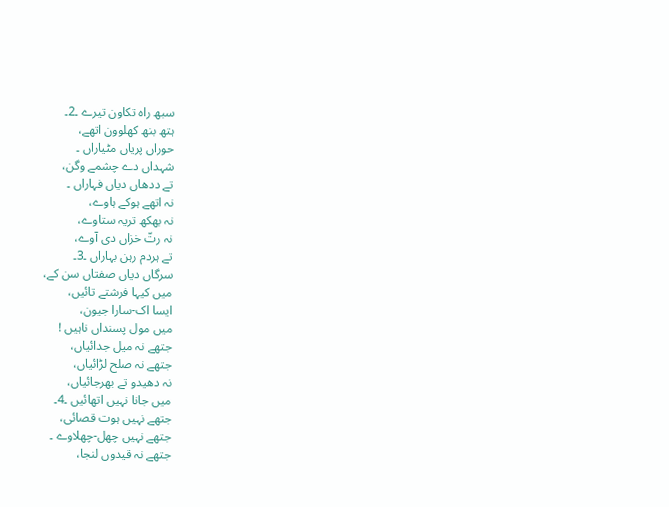سبھ راہ تکاون تیرے ۔2۔
ہتھ بنھ کھلوون اتھے،
حوراں پریاں مٹیاراں ۔
شہداں دے چشمے وگن،
تے ددھاں دیاں فہاراں ۔
نہ اتھے ہوکے ہاوے،
نہ بھکھ تریہ ستاوے،
نہ رتّ خزاں دی آوے،
تے ہردم رہن بہاراں ۔3۔
سرگاں دیاں صفتاں سن کے،
میں کیہا فرشتے تائیں،
ایسا اک-سارا جیون،
میں مول پسنداں ناہیں !
جتھے نہ میل جدائیاں،
جتھے نہ صلح لڑائیاں،
نہ دھیدو تے بھرجائیاں،
میں جانا نہیں اتھائیں ۔4۔
جتھے نہیں ہوت قصائی،
جتھے نہیں چھل-چھلاوے ۔
جتھے نہ قیدوں لنجا،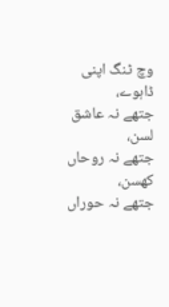وچ ٹنگ اپنی ڈاہوے،
جتھے نہ عاشق لسن،
جتھے نہ روحاں کھسن،
جتھے نہ حوراں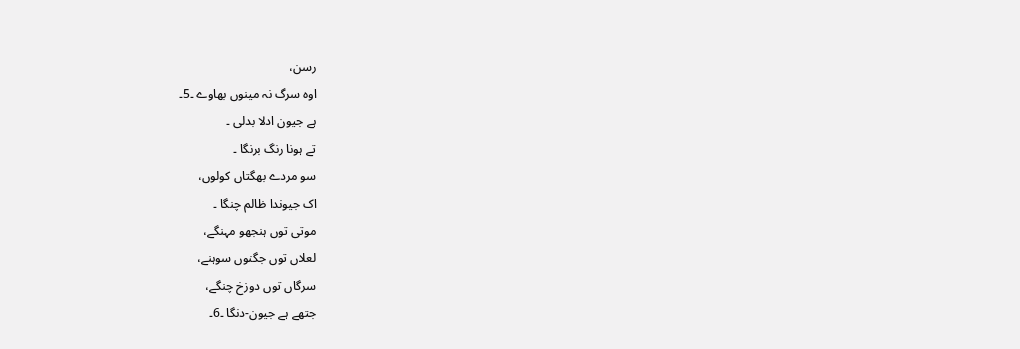رسن،
اوہ سرگ نہ مینوں بھاوے ۔5۔
ہے جیون ادلا بدلی ۔
تے ہونا رنگ برنگا ۔
سو مردے بھگتاں کولوں،
اک جیوندا ظالم چنگا ۔
موتی توں ہنجھو مہنگے،
لعلاں توں جگنوں سوہنے،
سرگاں توں دوزخ چنگے،
جتھے ہے جیون-دنگا ۔6۔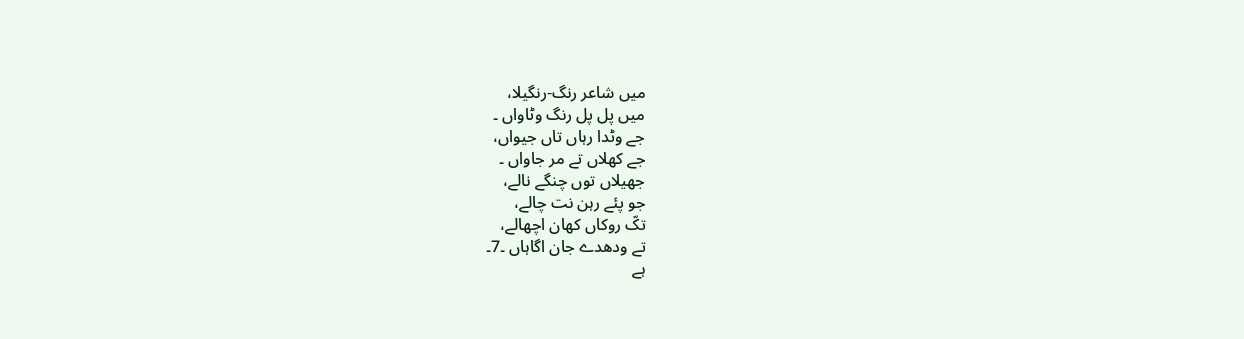میں شاعر رنگ-رنگیلا،
میں پل پل رنگ وٹاواں ۔
جے وٹدا رہاں تاں جیواں،
جے کھلاں تے مر جاواں ۔
جھیلاں توں چنگے نالے،
جو پئے رہن نت چالے،
تکّ روکاں کھان اچھالے،
تے ودھدے جان اگاہاں ۔7۔
ہے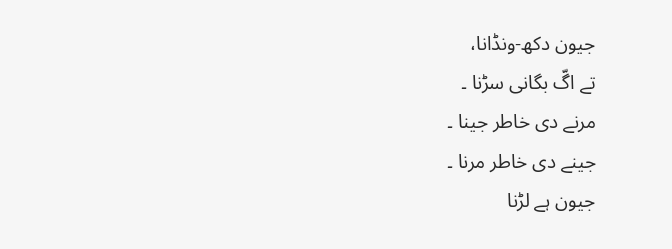جیون دکھ-ونڈانا،
تے اگّ بگانی سڑنا ۔
مرنے دی خاطر جینا ۔
جینے دی خاطر مرنا ۔
جیون ہے لڑنا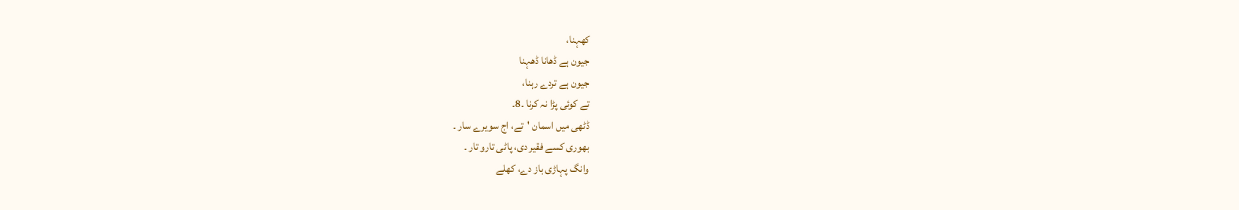کھہنا،
جیون ہے ڈھانا ڈھہنا
جیون ہے تردے رہنا،
تے کوئی پڑا نہ کرنا ۔8۔
ڈٹھی میں اسمان 'تے، اج سویرے سار ۔
بھوری کسے فقیر دی، پاٹی تارو تار ۔
وانگ پہاڑی باز دے، کھلے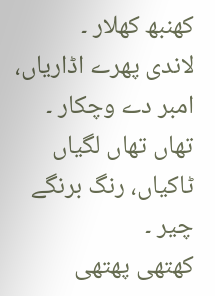کھنبھ کھلار ۔
لاندی پھرے اڈاریاں، امبر دے وچکار ۔
تھاں تھاں لگیاں ٹاکیاں، رنگ برنگے چیر ۔
کھتھی پھتھی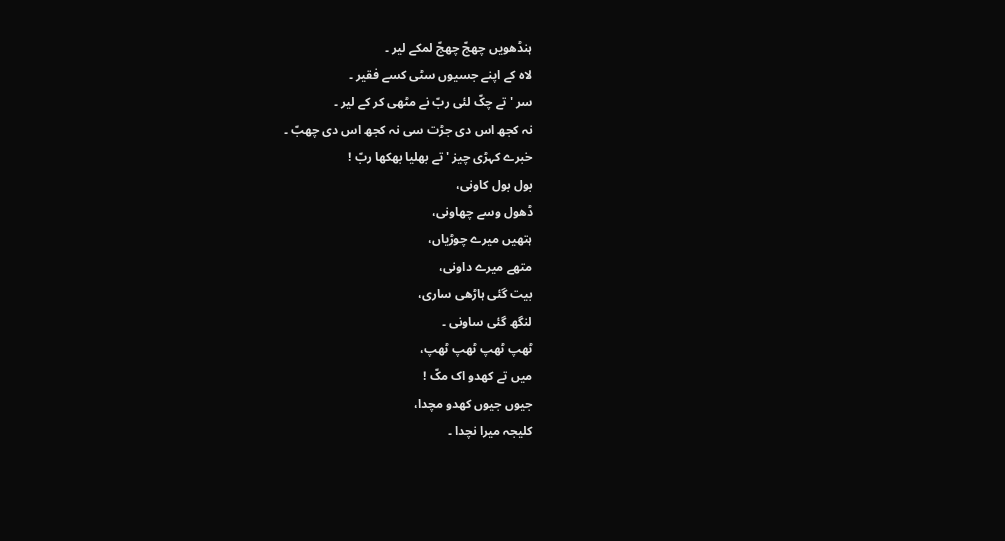ہنڈھویں چھجّ چھجّ لمکے لیر ۔
لاہ کے اپنے جسیوں سٹی کسے فقیر ۔
سر 'تے چکّ لئی ربّ نے مٹھی کر کے لیر ۔
نہ کجھ اس دی جڑت سی نہ کجھ اس دی چھبّ ۔
خبرے کہڑی چیز 'تے بھلیا بھکھا ربّ !
بول بول کاونی،
ڈھول وسے چھاونی،
ہتھیں میرے چوڑیاں،
متھے میرے داونی،
بیت گئی ہاڑھی ساری،
لنگھ گئی ساونی ۔
ٹھپ ٹھپ ٹھپ ٹھپ،
میں تے کھدو اک مکّ !
جیوں جیوں کھدو مچدا،
کلیجہ میرا نچدا ۔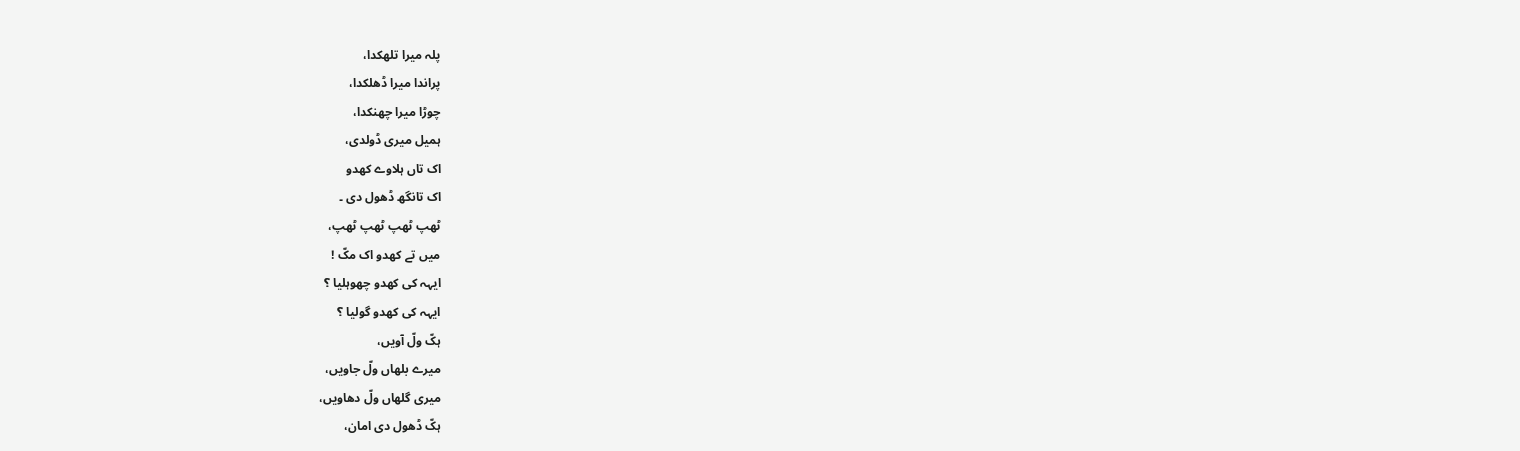پلہ میرا تلھکدا،
پراندا میرا ڈھلکدا،
چوڑا میرا چھنکدا،
ہمیل میری ڈولدی،
اک تاں ہلاوے کھدو
اک تانگھ ڈھول دی ۔
ٹھپ ٹھپ ٹھپ ٹھپ،
میں تے کھدو اک مکّ !
ایہہ کی کھدو چھوہلیا ؟
ایہہ کی کھدو گولیا ؟
ہکّ ولّ آویں،
میرے بلھاں ولّ جاویں،
میری گلھاں ولّ دھاویں،
ہکّ ڈھول دی امان،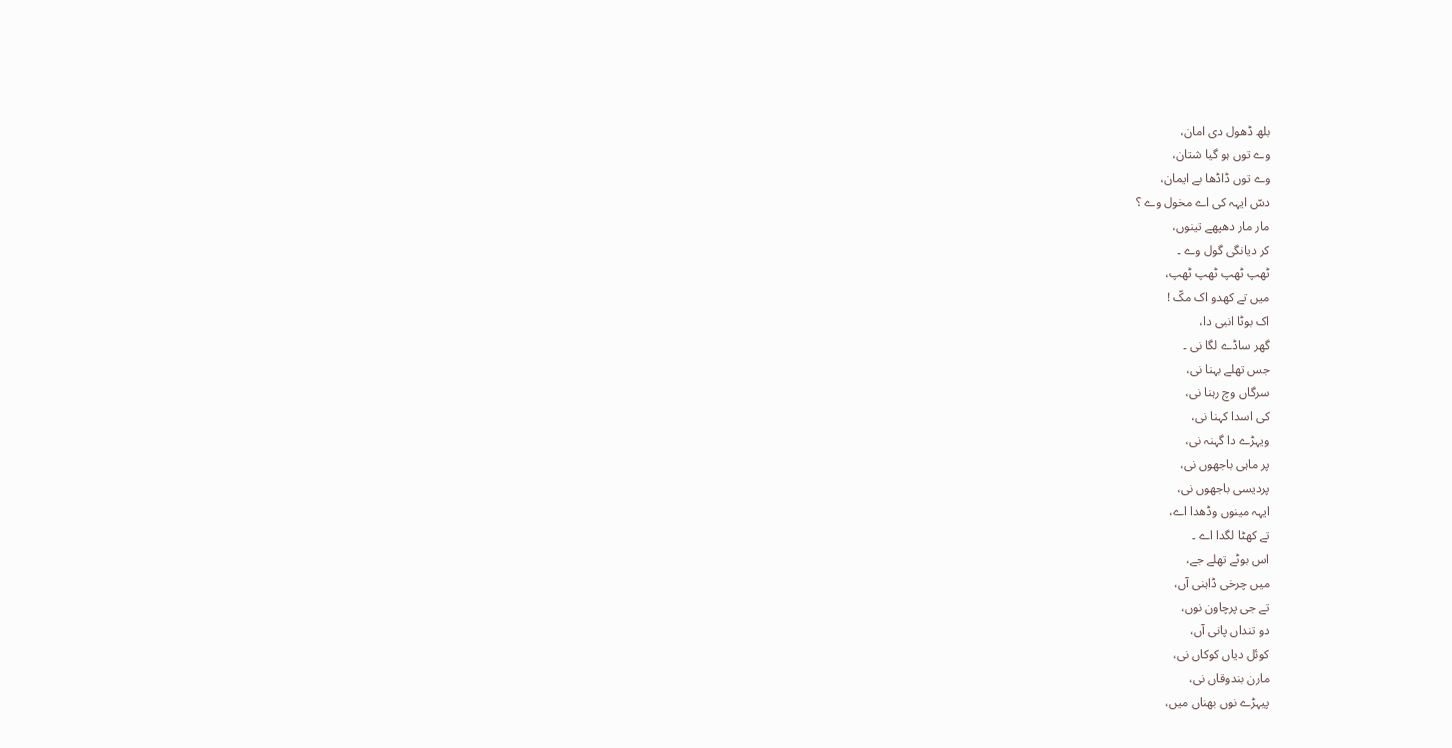بلھ ڈھول دی امان،
وے توں ہو گیا شتان،
وے توں ڈاڈھا بے ایمان،
دسّ ایہہ کی اے مخول وے ؟
مار مار دھپھے تینوں،
کر دیانگی گول وے ۔
ٹھپ ٹھپ ٹھپ ٹھپ،
میں تے کھدو اک مکّ !
اک بوٹا انبی دا،
گھر ساڈے لگا نی ۔
جس تھلے بہنا نی،
سرگاں وچ رہنا نی،
کی اسدا کہنا نی،
ویہڑے دا گہنہ نی،
پر ماہی باجھوں نی،
پردیسی باجھوں نی،
ایہہ مینوں وڈھدا اے،
تے کھٹا لگدا اے ۔
اس بوٹے تھلے جے،
میں چرخی ڈاہنی آں،
تے جی پرچاون نوں،
دو تنداں پانی آں،
کوئل دیاں کوکاں نی،
مارن بندوقاں نی،
پیہڑے نوں بھناں میں،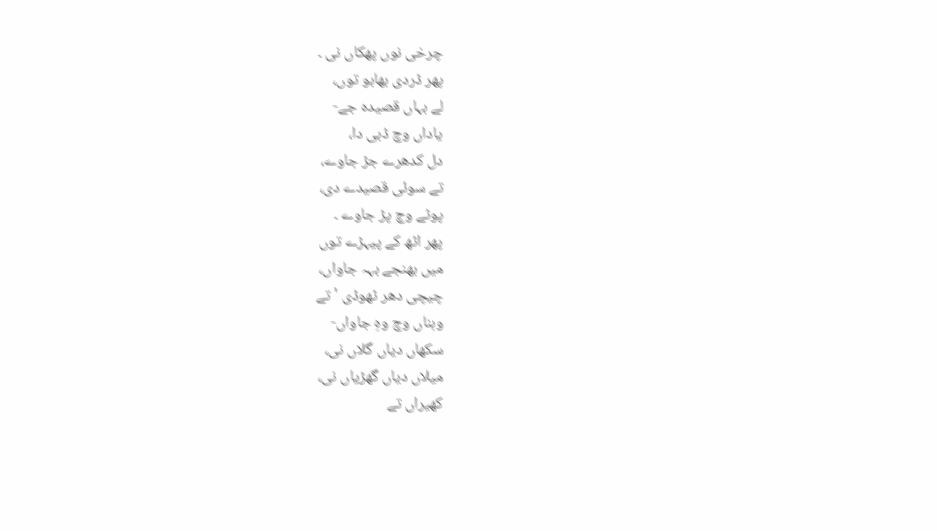چرخی نوں پھکاں نی ۔
پھر ڈردی بھابو توں،
لے بہاں قصیدہ جے-
یاداں وچ ڈبی دا،
دل کدھرے جڑ جاوے،
تے سوئی قصیدے دی،
پوٹے وچ پڑ جاوے ۔
پھر اٹھ کے پیہڑے توں
میں بھنجے بہہ جاواں،
چیچی دھر ٹھوڈی 'تے
وہناں وچ وہِ جاواں-
سکھاں دیاں گلاں نی،
میلاں دیاں گھڑیاں نی،
کھیراں تے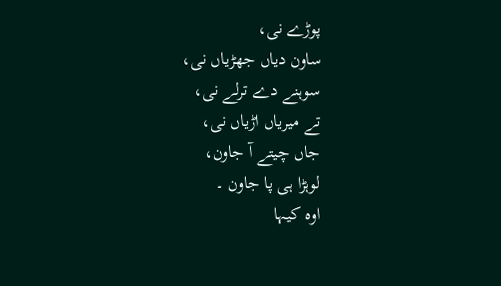پوڑے نی،
ساون دیاں جھڑیاں نی،
سوہنے دے ترلے نی،
تے میریاں اڑیاں نی،
جاں چیتے آ جاون،
لوہڑا ہی پا جاون ۔
اوہ کیہا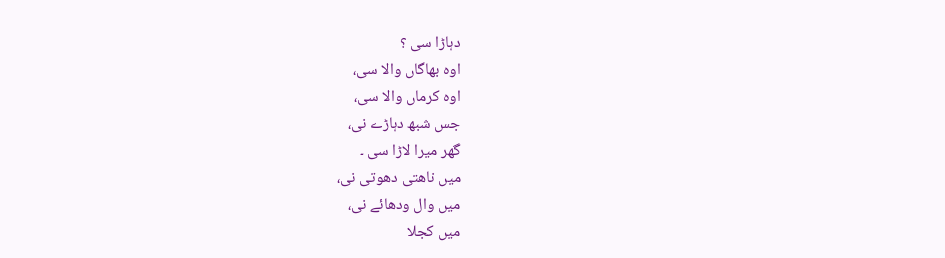دہاڑا سی ؟
اوہ بھاگاں والا سی،
اوہ کرماں والا سی،
جس شبھ دہاڑے نی،
گھر میرا لاڑا سی ۔
میں ناھتی دھوتی نی،
میں وال ودھائے نی،
میں کجلا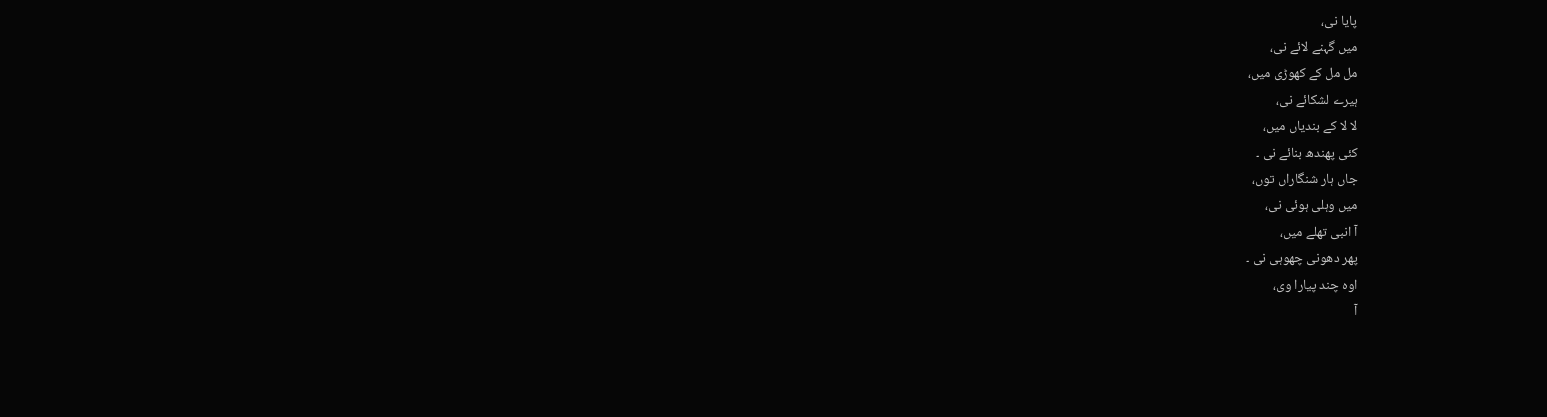پایا نی،
میں گہنے لائے نی،
مل مل کے کھوڑی میں،
ہیرے لشکائے نی،
لا لا کے بندیاں میں،
کئی پھندھ بنائے نی ۔
جاں ہار شنگاراں توں،
میں وہلی ہوئی نی،
آ انبی تھلے میں،
پھر دھونی چھوہی نی ۔
اوہ چند پیارا وی،
آ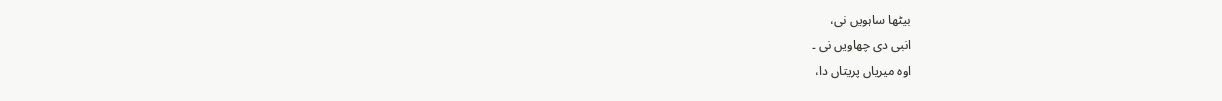بیٹھا ساہویں نی،
انبی دی چھاویں نی ۔
اوہ میریاں پریتاں دا،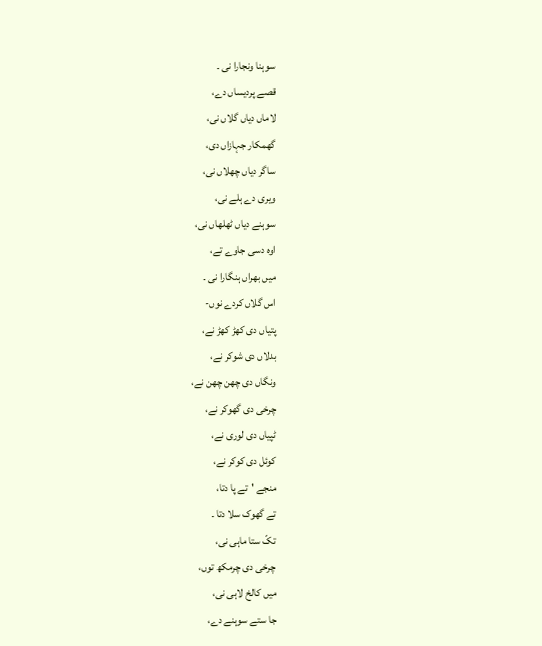سوہنا ونجارا نی ۔
قصے پردیساں دے،
لاماں دیاں گلاں نی،
گھمکار جہازاں دی،
ساگر دیاں چھلاں نی،
ویری دے ہلے نی،
سوہنے دیاں ٹھلھاں نی،
اوہ دسی جاوے تے،
میں بھراں ہنگارا نی ۔
اس گلاں کردے نوں-
پتیاں دی کھڑ کھڑ نے،
بدلاں دی شوکر نے،
ونگاں دی چھن چھن نے،
چرخی دی گھوکر نے،
ٹپیاں دی لوری نے،
کوئل دی کوکر نے،
منجے 'تے پا دتا،
تے گھوک سلا دتا ۔
تکّ ستا ماہی نی،
چرخی دی چرمکھ توں،
میں کالخ لاہی نی،
جا ستے سوہنے دے،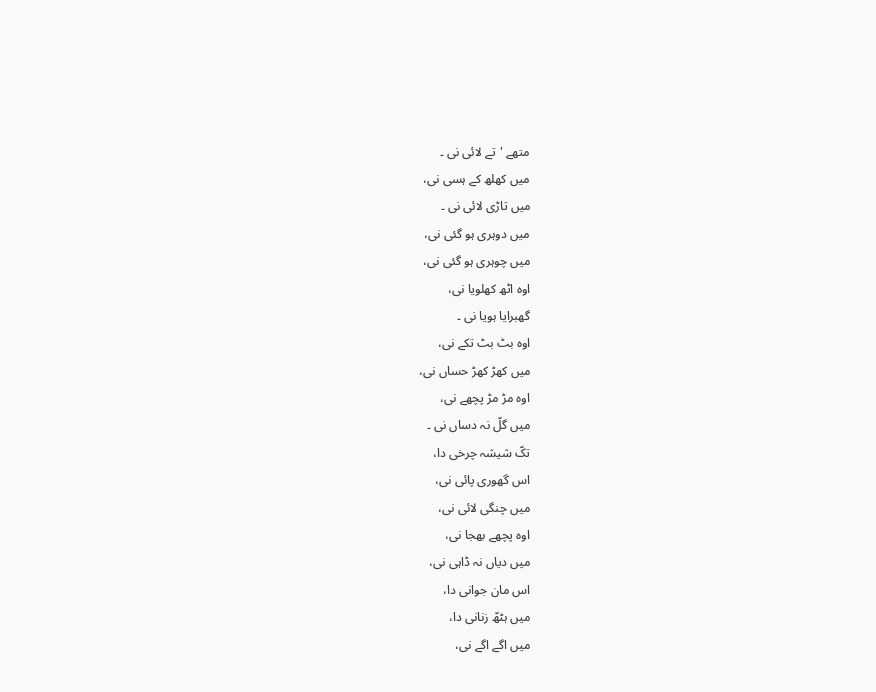متھے 'تے لائی نی ۔
میں کھلھ کے ہسی نی،
میں تاڑی لائی نی ۔
میں دوہری ہو گئی نی،
میں چوہری ہو گئی نی،
اوہ اٹھ کھلویا نی،
گھبرایا ہویا نی ۔
اوہ بٹ بٹ تکے نی،
میں کھڑ کھڑ حساں نی،
اوہ مڑ مڑ پچھے نی،
میں گلّ نہ دساں نی ۔
تکّ شیشہ چرخی دا،
اس گھوری پائی نی،
میں چنگی لائی نی،
اوہ پچھے بھجا نی،
میں دیاں نہ ڈاہی نی،
اس مان جوانی دا،
میں ہٹھّ زنانی دا،
میں اگے اگے نی،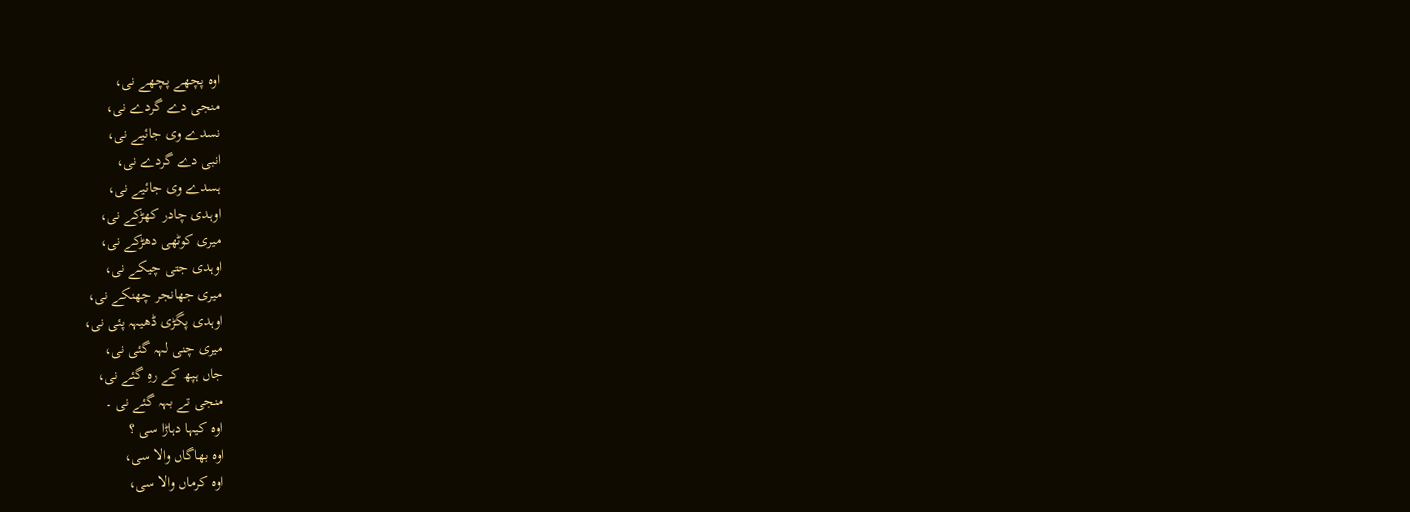اوہ پچھے پچھے نی،
منجی دے گردے نی،
نسدے وی جائیے نی،
انبی دے گردے نی،
ہسدے وی جائیے نی،
اوہدی چادر کھڑکے نی،
میری کوٹھی دھڑکے نی،
اوہدی جتی چیکے نی،
میری جھانجر چھنکے نی،
اوہدی پگڑی ڈھیہہ پئی نی،
میری چنی لہہ گئی نی،
جاں ہپھ کے رہِ گئے نی،
منجی تے بہہ گئے نی ۔
اوہ کیہا دہاڑا سی ؟
اوہ بھاگاں والا سی،
اوہ کرماں والا سی،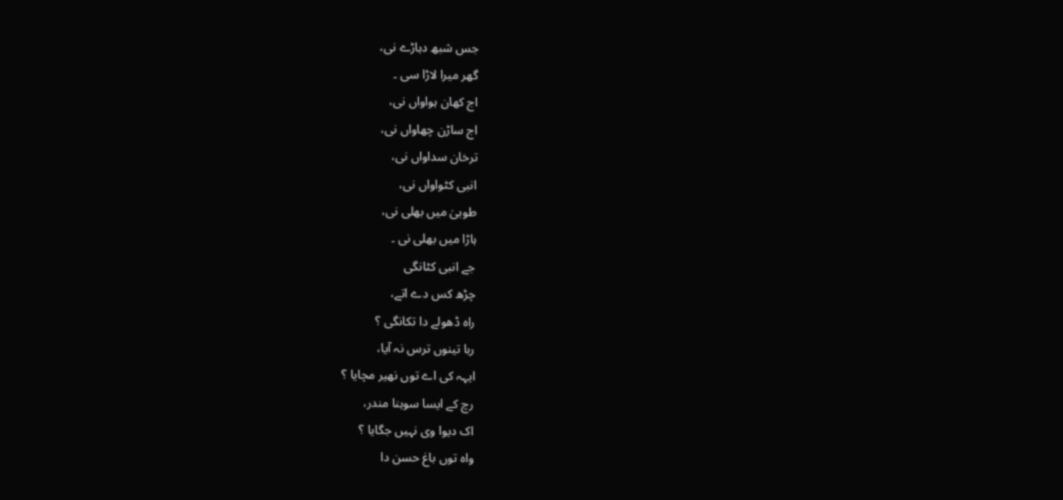جس شبھ دہاڑے نی،
گھر میرا لاڑا سی ۔
اج کھان ہواواں نی،
اج ساڑن چھاواں نی،
ترخان سداواں نی،
انبی کٹواواں نی،
طوبیٰ میں بھلی نی،
ہاڑا میں بھلی نی ۔
جے انبی کٹانگی
چڑھ کس دے اتے،
راہ ڈھولے دا تکانگی ؟
ربا تینوں ترس نہ آیا،
ایہہ کی اے توں نھیر مچایا ؟
رچ کے ایسا سوہنا مندر،
اک دیوا وی نہیں جگایا ؟
واہ توں باغ حسن دا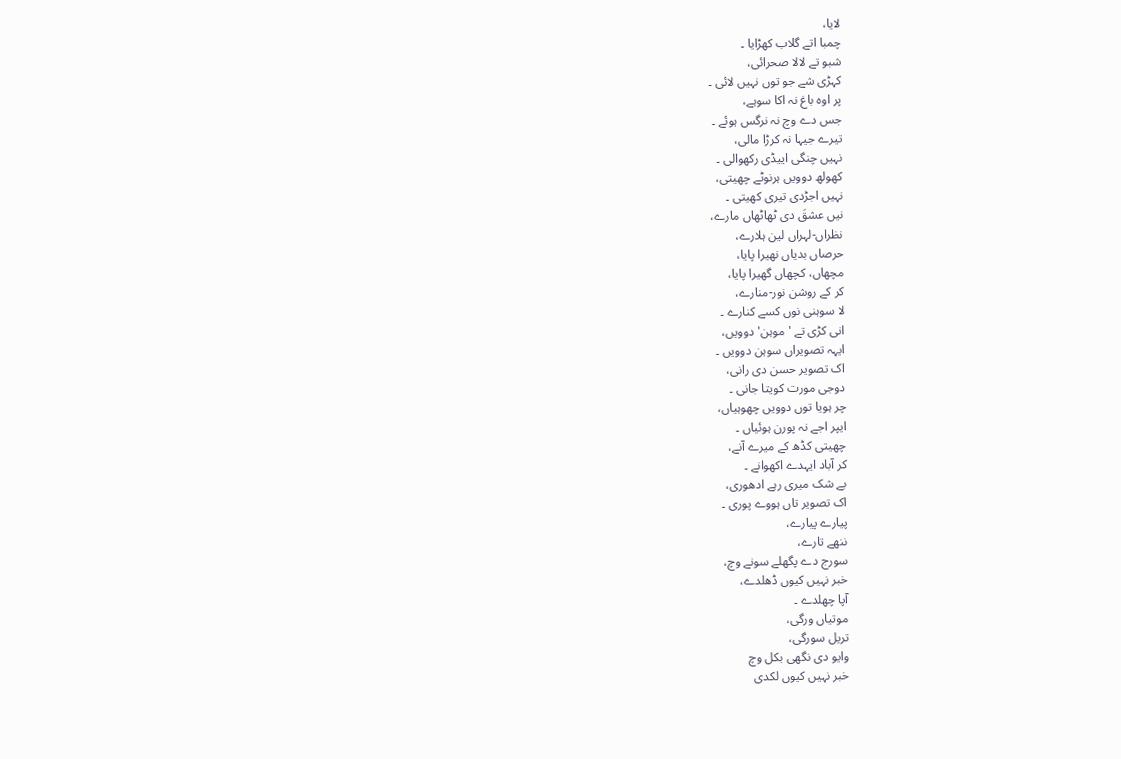لایا،
چمبا اتے گلاب کھڑایا ۔
شبو تے لالا صحرائی،
کہڑی شے جو توں نہیں لائی ۔
پر اوہ باغ نہ اکا سوہے،
جس دے وچ نہ نرگس ہوئے ۔
تیرے جیہا نہ کرڑا مالی،
نہیں چنگی اییڈی رکھوالی ۔
کھولھ دوویں ہرنوٹے چھیتی،
نہیں اجڑدی تیری کھیتی ۔
نیں عشقَ دی ٹھاٹھاں مارے،
نظراں-لہراں لین ہلارے،
حرصاں بدیاں نھیرا پایا،
مچھاں، کچھاں گھیرا پایا،
کر کے روشن نور-منارے،
لا سوہنی نوں کسے کنارے ۔
انی کڑی تے 'موہن' دوویں،
ایہہ تصویراں سوہن دوویں ۔
اک تصویر حسن دی رانی،
دوجی مورت کویتا جانی ۔
چر ہویا توں دوویں چھوہیاں،
ایپر اجے نہ پورن ہوئیاں ۔
چھیتی کڈھ کے میرے آنے،
کر آباد ایہدے اکھوانے ۔
بے شک میری رہے ادھوری،
اک تصویر تاں ہووے پوری ۔
پیارے پیارے،
ننھے تارے،
سورج دے پگھلے سونے وچ،
خبر نہیں کیوں ڈھلدے،
آپا چھلدے ۔
موتیاں ورگی،
تریل سورگی،
وایو دی نگھی بکل وچ
خبر نہیں کیوں لکدی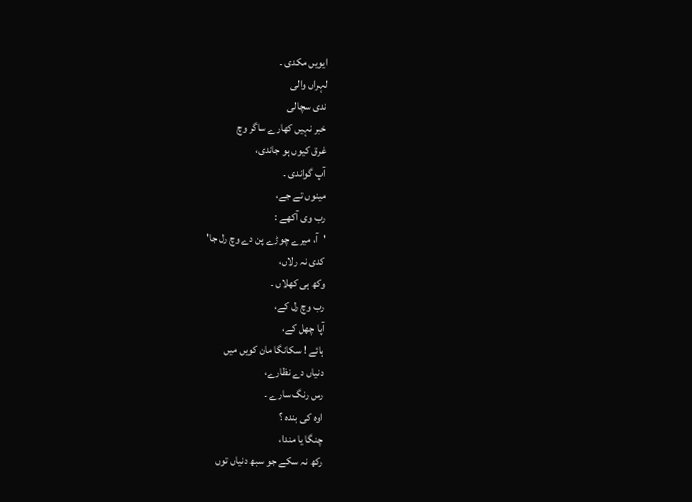ایویں مکدی ۔
لہراں والی
ندی سچالی
خبر نہیں کھارے ساگر وچ
غرق کیوں ہو جاندی،
آپ گواندی ۔
مینوں تے جے،
رب وی آکھے :
'آ، میرے چوڑے پن دے وچ رل جا'
کدی نہ رلاں،
وکھ ہی کھلاں ۔
رب وچ رل کے،
آپا چھل کے،
ہائے ! سکانگا مان کویں میں
دنیاں دے نظارے،
رس رنگ سارے ۔
اوہ کی بندہ ؟
چنگا یا مندا،
رکھ نہ سکے جو سبھ دنیاں توں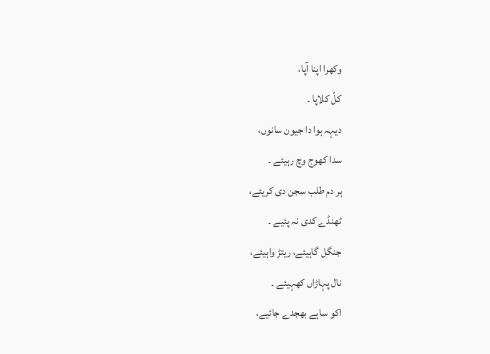وکھرا اپنا آپا،
کلّ کلاپا ۔
دیہہ ہوا دا جیون سانوں،
سدا کھوج وچ رہیئے ۔
ہر دم طلب سجن دی کریئے،
ٹھنڈے کدی نہ پئیے ۔
جنگل گاہیئے، ریتڑ واہیئے،
نال پہاڑاں کھہیئے ۔
اکو ساہے بھجدے جائیے،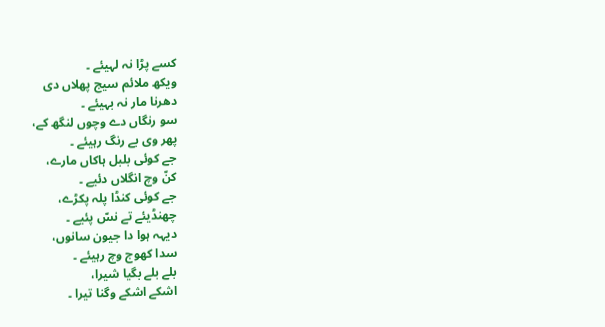کسے پڑا نہ لہیئے ۔
ویکھ ملائم سیج پھلاں دی
دھرنا مار نہ بہیئے ۔
سو رنگاں دے وچوں لنگھ کے،
پھر وی بے رنگ رہیئے ۔
جے کوئی بلبل ہاکاں مارے،
کنّ وچ انگلاں دئیے ۔
جے کوئی کنڈا پلہ پکڑے،
چھنڈیئے تے نسّ پئیے ۔
دیہہ ہوا دا جیون سانوں،
سدا کھوج وچ رہیئے ۔
بلے بلے بگیا شیرا،
اشکے اشکے وگنا تیرا ۔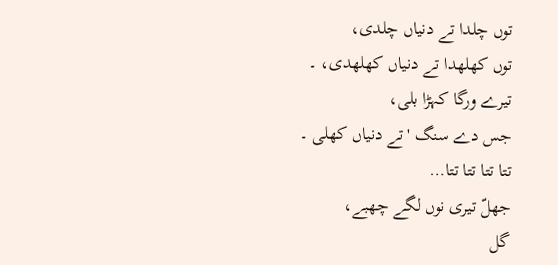توں چلدا تے دنیاں چلدی،
توں کھلھدا تے دنیاں کھلھدی، ۔
تیرے ورگا کہڑا بلی،
جس دے سنگ 'تے دنیاں کھلی ۔
تتا تتا تتا تتا…
جھلّ تیری نوں لگے چھبے،
گل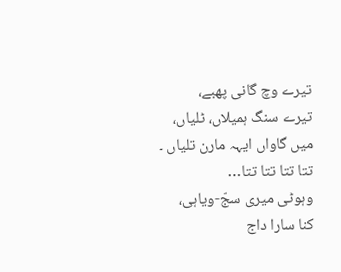تیرے وچ گانی پھبے،
تیرے سنگ ہمیلاں، ٹلیاں،
میں گاواں ایہہ مارن تلیاں ۔
تتا تتا تتا تتا…
وہوٹی میری سجّ-ویاہی،
کنا سارا داج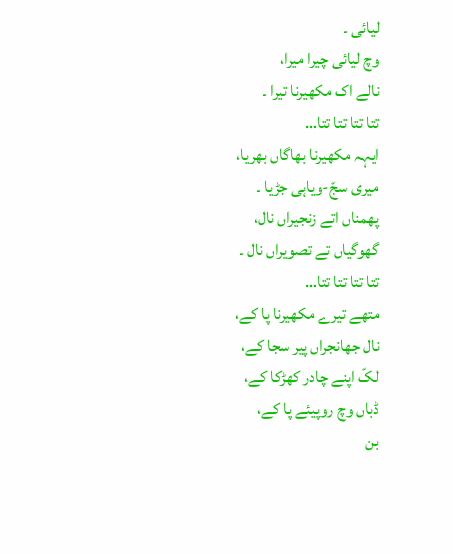لیائی ۔
وچ لیائی چیرا میرا،
نالے اک مکھیرنا تیرا ۔
تتا تتا تتا تتا…
ایہہ مکھیرنا بھاگاں بھریا،
میری سجّ-ویاہی جڑیا ۔
پھمناں اتے زنجیراں نال،
گھوگیاں تے تصویراں نال ۔
تتا تتا تتا تتا…
متھے تیرے مکھیرنا پا کے،
نال جھانجراں پیر سجا کے،
لکّ اپنے چادر کھڑکا کے،
ڈباں وچ روپیئے پا کے،
بن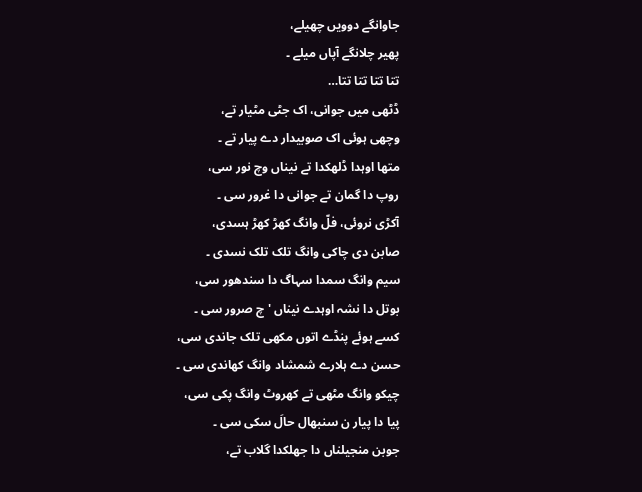جاوانگے دوویں چھیلے،
پھیر چلانگے آپاں میلے ۔
تتا تتا تتا تتا…
ڈٹھی میں جوانی، اک جٹی مٹیار تے،
وچھی ہوئی اک صوبیدار دے پیار تے ۔
متھا اوہدا ڈلھکدا تے نیناں وچ نور سی،
روپ دا گمان تے جوانی دا غرور سی ۔
آکڑی نروئی، فلّ وانگ کھڑ کھڑ ہسدی،
صابن دی چاکی وانگ تلک تلک نسدی ۔
سیم وانگ سمدا سہاگ دا سندھور سی،
بوتل دا نشہ اوہدے نیناں 'چ صرور سی ۔
کسے ہوئے پنڈے اتوں مکھی تلک جاندی سی،
حسن دے ہلارے شمشاد وانگ کھاندی سی ۔
چیکو وانگ مٹھی تے کھروٹ وانگ پکی سی،
پیا دا پیار ن سنبھال حالَ سکی سی ۔
جوبن منجیلناں دا جھلکدا گلاب تے،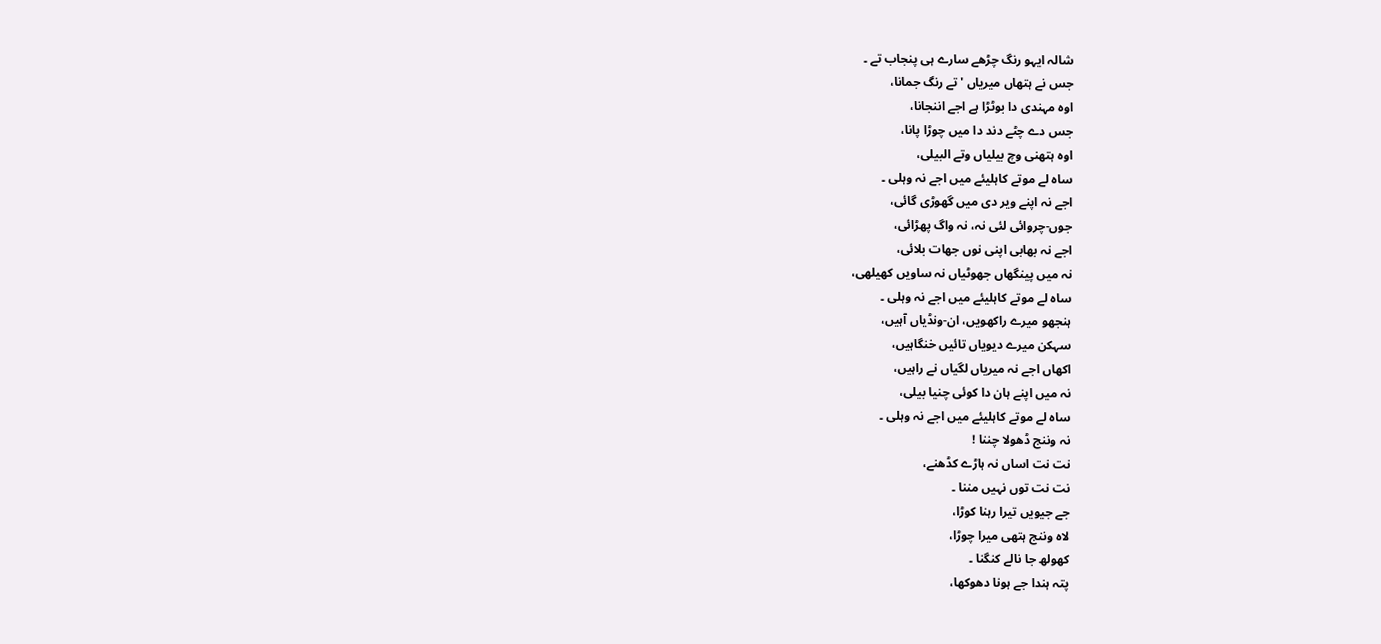شالہ ایہو رنگ چڑھے سارے ہی پنجاب تے ۔
جس نے ہتھاں میریاں 'تے رنگ جمانا،
اوہ مہندی دا بوٹڑا ہے اجے اننجانا،
جس دے چٹے دند دا میں چوڑا پانا،
اوہ ہتھنی وچ بیلیاں وتے البیلی،
ساہ لے موتے کاہلیئے میں اجے نہ وہلی ۔
اجے نہ اپنے ویر دی میں گھوڑی گائی،
جوں-چروائی لئی نہ، نہ واگ پھڑائی،
اجے نہ بھابی اپنی نوں جھات بلائی،
نہ میں پینگھاں جھوٹیاں نہ ساویں کھیلھی،
ساہ لے موتے کاہلیئے میں اجے نہ وہلی ۔
ہنجھو میرے راکھویں، ان-ونڈیاں آہیں،
سہکن میرے دیویاں تائیں خنگاہیں،
اکھاں اجے نہ میریاں لگیاں نے راہیں،
نہ میں اپنے ہان دا کوئی چنیا بیلی،
ساہ لے موتے کاہلیئے میں اجے نہ وہلی ۔
نہ وننج ڈھولا چننا !
نت نت اساں نہ ہاڑے کڈھنے،
نت نت توں نہیں مننا ۔
جے جیویں تیرا رہنا کوڑا،
لاہ وننج ہتھی میرا چوڑا،
کھولھ جا نالے کنگنا ۔
پتہ ہندا جے ہونا دھوکھا،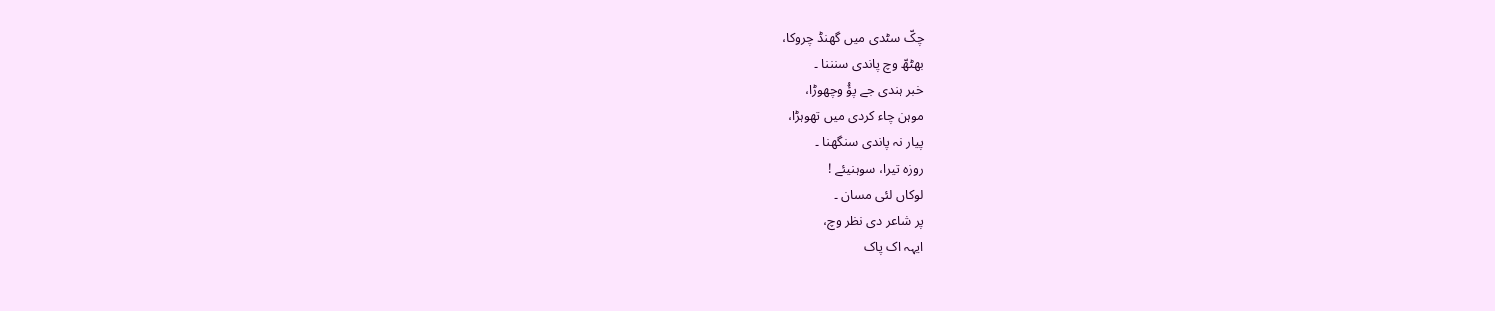چکّ سٹدی میں گھنڈ چروکا،
بھٹھّ وچ پاندی سنننا ۔
خبر ہندی جے پؤُ وچھوڑا،
موہن چاء کردی میں تھوہڑا،
پیار نہ پاندی سنگھنا ۔
روزہ تیرا، سوہنیئے !
لوکاں لئی مسان ۔
پر شاعر دی نظر وچ،
ایہہ اک پاک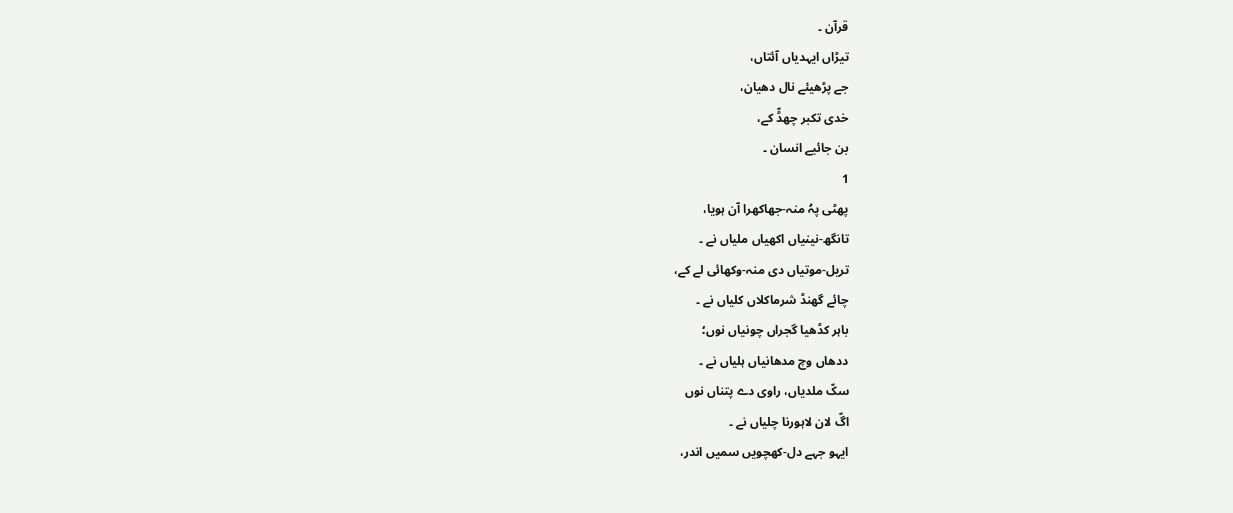قرآن ۔
تیڑاں ایہدیاں آئتاں،
جے پڑھیئے نال دھیان،
خدی تکبر چھڈّ کے،
بن جائیے انسان ۔
1
پھٹی پہُ منہ-جھاکھرا آن ہویا،
تانگھ-نینیاں اکھیاں ملیاں نے ۔
تریل-موتیاں دی منہ-وکھائی لے کے،
چائے گھنڈ شرماکلاں کلیاں نے ۔
باہر کڈھیا گجراں چونیاں نوں؛
ددھاں وچ مدھانیاں ہلیاں نے ۔
سکّ ملدیاں، راوی دے پتناں نوں
اگّ لان لاہورنا چلیاں نے ۔
ایہو جہے دل-کھچویں سمیں اندر،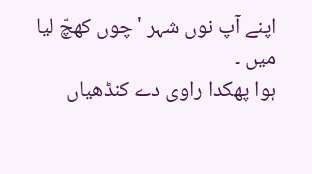اپنے آپ نوں شہر 'چوں کھچّ لیا میں ۔
ہوا پھکدا راوی دے کنڈھیاں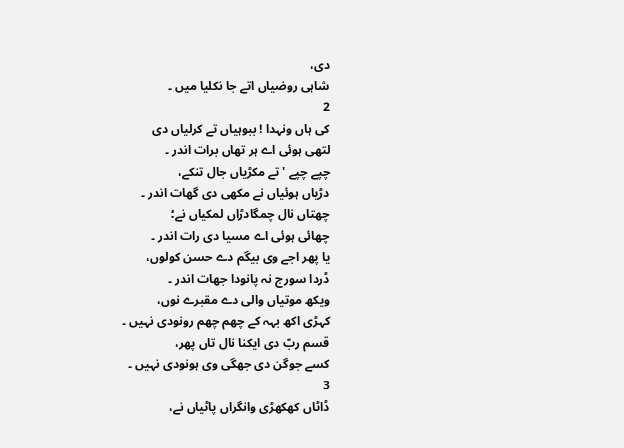دی،
شاہی روضیاں اتے جا نکلیا میں ۔
2
کی ہاں ونہدا ! ببوہیاں تے کرلیاں دی
لتھی ہوئی اے ہر تھاں برات اندر ۔
چپے چپے 'تے مکڑیاں جال تنکے،
دڑیاں ہوئیاں نے مکھی دی گھات اندر ۔
چھتاں نال چمگادڑاں لمکیاں نے؛
چھائی ہوئی اے مسیا دی رات اندر ۔
یا پھر اجے وی بیگم دے حسن کولوں،
ڈردا سورج نہ پانودا جھات اندر ۔
ویکھ موتیاں والی دے مقبرے نوں،
کہڑی اکھ بہہ کے چھم چھم رونودی نہیں ۔
قسم ربّ دی ایکنا نال تاں پھر،
کسے جوگن دی جھگی وی ہونودی نہیں ۔
3
ڈاٹاں کھکھڑی وانگراں پاٹیاں نے،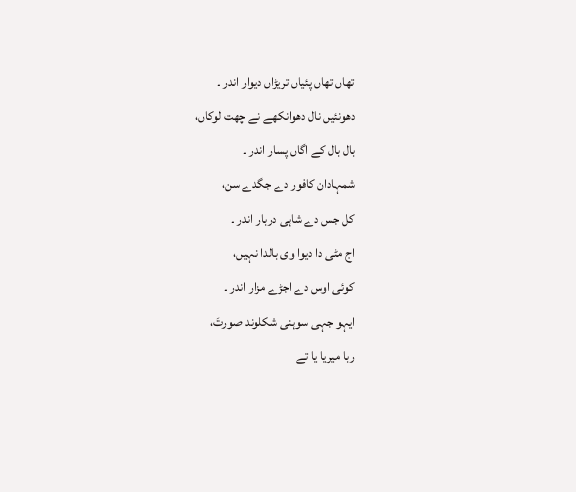تھاں تھاں پئیاں تریڑاں دیوار اندر ۔
دھونئیں نال دھوانکھے نے چھت لوکاں،
بال بال کے اگاں پسار اندر ۔
شمہادان کافور دے جگدے سن،
کل جس دے شاہی دربار اندر ۔
اج مٹی دا دیوا وی بالدا نہیں،
کوئی اوس دے اجڑے مزار اندر ۔
ایہو جہی سوہنی شکلوند صورتَ،
ربا میریا یا تے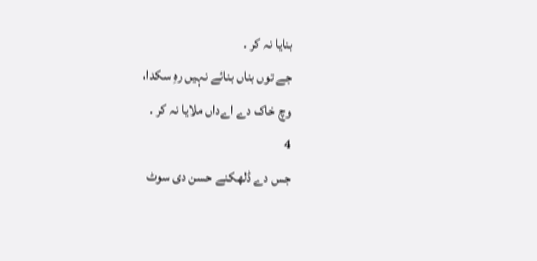بنایا نہ کر ۔
جے توں بناں بنائے نہیں رہِ سکدا،
وچ خاک دے اےداں ملایا نہ کر ۔
4
جس دے ڈلھکنے حسن دی سوٹ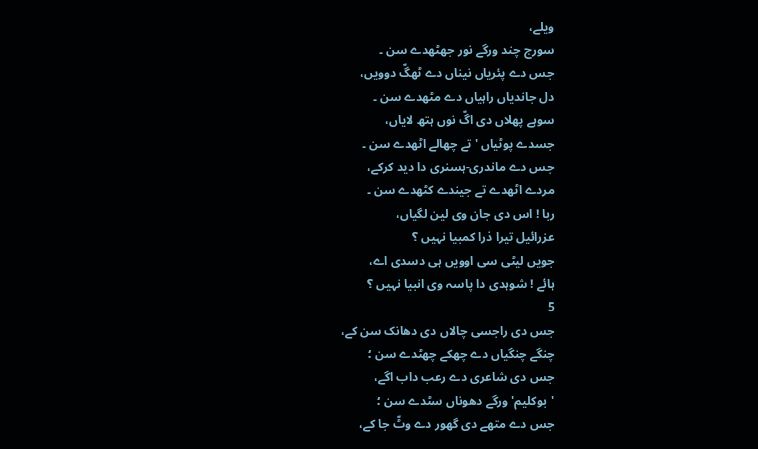ویلے،
سورج چند ورگے نور جھٹھدے سن ۔
جس دے پئریاں نیناں دے ٹھگّ دوویں،
دل جاندیاں راہیاں دے مٹھدے سن ۔
سوہے پھلاں دی اگّ نوں ہتھ لایاں،
جسدے پوٹیاں 'تے چھالے اٹھدے سن ۔
جس دے ماندری-ہسنری دا دید کرکے،
مردے اٹھدے تے جیندے کٹھدے سن ۔
ربا ! اس دی جان وی لین لگیاں،
عزرائیل تیرا ذرا کمبیا نہیں ؟
جویں لیٹی سی اوویں ہی دسدی اے،
ہائے ! شوہدی دا پاسہ وی انبیا نہیں ؟
5
جس دی راجسی چالاں دی دھانک سن کے،
چنگے چنگیاں دے چھکے چھٹدے سن ؛
جس دی شاعری دے رعب داب اگے،
'بوکلیم' ورگے دھوناں سٹدے سن ؛
جس دے متھے دی گھور دے وٹّ جا کے،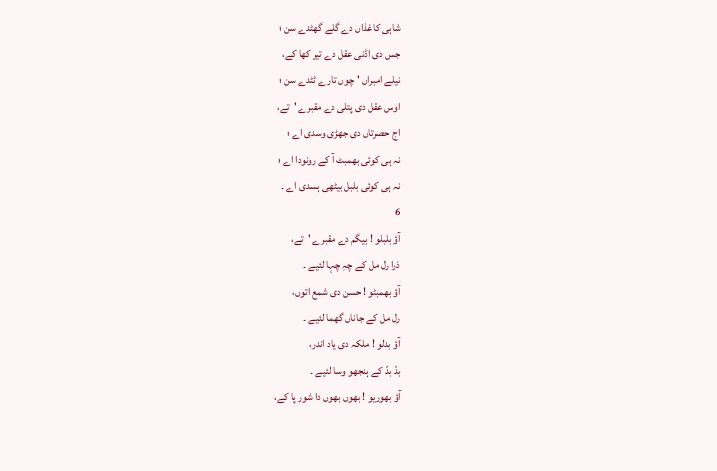شاہی کاغذاں دے گلے گھٹدے سن ؛
جس دی اڈنی عقل دے تیر کھا کے،
نیلے امبراں 'چوں تارے ٹٹدے سن ؛
اوس عقل دی پتلی دے مقبرے 'تے،
اج حصرتاں دی جھڑی وسدی اے ؛
نہ ہی کوئی بھمبٹ آ کے رونودا اے ؛
نہ ہی کوئی بلبل بیٹھی ہسدی اے ۔
6
آؤ بلبلو ! بیگم دے مقبرے 'تے،
ذرا رل مل کے چہِ چہا لئیے ۔
آؤ بھمبٹو ! حسن دی شمع اتوں،
رل مل کے جاناں گھما لئیے ۔
آؤ بدلو ! ملکہ دی یاد اندر،
بدّ بدّ کے ہنجھو وسا لئیے ۔
آؤ بھوریو ! بھوں بھوں دا شور پا کے،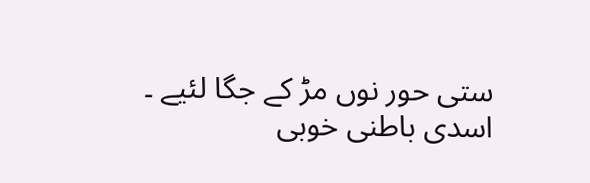ستی حور نوں مڑ کے جگا لئیے ۔
اسدی باطنی خوبی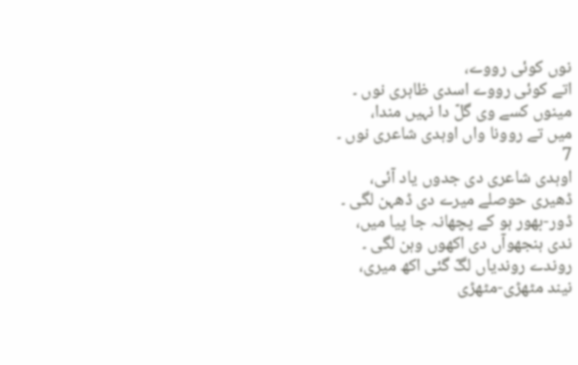نوں کوئی رووے،
اتے کوئی رووے اسدی ظاہری نوں ۔
مینوں کسے وی گلّ دا نہیں مندا،
میں تے روونا واں اوہدی شاعری نوں ۔
7
اوہدی شاعری دی جدوں یاد آئی،
ڈھیری حوصلے میرے دی ڈھہن لگی ۔
ڈور-بھور ہو کے پچھانہ جا پیا میں،
ندی ہنجھوآں دی اکھوں وہن لگی ۔
روندے روندیاں لگّ گئی اکھ میری،
نیند مٹھڑی-مٹھڑی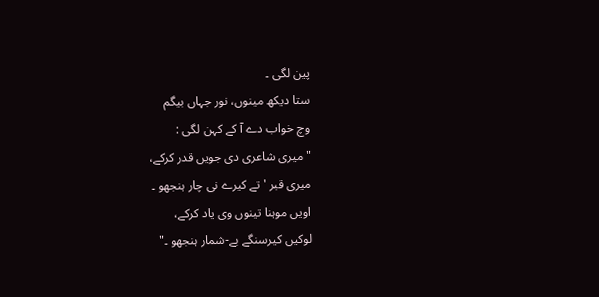پین لگی ۔
ستا دیکھ مینوں، نور جہاں بیگم
وچ خواب دے آ کے کہن لگی :
"میری شاعری دی جویں قدر کرکے،
میری قبر 'تے کیرے نی چار ہنجھو ۔
اویں موہنا تینوں وی یاد کرکے،
لوکیں کیرسنگے بے-شمار ہنجھو ۔"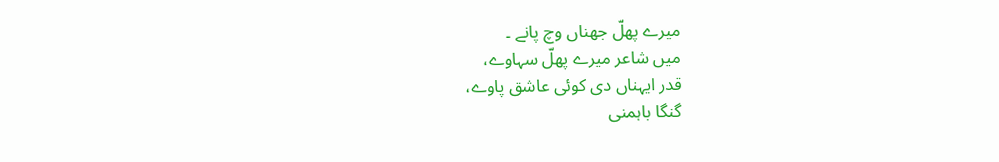میرے پھلّ جھناں وچ پانے ۔
میں شاعر میرے پھلّ سہاوے،
قدر ایہناں دی کوئی عاشق پاوے،
گنگا باہمنی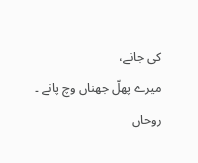کی جانے،
میرے پھلّ جھناں وچ پانے ۔
روحاں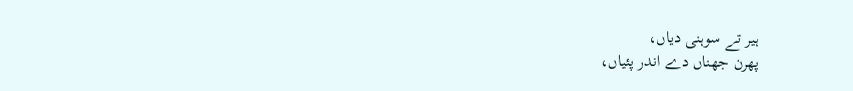ہیر تے سوہنی دیاں،
پھرن جھناں دے اندر پئیاں،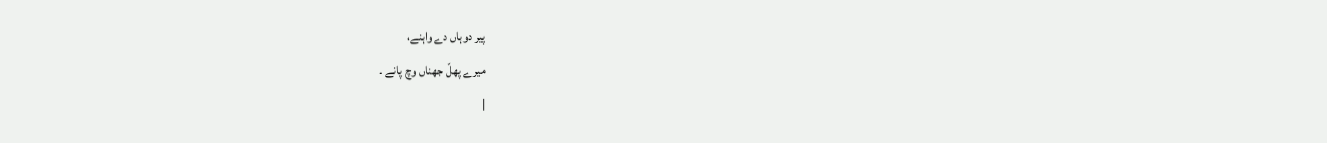پیر دوہاں دے واہنے،
میرے پھلّ جھناں وچ پانے ۔
|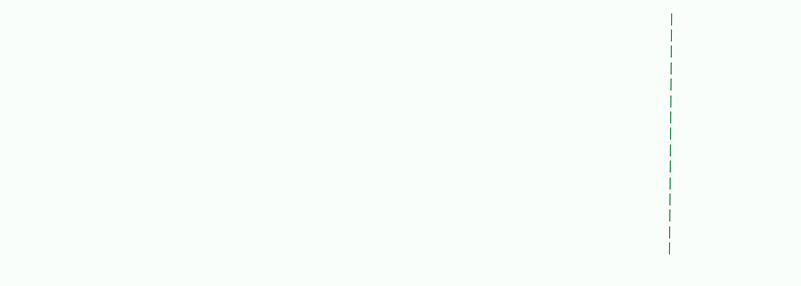|
|
|
|
|
|
|
|
|
|
|
|
|
|
|